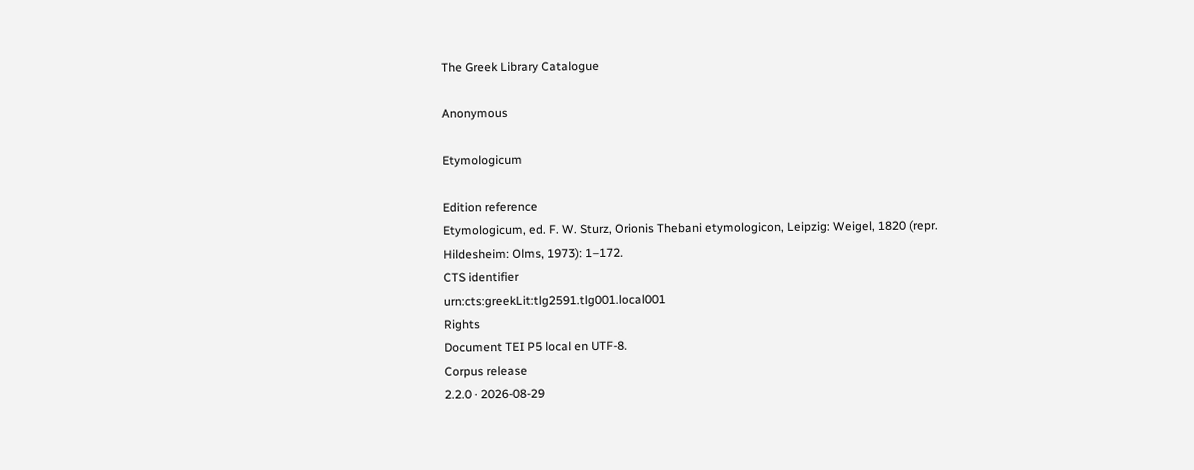The Greek Library Catalogue

Anonymous

Etymologicum

Edition reference
Etymologicum, ed. F. W. Sturz, Orionis Thebani etymologicon, Leipzig: Weigel, 1820 (repr. Hildesheim: Olms, 1973): 1–172.
CTS identifier
urn:cts:greekLit:tlg2591.tlg001.local001
Rights
Document TEI P5 local en UTF-8.
Corpus release
2.2.0 · 2026-08-29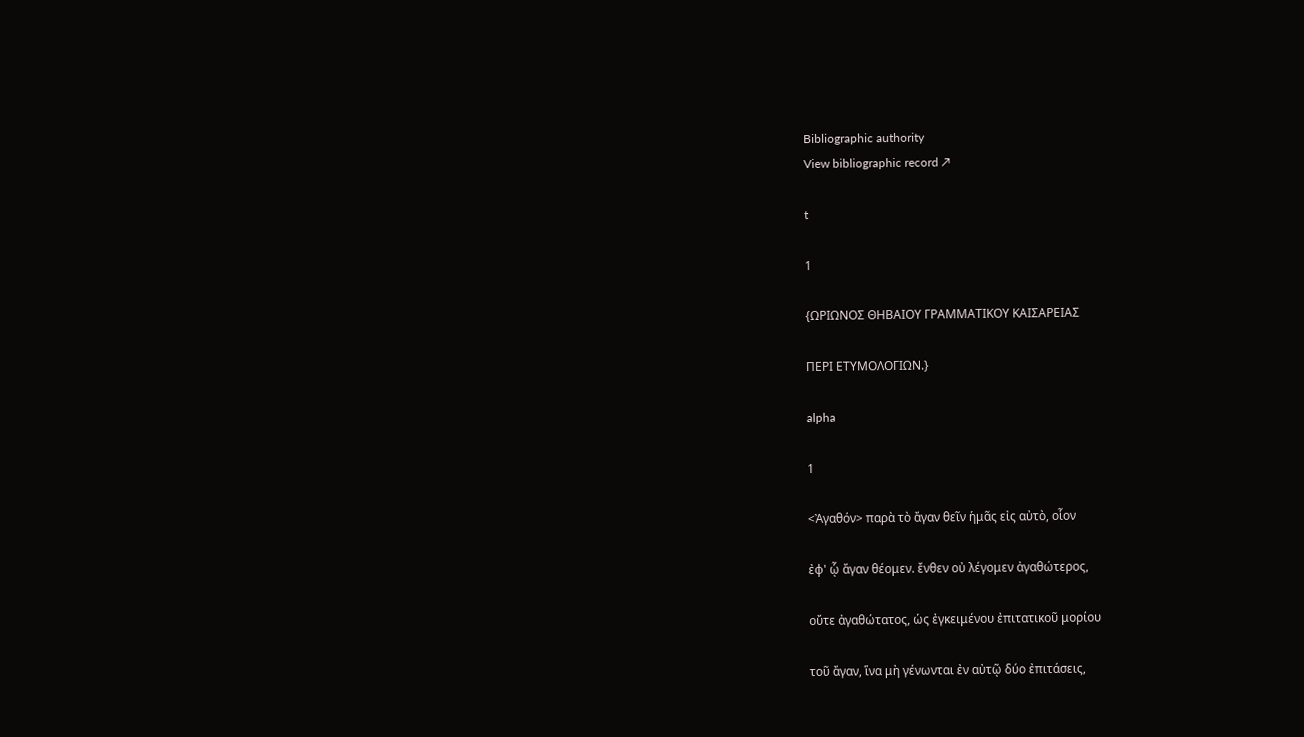Bibliographic authority
View bibliographic record ↗

t

1

{ΩΡΙΩΝΟΣ ΘΗΒΑΙΟΥ ΓΡΑΜΜΑΤΙΚΟΥ ΚΑΙΣΑΡΕΙΑΣ

ΠΕΡΙ ΕΤΥΜΟΛΟΓΙΩΝ.}

alpha

1

<Ἀγαθόν> παρὰ τὸ ἄγαν θεῖν ἡμᾶς εἰς αὐτὸ, οἷον

ἐφ' ᾧ ἄγαν θέομεν. ἔνθεν οὐ λέγομεν ἀγαθώτερος,

οὔτε ἀγαθώτατος, ὡς ἐγκειμένου ἐπιτατικοῦ μορίου

τοῦ ἄγαν, ἵνα μὴ γένωνται ἐν αὐτῷ δύο ἐπιτάσεις,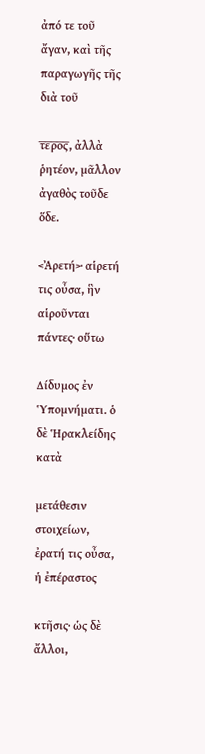ἀπό τε τοῦ ἄγαν, καὶ τῆς παραγωγῆς τῆς διὰ τοῦ

τ̅ε̅ρ̅ο̅ς̅, ἀλλὰ ῥητέον, μᾶλλον ἀγαθὸς τοῦδε ὅδε.

<Ἀρετή>· αἱρετή τις οὖσα, ἣν αἱροῦνται πάντες· οὕτω

Δίδυμος ἐν Ὑπομνήματι. ὁ δὲ Ἡρακλείδης κατὰ

μετάθεσιν στοιχείων, ἐρατή τις οὖσα, ἡ ἐπέραστος

κτῆσις· ὡς δὲ ἄλλοι,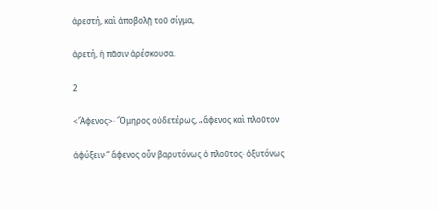ἀρεστή, καὶ ἀποβολῇ τοῦ σίγμα,

ἀρετή, ἡ πᾶσιν ἀρέσκουσα.

2

<Ἄφενος>· Ὅμηρος οὐδετέρως, „ἄφενος καὶ πλοῦτον

ἀφύξειν·“ ἄφενος οὖν βαρυτόνως ὁ πλοῦτος· ὀξυτόνως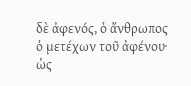δὲ ἀφενός, ὁ ἄνθρωπος ὁ μετέχων τοῦ ἀφένου· ὡς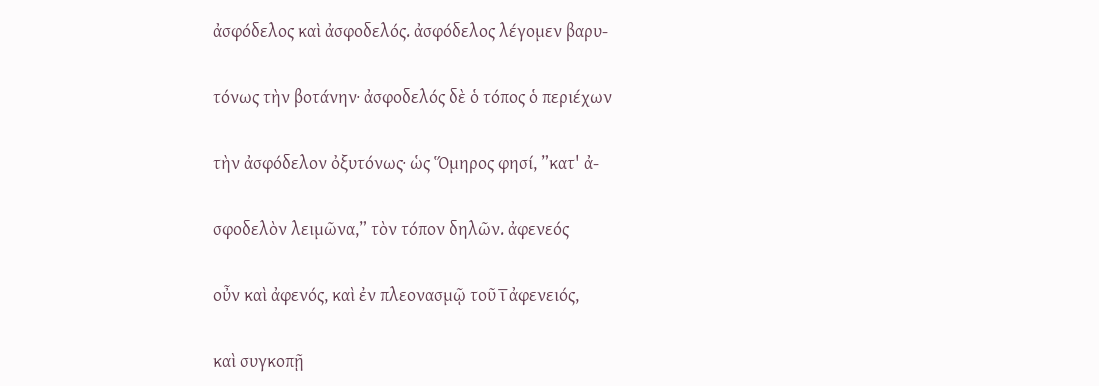ἀσφόδελος καὶ ἀσφοδελός. ἀσφόδελος λέγομεν βαρυ-

τόνως τὴν βοτάνην· ἀσφοδελός δὲ ὁ τόπος ὁ περιέχων

τὴν ἀσφόδελον ὀξυτόνως· ὡς Ὅμηρος φησί, ”κατ' ἀ-

σφοδελὸν λειμῶνα,” τὸν τόπον δηλῶν. ἀφενεός

οὖν καὶ ἀφενός, καὶ ἐν πλεονασμῷ τοῦ ι̅ ἀφενειός,

καὶ συγκοπῇ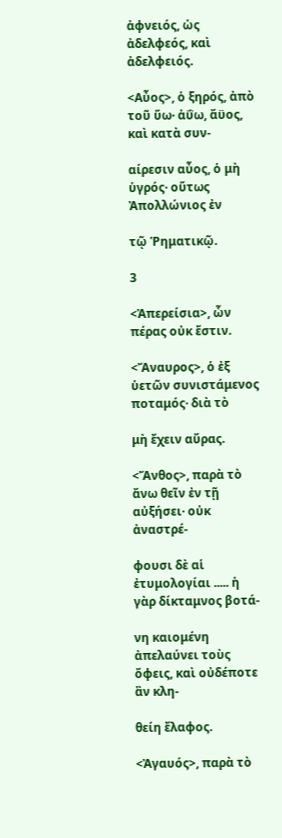ἀφνειός, ὡς ἀδελφεός, καὶ ἀδελφειός.

<Αὖος>, ὁ ξηρός, ἀπὸ τοῦ ὕω· ἀΰω, ἄϋος, καὶ κατὰ συν-

αίρεσιν αὖος, ὁ μὴ ὑγρός· οὕτως Ἀπολλώνιος ἐν

τῷ Ῥηματικῷ.

3

<Ἀπερείσια>, ὧν πέρας οὐκ ἔστιν.

<Ἄναυρος>, ὁ ἐξ ὑετῶν συνιστάμενος ποταμός· διὰ τὸ

μὴ ἔχειν αὔρας.

<Ἄνθος>, παρὰ τὸ ἄνω θεῖν ἐν τῇ αὐξήσει· οὐκ ἀναστρέ-

φουσι δὲ αἱ ἐτυμολογίαι ..... ἡ γὰρ δίκταμνος βοτά-

νη καιομένη ἀπελαύνει τοὺς ὄφεις, καὶ οὐδέποτε ἂν κλη-

θείη ἔλαφος.

<Ἀγαυός>, παρὰ τὸ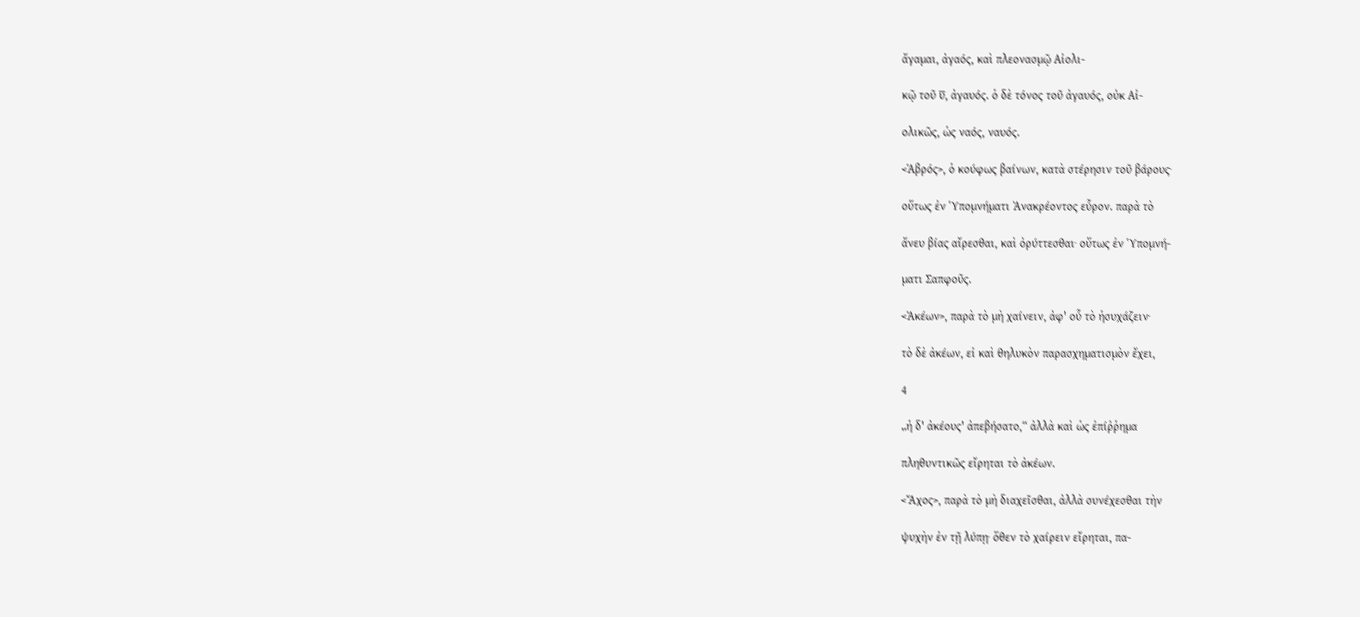ἄγαμαι, ἀγαός, καὶ πλεονασμῷ Αἰολι-

κῷ τοῦ υ̅, ἀγαυός. ὁ δὲ τόνος τοῦ ἀγαυός, οὐκ Αἰ-

ολικῶς, ὡς ναός, ναυός.

<Ἁβρός>, ὁ κούφως βαίνων, κατὰ στέρησιν τοῦ βάρους·

οὕτως ἐν Ὑπομνήματι Ἀνακρέοντος εὗρον. παρὰ τὸ

ἄνευ βίας αἴρεσθαι, καὶ ὀρύττεσθαι· οὕτως ἐν Ὑπομνή-

ματι Σαπφοῦς.

<Ἀκέων>, παρὰ τὸ μὴ χαίνειν, ἀφ' οὗ τὸ ἡσυχάζειν·

τὸ δὲ ἀκέων, εἰ καὶ θηλυκὸν παρασχηματισμὸν ἔχει,

4

„ἡ δ' ἀκέους' ἀπεβήσατο,“ ἀλλὰ καὶ ὡς ἐπίῤῥημα

πληθυντικῶς εἴρηται τὸ ἀκέων.

<Ἄχος>, παρὰ τὸ μὴ διαχεῖσθαι, ἀλλὰ συνέχεσθαι τὴν

ψυχὴν ἐν τῇ λύπῃ· ὅθεν τὸ χαίρειν εἴρηται, πα-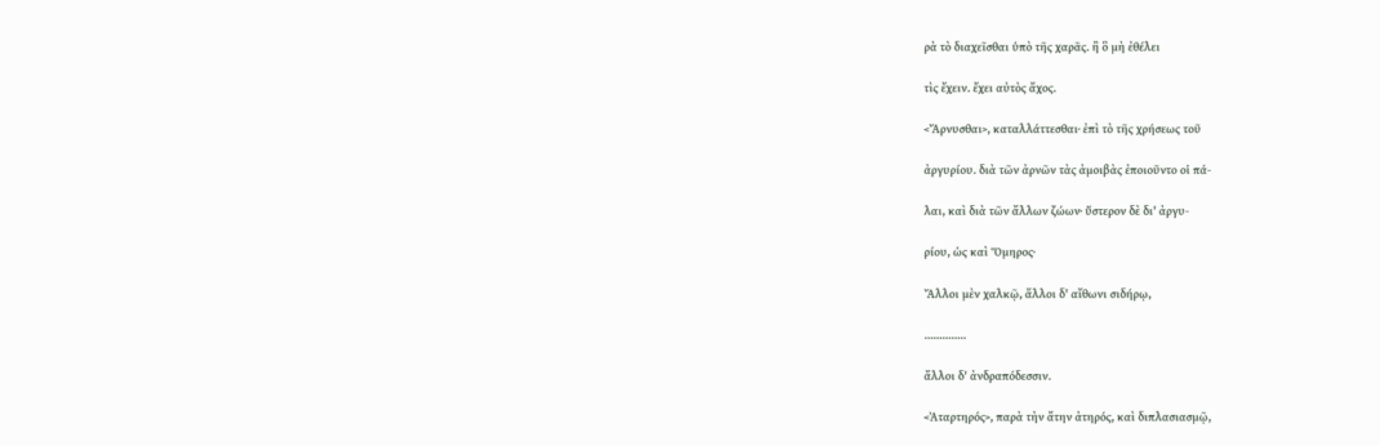ρὰ τὸ διαχεῖσθαι ὑπὸ τῆς χαρᾶς. ἢ ὃ μὴ ἐθέλει

τὶς ἔχειν. ἔχει αὐτὸς ἄχος.

<Ἄρνυσθαι>, καταλλάττεσθαι· ἐπὶ τὸ τῆς χρήσεως τοῦ

ἀργυρίου. διὰ τῶν ἀρνῶν τὰς ἀμοιβὰς ἐποιοῦντο οἱ πά-

λαι, καὶ διὰ τῶν ἄλλων ζώων· ὕστερον δὲ δι' ἀργυ-

ρίου, ὡς καὶ Ὅμηρος·

Ἄλλοι μὲν χαλκῷ, ἄλλοι δ' αἴθωνι σιδήρῳ,

..............

ἄλλοι δ' ἀνδραπόδεσσιν.

<Ἀταρτηρός>, παρὰ τὴν ἄτην ἀτηρός, καὶ διπλασιασμῷ,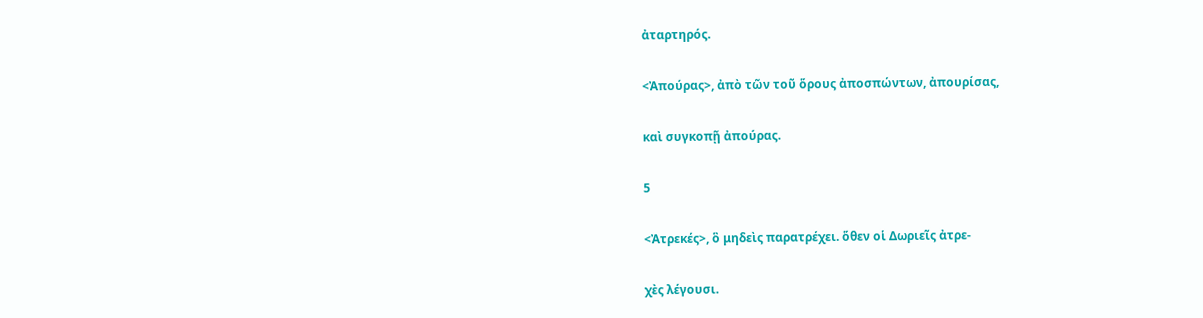ἀταρτηρός.

<Ἀπούρας>, ἀπὸ τῶν τοῦ ὅρους ἀποσπώντων, ἀπουρίσας,

καὶ συγκοπῇ ἀπούρας.

5

<Ἀτρεκές>, ὃ μηδεὶς παρατρέχει. ὅθεν οἱ Δωριεῖς ἀτρε-

χὲς λέγουσι.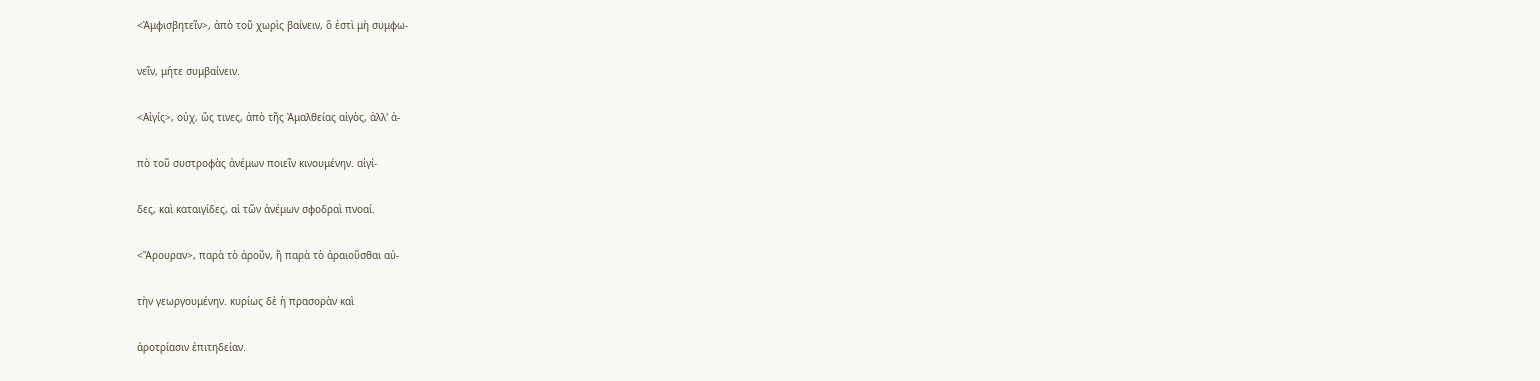<Ἀμφισβητεῖν>, ἀπὸ τοῦ χωρὶς βαίνειν, ὃ ἐστὶ μὴ συμφω-

νεῖν, μήτε συμβαίνειν.

<Αἰγίς>, οὐχ, ὥς τινες, ἀπὸ τῆς Ἀμαλθείας αἰγὸς, ἀλλ' ἀ-

πὸ τοῦ συστροφὰς ἀνέμων ποιεῖν κινουμένην. αἰγί-

δες, καὶ καταιγίδες, αἱ τῶν ἀνέμων σφοδραὶ πνοαί.

<Ἄρουραν>, παρὰ τὸ ἀροῦν, ἢ παρὰ τὸ ἀραιοῦσθαι αὐ-

τὴν γεωργουμένην. κυρίως δὲ ἡ πρασορὰν καὶ

ἀροτρίασιν ἐπιτηδείαν.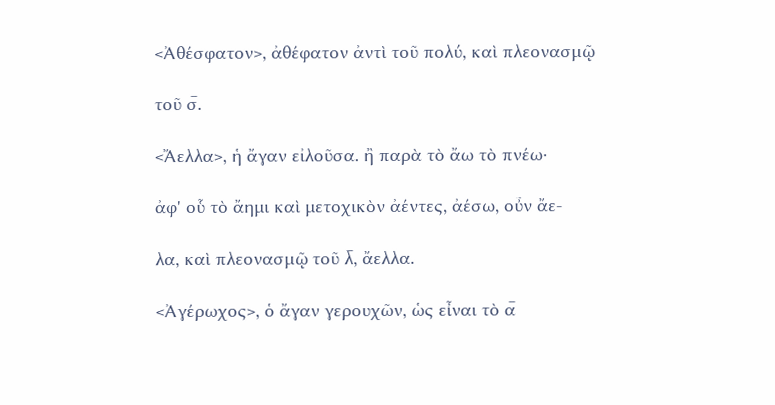<Ἀθέσφατον>, ἀθέφατον ἀντὶ τοῦ πολύ, καὶ πλεονασμῷ

τοῦ σ̅.

<Ἄελλα>, ἡ ἄγαν εἰλοῦσα. ἢ παρὰ τὸ ἄω τὸ πνέω·

ἀφ' οὗ τὸ ἄημι καὶ μετοχικὸν ἀέντες, ἀέσω, οὖν ἄε-

λα, καὶ πλεονασμῷ τοῦ λ̅, ἄελλα.

<Ἀγέρωχος>, ὁ ἄγαν γερουχῶν, ὡς εἶναι τὸ α̅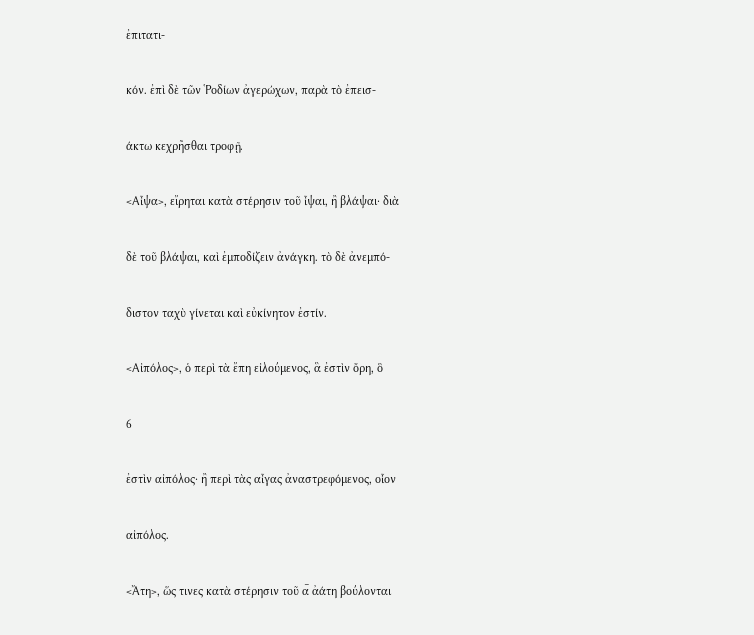ἐπιτατι-

κόν. ἐπὶ δὲ τῶν Ῥοδίων ἀγερώχων, παρὰ τὸ ἐπεισ-

άκτω κεχρῆσθαι τροφῇ.

<Αἶψα>, εἴρηται κατὰ στέρησιν τοῦ ἶψαι, ἢ βλάψαι· διὰ

δὲ τοῦ βλάψαι, καὶ ἐμποδίζειν ἀνάγκη. τὸ δὲ ἀνεμπό-

διστον ταχὺ γίνεται καὶ εὐκίνητον ἐστίν.

<Αἰπόλος>, ὁ περὶ τὰ ἔπη εἰλούμενος, ἃ ἐστὶν ὄρη, ὃ

6

ἐστὶν αἰπόλος· ἢ περὶ τὰς αἶγας ἀναστρεφόμενος, οἷον

αἰπόλος.

<Ἄτη>, ὥς τινες κατὰ στέρησιν τοῦ α̅ ἀάτη βούλονται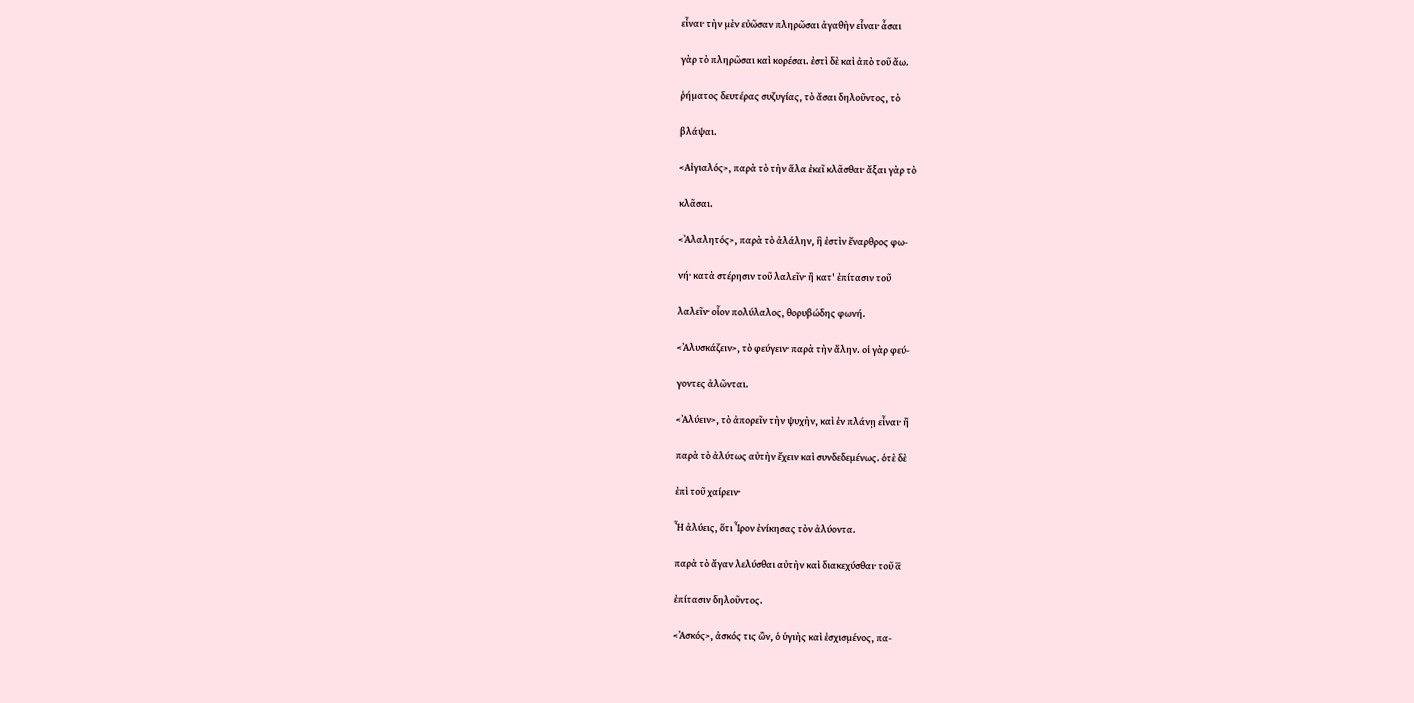εἶναι· τὴν μὲν εὐῶσαν πληρῶσαι ἀγαθὴν εἶναι· ἆσαι

γὰρ τὸ πληρῶσαι καὶ κορέσαι. ἐστὶ δὲ καὶ ἀπὸ τοῦ ἄω.

ῥήματος δευτέρας συζυγίας, τὸ ἄσαι δηλοῦντος, τὸ

βλάψαι.

<Αἰγιαλός>, παρὰ τὸ τὴν ἅλα ἐκεῖ κλᾶσθαι· ἄξαι γὰρ τὸ

κλᾶσαι.

<Ἀλαλητός>, παρὰ τὸ ἀλάλην, ἣ ἐστὶν ἔναρθρος φω-

νή· κατὰ στέρησιν τοῦ λαλεῖν· ἢ κατ' ἐπίτασιν τοῦ

λαλεῖν· οἷον πολύλαλος, θορυβώδης φωνή.

<Ἀλυσκάζειν>, τὸ φεύγειν· παρὰ τὴν ἄλην. οἱ γὰρ φεύ-

γοντες ἀλῶνται.

<Ἀλύειν>, τὸ ἀπορεῖν τὴν ψυχὴν, καὶ ἐν πλάνῃ εἶναι· ἢ

παρὰ τὸ ἀλύτως αὐτὴν ἔχειν καὶ συνδεδεμένως. ὁτὲ δὲ

ἐπὶ τοῦ χαίρειν·

Ἦ ἀλύεις, ὅτι Ἶρον ἐνίκησας τὸν ἀλύοντα.

παρὰ τὸ ἄγαν λελύσθαι αὐτὴν καὶ διακεχύσθαι· τοῦ α̅

ἐπίτασιν δηλοῦντος.

<Ἀσκός>, ἀσκός τις ὢν, ὁ ὑγιὴς καὶ ἐσχισμένος, πα-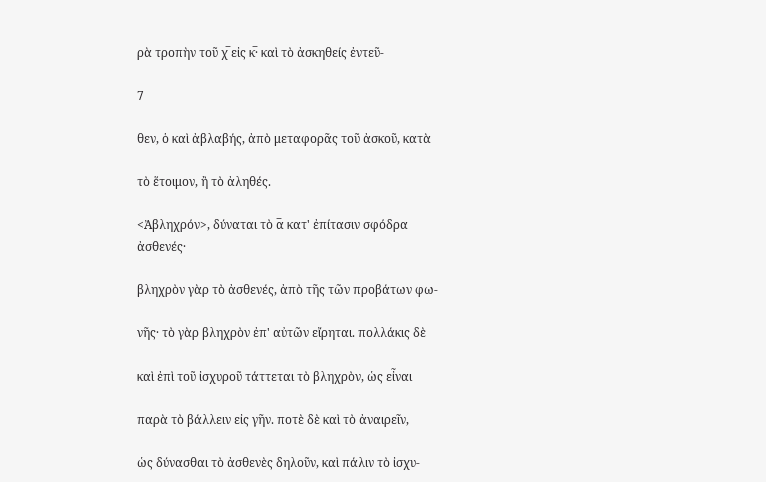ρὰ τροπὴν τοῦ χ̅ εἰς κ̅· καὶ τὸ ἀσκηθείς ἐντεῦ-

7

θεν, ὁ καὶ ἀβλαβής, ἀπὸ μεταφορᾶς τοῦ ἀσκοῦ, κατὰ

τὸ ἕτοιμον, ἢ τὸ ἀληθές.

<Ἀβληχρόν>, δύναται τὸ α̅ κατ' ἐπίτασιν σφόδρα ἀσθενές·

βληχρὸν γὰρ τὸ ἀσθενές, ἀπὸ τῆς τῶν προβάτων φω-

νῆς· τὸ γὰρ βληχρὸν ἐπ' αὐτῶν εἴρηται. πολλάκις δὲ

καὶ ἐπὶ τοῦ ἰσχυροῦ τάττεται τὸ βληχρὸν, ὡς εἶναι

παρὰ τὸ βάλλειν εἰς γῆν. ποτὲ δὲ καὶ τὸ ἀναιρεῖν,

ὡς δύνασθαι τὸ ἀσθενὲς δηλοῦν, καὶ πάλιν τὸ ἰσχυ-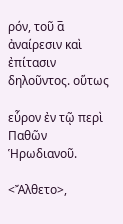ρόν, τοῦ α̅ ἀναίρεσιν καὶ ἐπίτασιν δηλοῦντος. οὕτως

εὗρον ἐν τῷ περὶ Παθῶν Ἡρωδιανοῦ.

<Ἄλθετο>,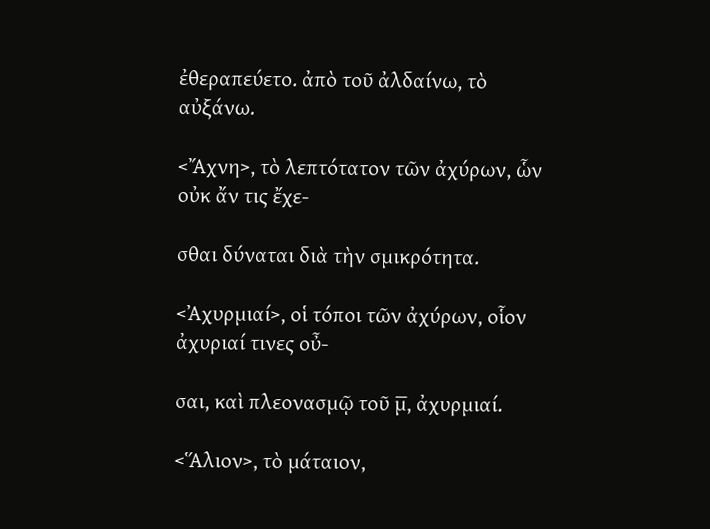ἐθεραπεύετο. ἀπὸ τοῦ ἀλδαίνω, τὸ αὐξάνω.

<Ἄχνη>, τὸ λεπτότατον τῶν ἀχύρων, ὧν οὐκ ἄν τις ἔχε-

σθαι δύναται διὰ τὴν σμικρότητα.

<Ἀχυρμιαί>, οἱ τόποι τῶν ἀχύρων, οἷον ἀχυριαί τινες οὖ-

σαι, καὶ πλεονασμῷ τοῦ μ̅, ἀχυρμιαί.

<Ἅλιον>, τὸ μάταιον,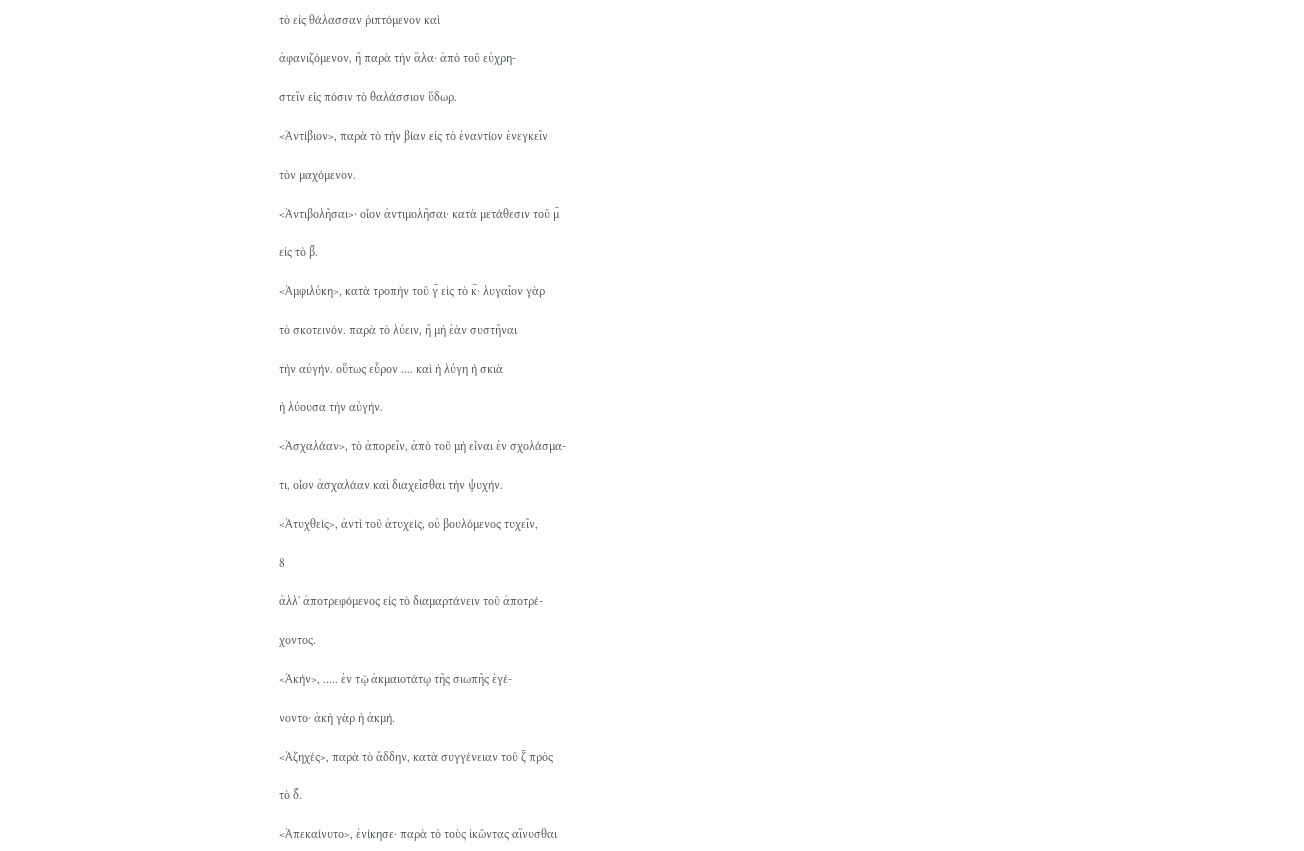τὸ εἰς θάλασσαν ῥιπτόμενον καὶ

ἀφανιζόμενον, ἢ παρὰ τὴν ἅλα· ἀπὸ τοῦ εὐχρη-

στεῖν εἰς πόσιν τὸ θαλάσσιον ὕδωρ.

<Ἀντίβιον>, παρὰ τὸ τὴν βίαν εἰς τὸ ἐναντίον ἐνεγκεῖν

τὸν μαχόμενον.

<Ἀντιβολῆσαι>· οἷον ἀντιμολῆσαι· κατὰ μετάθεσιν τοῦ μ̅

εἰς τὸ β̅.

<Ἀμφιλύκη>, κατὰ τροπὴν τοῦ γ̅ εἰς τὸ κ̅· λυγαῖον γὰρ

τὸ σκοτεινόν. παρὰ τὸ λύειν, ἢ μὴ ἐὰν συστῆναι

τὴν αὐγήν. οὕτως εὗρον .... καὶ ἡ λύγη ἡ σκιὰ

ἡ λύουσα τὴν αὐγήν.

<Ἀσχαλάαν>, τὸ ἀπορεῖν, ἀπὸ τοῦ μὴ εἶναι ἐν σχολάσμα-

τι, οἷον ἀσχαλάαν καὶ διαχεῖσθαι τὴν ψυχήν.

<Ἀτυχθείς>, ἀντὶ τοῦ ἀτυχείς, οὐ βουλόμενος τυχεῖν,

8

ἀλλ' ἀποτρεφόμενος εἰς τὸ διαμαρτάνειν τοῦ ἀποτρέ-

χοντος.

<Ἀκήν>, ..... ἐν τῷ ἀκμαιοτάτῳ τῆς σιωπῆς ἐγέ-

νοντο· ἀκὴ γὰρ ἡ ἀκμή.

<Ἀζηχές>, παρὰ τὸ ἄδδην, κατὰ συγγένειαν τοῦ ζ̅ πρὸς

τὸ δ̅.

<Ἀπεκαίνυτο>, ἐνίκησε· παρὰ τὸ τοὺς ἰκῶντας αἴνυσθαι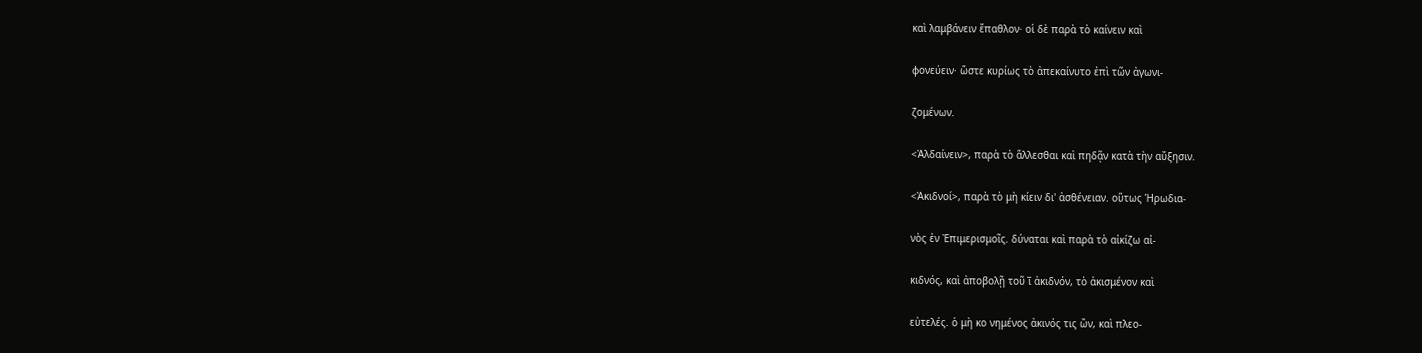καὶ λαμβάνειν ἔπαθλον· οἱ δὲ παρὰ τὸ καίνειν καὶ

φονεύειν· ὥστε κυρίως τὸ ἀπεκαίνυτο ἐπὶ τῶν ἀγωνι-

ζομένων.

<Ἀλδαίνειν>, παρὰ τὸ ἅλλεσθαι καὶ πηδᾷν κατὰ τὴν αὔξησιν.

<Ἀκιδνοί>, παρὰ τὸ μὴ κίειν δι' ἀσθένειαν. οὕτως Ἡρωδια-

νὸς ἐν Ἐπιμερισμοῖς. δύναται καὶ παρὰ τὸ αἰκίζω αἰ-

κιδνός, καὶ ἀποβολῇ τοῦ ι̅ ἀκιδνόν, τὸ ἀκισμένον καὶ

εὐτελές. ὁ μὴ κο νημένος ἀκινός τις ὢν, καὶ πλεο-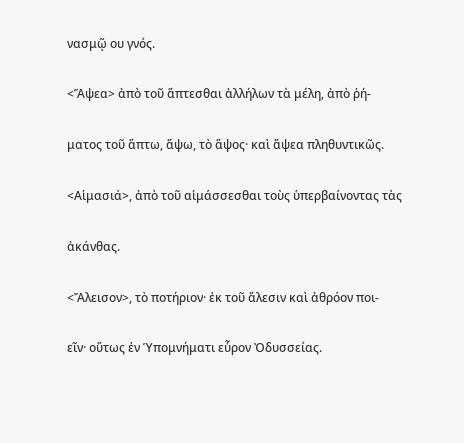νασμῷ ου γνός.

<Ἅψεα> ἀπὸ τοῦ ἅπτεσθαι ἀλλήλων τὰ μέλη, ἀπὸ ῥή-

ματος τοῦ ἅπτω, ἅψω, τὸ ἅψος· καὶ ἅψεα πληθυντικῶς.

<Αἱμασιά>, ἀπὸ τοῦ αἱμάσσεσθαι τοὺς ὑπερβαίνοντας τὰς

ἀκάνθας.

<Ἄλεισον>, τὸ ποτήριον· ἐκ τοῦ ἄλεσιν καὶ ἀθρόον ποι-

εῖν· οὕτως ἐν Ὑπομνήματι εὗρον Ὀδυσσείας.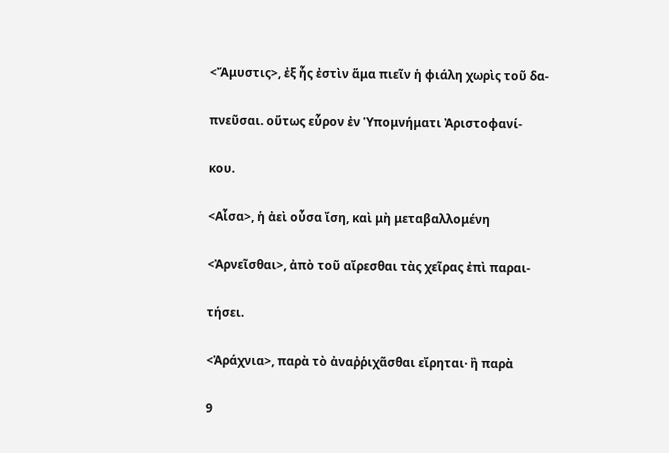<Ἄμυστις>, ἐξ ἧς ἐστὶν ἅμα πιεῖν ἡ φιάλη χωρὶς τοῦ δα-

πνεῦσαι. οὕτως εὗρον ἐν Ὑπομνήματι Ἀριστοφανί-

κου.

<Αἶσα>, ἡ ἀεὶ οὖσα ἴση, καὶ μὴ μεταβαλλομένη

<Ἀρνεῖσθαι>, ἀπὸ τοῦ αἴρεσθαι τὰς χεῖρας ἐπὶ παραι-

τήσει.

<Ἀράχνια>, παρὰ τὸ ἀναῤῥιχᾶσθαι εἴρηται· ἢ παρὰ

9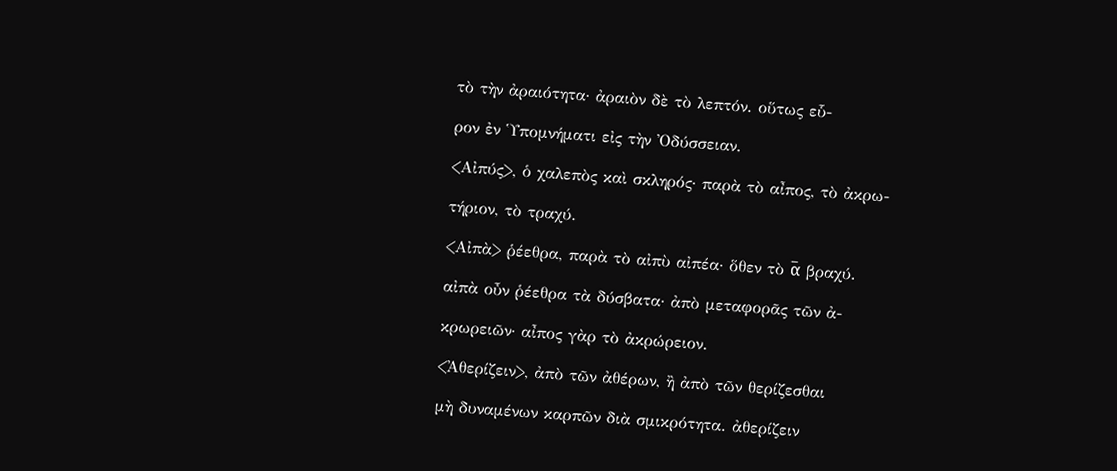τὸ τὴν ἀραιότητα· ἀραιὸν δὲ τὸ λεπτόν. οὕτως εὗ-

ρον ἐν Ὑπομνήματι εἰς τὴν Ὀδύσσειαν.

<Αἰπύς>, ὁ χαλεπὸς καὶ σκληρός· παρὰ τὸ αἶπος, τὸ ἀκρω-

τήριον, τὸ τραχύ.

<Αἰπὰ> ῥέεθρα, παρὰ τὸ αἰπὺ αἰπέα· ὅθεν τὸ α̅ βραχύ.

αἰπὰ οὖν ῥέεθρα τὰ δύσβατα· ἀπὸ μεταφορᾶς τῶν ἀ-

κρωρειῶν· αἶπος γὰρ τὸ ἀκρώρειον.

<Ἀθερίζειν>, ἀπὸ τῶν ἀθέρων, ἢ ἀπὸ τῶν θερίζεσθαι

μὴ δυναμένων καρπῶν διὰ σμικρότητα. ἀθερίζειν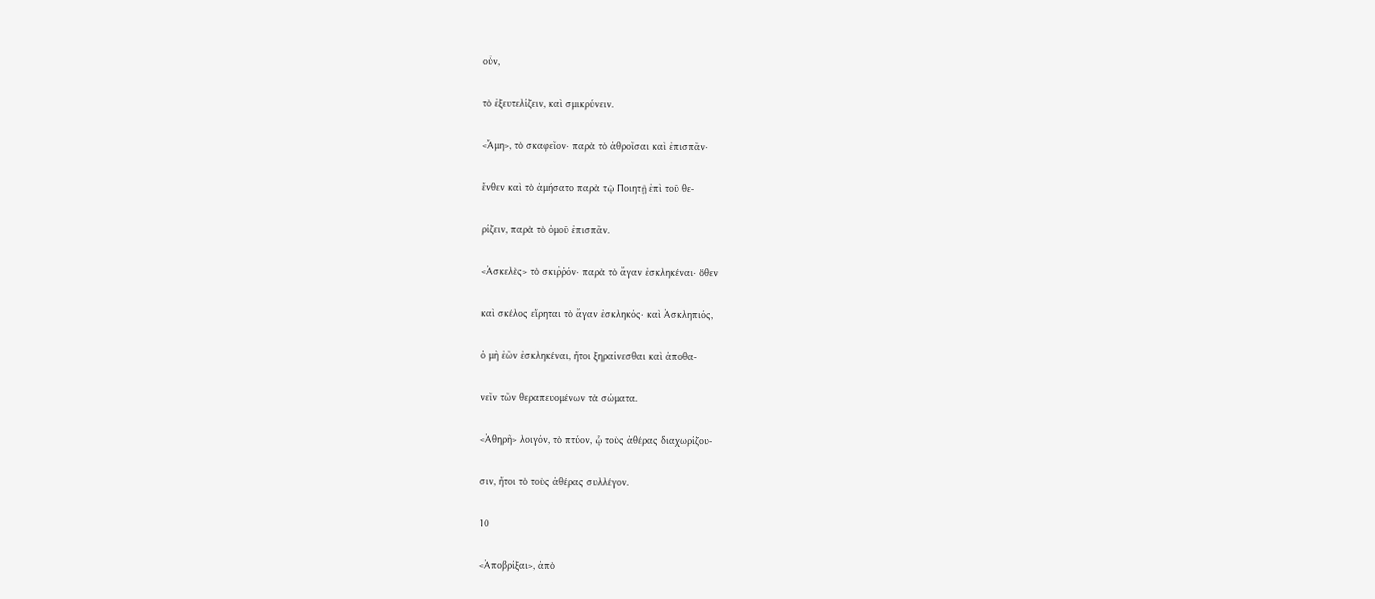οὖν,

τὸ ἐξευτελίζειν, καὶ σμικρύνειν.

<Ἄμη>, τὸ σκαφεῖον· παρὰ τὸ ἀθροῖσαι καὶ ἐπισπᾶν·

ἔνθεν καὶ τὸ ἀμήσατο παρὰ τῷ Ποιητῇ ἐπὶ τοῦ θε-

ρίζειν, παρὰ τὸ ὁμοῦ ἐπισπᾶν.

<Ἀσκελὲς> τὸ σκιῤῥόν· παρὰ τὸ ἄγαν ἐσκληκέναι· ὅθεν

καὶ σκέλος εἴρηται τὸ ἄγαν ἐσκληκός· καὶ Ἀσκληπιός,

ὁ μὴ ἐῶν ἐσκληκέναι, ἤτοι ξηραίνεσθαι καὶ ἀποθα-

νεῖν τῶν θεραπευομένων τὰ σώματα.

<Ἀθηρῆ> λοιγόν, τὸ πτύον, ᾧ τοὺς ἀθέρας διαχωρίζου-

σιν, ἤτοι τὸ τοὺς ἀθέρας συλλέγον.

10

<Ἀποβρίξαι>, ἀπὸ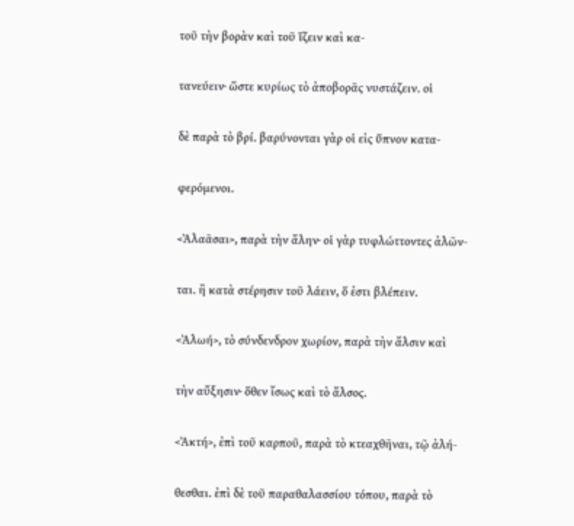τοῦ τὴν βορὰν καὶ τοῦ ἵζειν καὶ κα-

τανεύειν· ὥστε κυρίως τὸ ἀποβορᾶς νυστάζειν. οἱ

δὲ παρὰ τὸ βρί. βαρύνονται γὰρ οἱ εἰς ὕπνον κατα-

φερόμενοι.

<Ἀλαᾶσαι>, παρὰ τὴν ἄλην· οἱ γὰρ τυφλώττοντες ἀλῶν-

ται. ἢ κατὰ στέρησιν τοῦ λάειν, ὅ ἐστι βλέπειν.

<Ἀλωή>, τὸ σύνδενδρον χωρίον, παρὰ τὴν ἄλσιν καὶ

τὴν αὔξησιν· ὅθεν ἴσως καὶ τὸ ἄλσος.

<Ἀκτή>, ἐπὶ τοῦ καρποῦ, παρὰ τὸ κτεαχθῆναι, τῷ ἀλή-

θεσθαι. ἐπὶ δὲ τοῦ παραθαλασσίου τόπου, παρὰ τὸ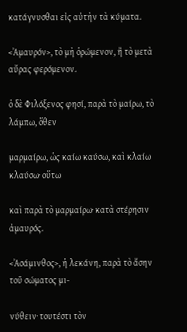κατάγνυσθαι εἰς αὐτὴν τὰ κύματα.

<Ἀμαυρόν>, τὸ μὴ ὁρώμενον, ἢ τὸ μετὰ αὔρας φερόμενον.

ὁ δὲ Φιλόξενος φησί, παρὰ τὸ μαίρω, τὸ λάμπω, ὅθεν

μαρμαίρω, ὡς καίω καύσω, καὶ κλαίω κλαύσω· οὕτω

καὶ παρὰ τὸ μαρμαίρω· κατὰ στέρησιν ἀμαυρός.

<Ἀσάμινθος>, ἡ λεκάνη, παρὰ τὸ ἄσην τοῦ σώματος μι-

νύθειν· τουτέστι τὸν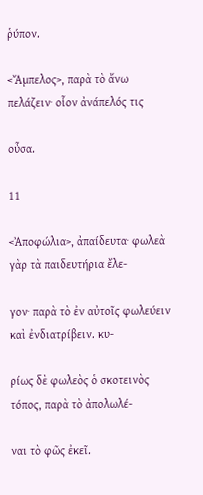ῥύπον.

<Ἄμπελος>, παρὰ τὸ ἄνω πελάζειν· οἷον ἀνάπελός τις

οὖσα.

11

<Ἀποφώλια>, ἀπαίδευτα· φωλεὰ γὰρ τὰ παιδευτήρια ἔλε-

γον· παρὰ τὸ ἐν αὐτοῖς φωλεύειν καὶ ἐνδιατρίβειν. κυ-

ρίως δὲ φωλεὸς ὁ σκοτεινὸς τόπος, παρὰ τὸ ἀπολωλέ-

ναι τὸ φῶς ἐκεῖ.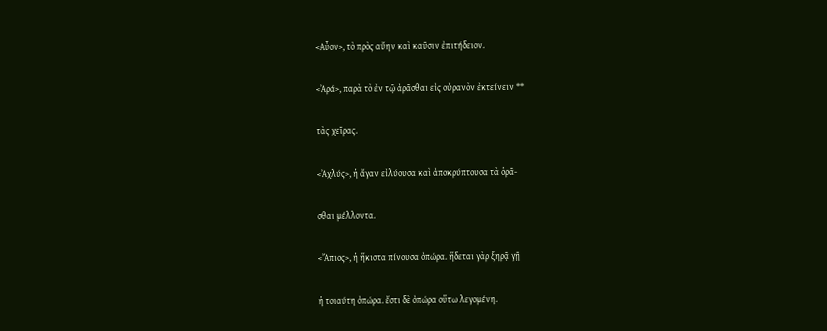<Αὖον>, τὸ πρὸς αὔην καὶ καῦσιν ἐπιτήδειον.

<Ἀρά>, παρὰ τὸ ἐν τῷ ἀρᾶσθαι εἰς οὐρανὸν ἐκτείνειν **

τὰς χεῖρας.

<Ἀχλύς>, ἡ ἄγαν εἰλύουσα καὶ ἀποκρύπτουσα τὰ ὁρᾶ-

σθαι μέλλοντα.

<Ἄπιος>, ἡ ἥκιστα πίνουσα ὀπώρα. ἥδεται γὰρ ξηρᾷ γῇ

ἡ τοιαύτη ὀπώρα. ἔστι δὲ ὀπώρα οὕτω λεγομένη.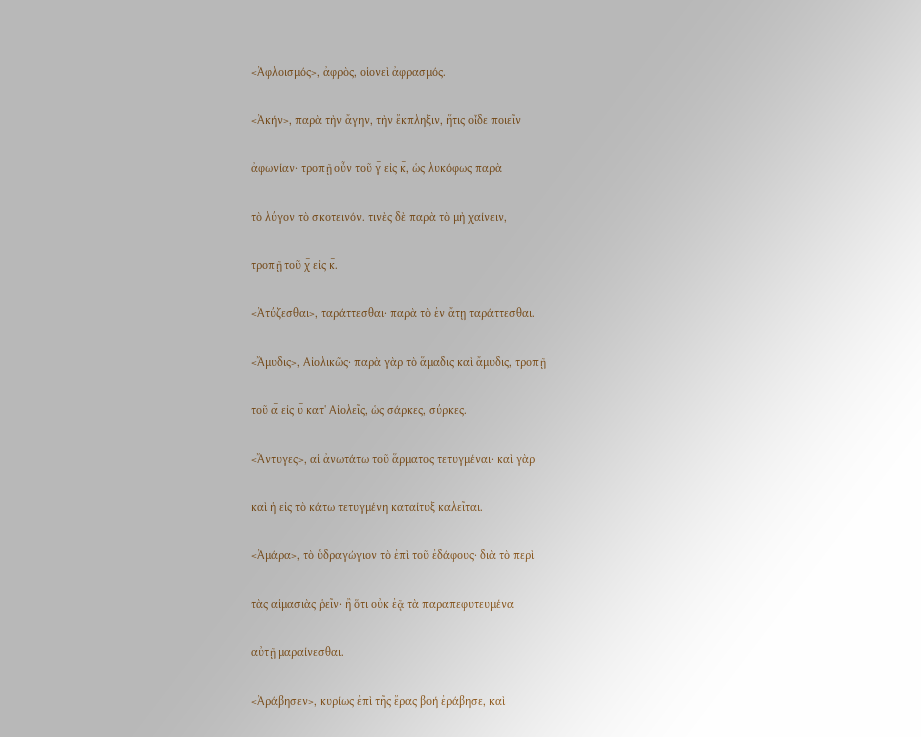<Ἀφλοισμός>, ἀφρὸς, οἱονεὶ ἀφρασμός.

<Ἀκήν>, παρὰ τὴν ἄγην, τὴν ἔκπληξιν, ἥτις οἶδε ποιεῖν

ἀφωνίαν· τροπῇ οὖν τοῦ γ̅ εἰς κ̅, ὡς λυκόφως παρὰ

τὸ λύγον τὸ σκοτεινόν. τινὲς δὲ παρὰ τὸ μὴ χαίνειν,

τροπῇ τοῦ χ̅ εἰς κ̅.

<Ἀτύζεσθαι>, ταράττεσθαι· παρὰ τὸ ἐν ἄτῃ ταράττεσθαι.

<Ἄμυδις>, Αἰολικῶς· παρὰ γὰρ τὸ ἅμαδις καὶ ἄμυδις, τροπῇ

τοῦ α̅ εἰς υ̅ κατ' Αἰολεῖς, ὡς σάρκες, σύρκες.

<Ἄντυγες>, αἱ ἀνωτάτω τοῦ ἅρματος τετυγμέναι· καὶ γὰρ

καὶ ἡ εἰς τὸ κάτω τετυγμένη καταίτυξ καλεῖται.

<Ἀμάρα>, τὸ ὑδραγώγιον τὸ ἐπὶ τοῦ ἐδάφους· διὰ τὸ περὶ

τὰς αἱμασιὰς ῥεῖν· ἢ ὅτι οὐκ ἐᾷ τὰ παραπεφυτευμένα

αὐτῇ μαραίνεσθαι.

<Ἀράβησεν>, κυρίως ἐπὶ τῆς ἔρας βοή ἐράβησε, καὶ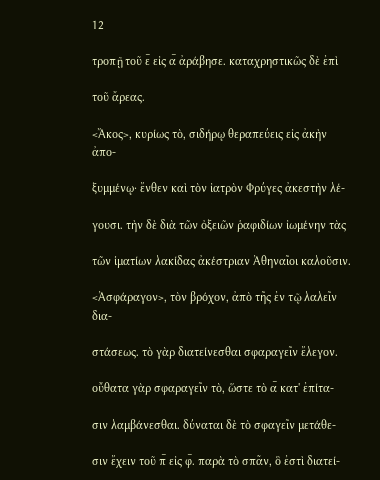12

τροπῇ τοῦ ε̅ εἰς α̅ ἀράβησε. καταχρηστικῶς δὲ ἐπὶ

τοῦ ἄρεας.

<Ἄκος>, κυρίως τὸ, σιδήρῳ θεραπεύεις εἰς ἀκὴν ἀπο-

ξυμμένῳ· ἔνθεν καὶ τὸν ἰατρὸν Φρύγες ἀκεστὴν λέ-

γουσι. τὴν δὲ διὰ τῶν ὀξειῶν ῥαφιδίων ἰωμένην τὰς

τῶν ἱματίων λακίδας ἀκέστριαν Ἀθηναῖοι καλοῦσιν.

<Ἀσφάραγον>, τὸν βρόχον, ἀπὸ τῆς ἐν τῷ λαλεῖν δια-

στάσεως. τὸ γὰρ διατείνεσθαι σφαραγεῖν ἔλεγον.

οὔθατα γὰρ σφαραγεῖν τὸ, ὥστε τὸ α̅ κατ' ἐπίτα-

σιν λαμβάνεσθαι. δύναται δὲ τὸ σφαγεῖν μετάθε-

σιν ἔχειν τοῦ π̅ εἰς φ̅. παρὰ τὸ σπᾶν, ὃ ἐστὶ διατεί-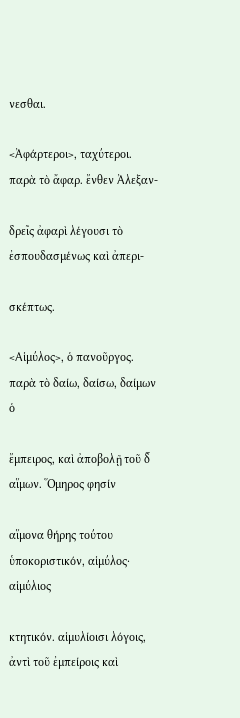νεσθαι.

<Ἀφάρτεροι>, ταχύτεροι. παρὰ τὸ ἄφαρ. ἔνθεν Ἀλεξαν-

δρεῖς ἀφαρὶ λέγουσι τὸ ἐσπουδασμένως καὶ ἀπερι-

σκέπτως.

<Αἱμύλος>, ὁ πανοῦργος. παρὰ τὸ δαίω, δαίσω, δαίμων ὁ

ἔμπειρος, καὶ ἀποβολῇ τοῦ δ̅ αἵμων. Ὅμηρος φησίν

αἵμονα θήρης τούτου ὑποκοριστικόν, αἱμύλος· αἱμύλιος

κτητικόν. αἱμυλίοισι λόγοις, ἀντὶ τοῦ ἐμπείροις καὶ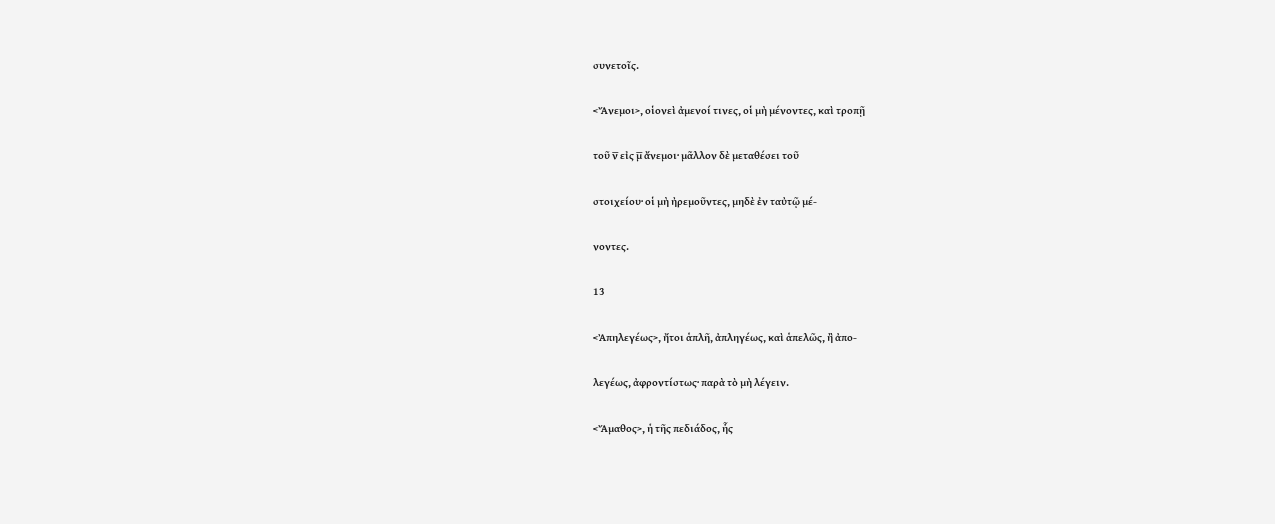συνετοῖς.

<Ἄνεμοι>, οἱονεὶ ἀμενοί τινες, οἱ μὴ μένοντες, καὶ τροπῇ

τοῦ ν̅ εἰς μ̅ ἄνεμοι· μᾶλλον δὲ μεταθέσει τοῦ

στοιχείου· οἱ μὴ ἠρεμοῦντες, μηδὲ ἐν ταὐτῷ μέ-

νοντες.

13

<Ἀπηλεγέως>, ἤτοι ἁπλῆ, ἀπληγέως, καὶ ἁπελῶς, ἢ ἀπο-

λεγέως, ἀφροντίστως· παρὰ τὸ μὴ λέγειν.

<Ἄμαθος>, ἡ τῆς πεδιάδος, ἧς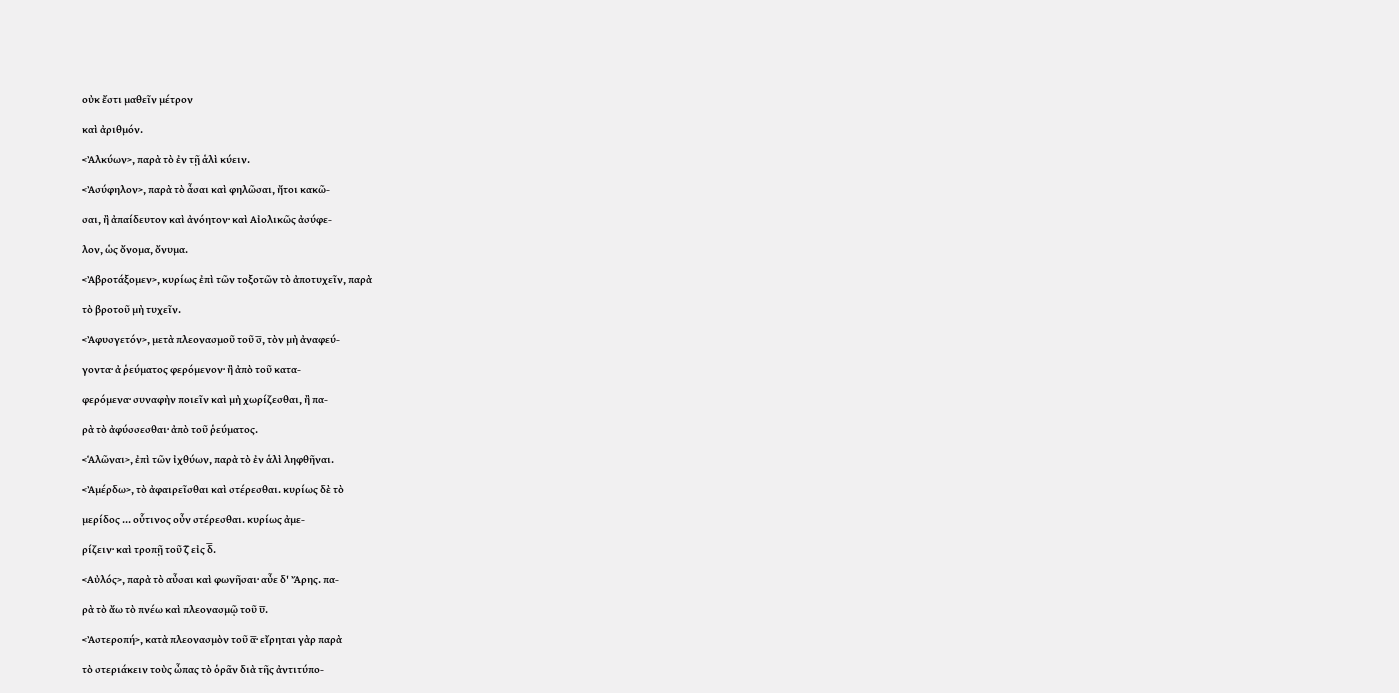οὐκ ἔστι μαθεῖν μέτρον

καὶ ἀριθμόν.

<Ἀλκύων>, παρὰ τὸ ἐν τῇ ἁλὶ κύειν.

<Ἀσύφηλον>, παρὰ τὸ ἆσαι καὶ φηλῶσαι, ἤτοι κακῶ-

σαι, ἢ ἀπαίδευτον καὶ ἀνόητον· καὶ Αἰολικῶς ἀσύφε-

λον, ὡς ὄνομα, ὄνυμα.

<Ἀβροτάξομεν>, κυρίως ἐπὶ τῶν τοξοτῶν τὸ ἀποτυχεῖν, παρὰ

τὸ βροτοῦ μὴ τυχεῖν.

<Ἀφυσγετόν>, μετὰ πλεονασμοῦ τοῦ σ̅, τὸν μὴ ἀναφεύ-

γοντα· ἀ ῥεύματος φερόμενον· ἢ ἀπὸ τοῦ κατα-

φερόμενα· συναφὴν ποιεῖν καὶ μὴ χωρίζεσθαι, ἢ πα-

ρὰ τὸ ἀφύσσεσθαι· ἀπὸ τοῦ ῥεύματος.

<Ἁλῶναι>, ἐπὶ τῶν ἰχθύων, παρὰ τὸ ἐν ἁλὶ ληφθῆναι.

<Ἀμέρδω>, τὸ ἀφαιρεῖσθαι καὶ στέρεσθαι. κυρίως δὲ τὸ

μερίδος ... οὗτινος οὖν στέρεσθαι. κυρίως ἀμε-

ρίζειν· καὶ τροπῇ τοῦ ζ̅ εἰς δ̅.

<Αὐλός>, παρὰ τὸ αὖσαι καὶ φωνῆσαι· αὖε δ' Ἄρης. πα-

ρὰ τὸ ἄω τὸ πνέω καὶ πλεονασμῷ τοῦ υ̅.

<Ἀστεροπή>, κατὰ πλεονασμὸν τοῦ α̅· εἴρηται γὰρ παρὰ

τὸ στεριάκειν τοὺς ὦπας τὸ ὁρᾶν διὰ τῆς ἀντιτύπο-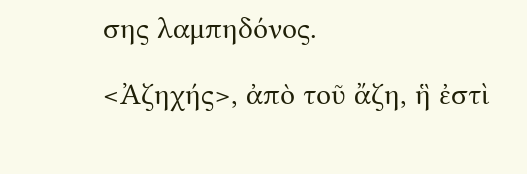σης λαμπηδόνος.

<Ἀζηχής>, ἀπὸ τοῦ ἄζη, ἣ ἐστὶ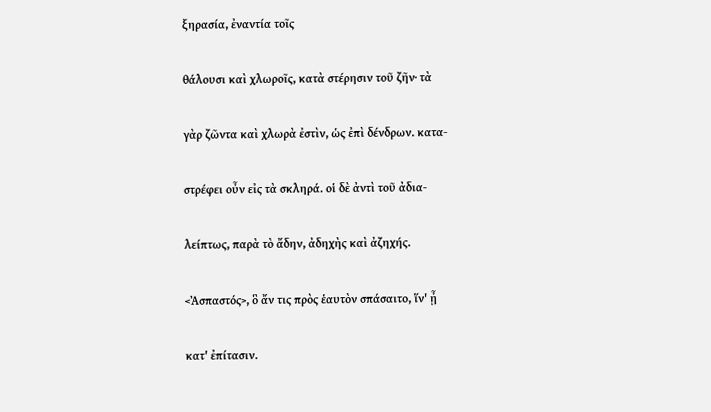ξηρασία, ἐναντία τοῖς

θάλουσι καὶ χλωροῖς, κατὰ στέρησιν τοῦ ζῆν· τὰ

γὰρ ζῶντα καὶ χλωρὰ ἐστὶν, ὡς ἐπὶ δένδρων. κατα-

στρέφει οὖν εἰς τὰ σκληρά. οἱ δὲ ἀντὶ τοῦ ἀδια-

λείπτως, παρὰ τὸ ἄδην, ἀδηχὴς καὶ ἀζηχής.

<Ἀσπαστός>, ὃ ἄν τις πρὸς ἑαυτὸν σπάσαιτο, ἵν' ᾖ

κατ' ἐπίτασιν.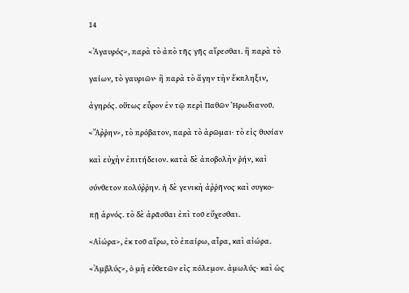14

<Ἀγαυρός>, παρὰ τὸ ἀπὸ τῆς γῆς αἴρεσθαι. ἢ παρὰ τὸ

γαίων, τὸ γαυριῶν· ἢ παρὰ τὸ ἄγην τὴν ἔκπληξιν,

ἀγηρός. οὕτως εὗρον ἐν τῷ περὶ Παθῶν Ἡρωδιανοῦ.

<Ἄῤῥην>, τὸ πρόβατον, παρὰ τὸ ἀρῶμαι· τὸ εἰς θυσίαν

καὶ εὐχὴν ἐπιτήδειον. κατὰ δὲ ἀποβολὴν ῥήν, καὶ

σύνθετον πολύῤῥην. ἡ δὲ γενικὴ ἀῤῥῆνος καὶ συγκο-

πῇ ἀρνός. τὸ δὲ ἀρᾶσθαι ἐπὶ τοῦ εὔχεσθαι.

<Αἰώρα>, ἐκ τοῦ αἴρω, τὸ ἐπαίρω, αἶρα, καὶ αἰώρα.

<Ἀμβλύς>, ὁ μὴ εὐθετῶν εἰς πόλεμον. ἀμωλύς· καὶ ὡς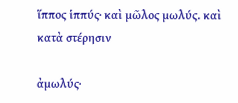ἵππος ἱππύς· καὶ μῶλος μωλύς. καὶ κατὰ στέρησιν

ἀμωλύς·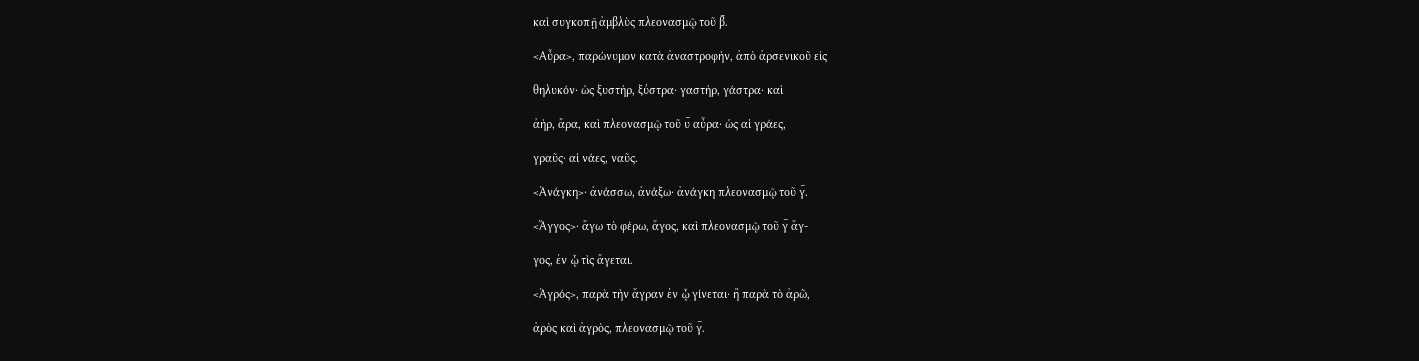καὶ συγκοπῇ ἀμβλὺς πλεονασμῷ τοῦ β̅.

<Αὖρα>, παρώνυμον κατὰ ἀναστροφὴν, ἀπὸ ἀρσενικοῦ εἰς

θηλυκόν· ὡς ξυστὴρ, ξύστρα· γαστὴρ, γάστρα· καὶ

ἀὴρ, ἄρα, καὶ πλεονασμῷ τοῦ υ̅ αὖρα· ὡς αἱ γράες,

γραῦς· αἱ νάες, ναῦς.

<Ἀνάγκη>· ἀνάσσω, ἀνάξω· ἀνάγκη πλεονασμῷ τοῦ γ̅.

<Ἄγγος>· ἄγω τὸ φέρω, ἄγος, καὶ πλεονασμῷ τοῦ γ̅ ἄγ-

γος, ἐν ᾧ τὶς ἄγεται.

<Ἀγρός>, παρὰ τὴν ἄγραν ἐν ᾧ γίνεται· ἢ παρὰ τὸ ἀρῶ,

ἀρὸς καὶ ἀγρὸς, πλεονασμῷ τοῦ γ̅.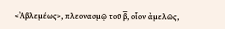<Ἀβλεμέως>, πλεονασμῷ τοῦ β̅, οἷον ἀμελῶς,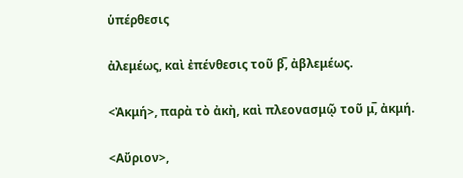ὑπέρθεσις

ἀλεμέως, καὶ ἐπένθεσις τοῦ β̅, ἀβλεμέως.

<Ἀκμή>, παρὰ τὸ ἀκὴ, καὶ πλεονασμῷ τοῦ μ̅, ἀκμή.

<Αὔριον>,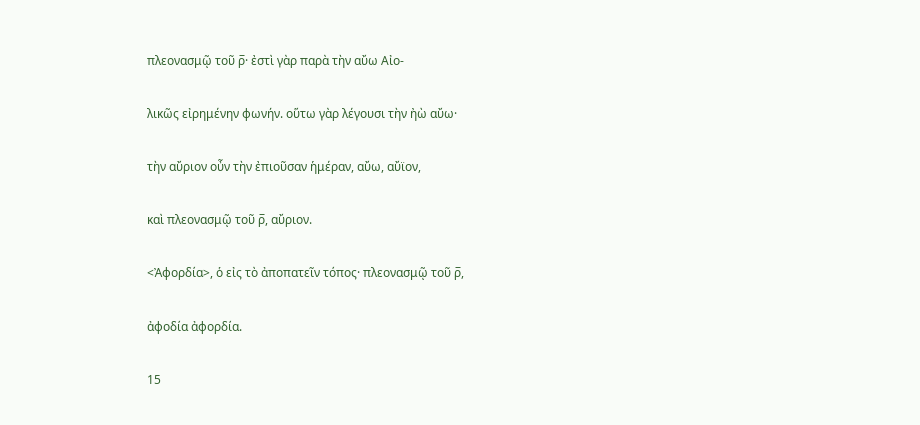πλεονασμῷ τοῦ ρ̅· ἐστὶ γὰρ παρὰ τὴν αὔω Αἰο-

λικῶς εἰρημένην φωνήν. οὕτω γὰρ λέγουσι τὴν ἠὼ αὔω·

τὴν αὔριον οὖν τὴν ἐπιοῦσαν ἡμέραν, αὔω, αὔϊον,

καὶ πλεονασμῷ τοῦ ρ̅, αὔριον.

<Ἀφορδία>, ὁ εἰς τὸ ἀποπατεῖν τόπος· πλεονασμῷ τοῦ ρ̅,

ἀφοδία ἀφορδία.

15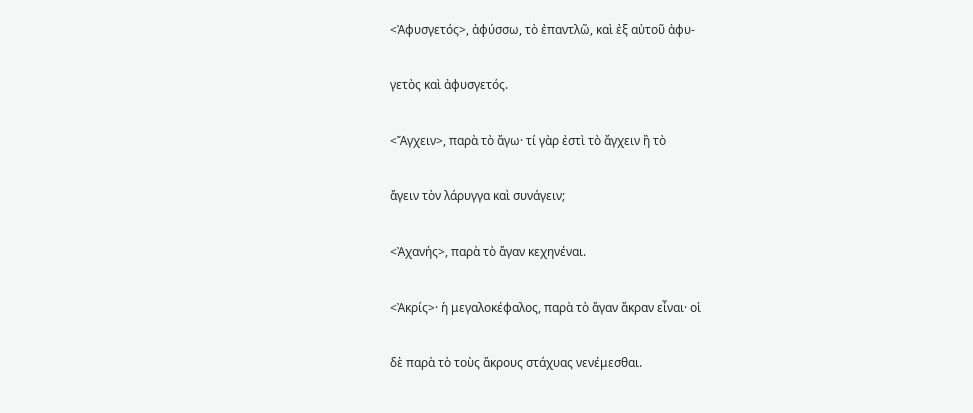<Ἀφυσγετός>, ἀφύσσω, τὸ ἐπαντλῶ, καὶ ἐξ αὐτοῦ ἀφυ-

γετὸς καὶ ἀφυσγετός.

<Ἄγχειν>, παρὰ τὸ ἄγω· τί γὰρ ἐστὶ τὸ ἄγχειν ἢ τὸ

ἄγειν τὸν λάρυγγα καὶ συνάγειν;

<Ἀχανής>, παρὰ τὸ ἄγαν κεχηνέναι.

<Ἀκρίς>· ἡ μεγαλοκέφαλος, παρὰ τὸ ἄγαν ἄκραν εἶναι· οἱ

δὲ παρὰ τὸ τοὺς ἄκρους στάχυας νενέμεσθαι.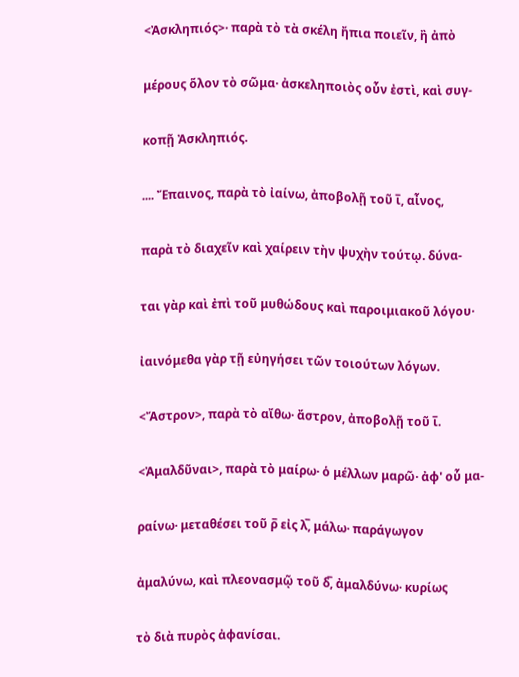<Ἀσκληπιός>· παρὰ τὸ τὰ σκέλη ἤπια ποιεῖν, ἢ ἀπὸ

μέρους ὅλον τὸ σῶμα· ἀσκεληποιὸς οὖν ἐστὶ, καὶ συγ-

κοπῇ Ἀσκληπιός.

.... Ἔπαινος, παρὰ τὸ ἰαίνω, ἀποβολῇ τοῦ ι̅, αἶνος,

παρὰ τὸ διαχεῖν καὶ χαίρειν τὴν ψυχὴν τούτῳ. δύνα-

ται γὰρ καὶ ἐπὶ τοῦ μυθώδους καὶ παροιμιακοῦ λόγου·

ἰαινόμεθα γὰρ τῇ εὐηγήσει τῶν τοιούτων λόγων.

<Ἄστρον>, παρὰ τὸ αἴθω· ἄστρον, ἀποβολῇ τοῦ ι̅.

<Ἀμαλδῦναι>, παρὰ τὸ μαίρω· ὁ μέλλων μαρῶ· ἀφ' οὗ μα-

ραίνω· μεταθέσει τοῦ ρ̅ εἰς λ̅, μάλω· παράγωγον

ἀμαλύνω, καὶ πλεονασμῷ τοῦ δ̅, ἀμαλδύνω· κυρίως

τὸ διὰ πυρὸς ἀφανίσαι.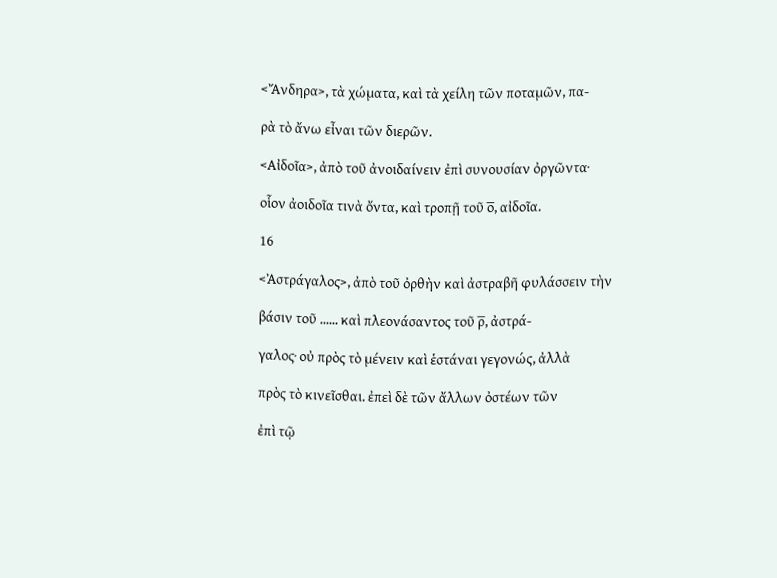<Ἄνδηρα>, τὰ χώματα, καὶ τὰ χείλη τῶν ποταμῶν, πα-

ρὰ τὸ ἄνω εἶναι τῶν διερῶν.

<Αἰδοῖα>, ἀπὸ τοῦ ἀνοιδαίνειν ἐπὶ συνουσίαν ὀργῶντα·

οἷον ἀοιδοῖα τινὰ ὄντα, καὶ τροπῇ τοῦ ο̅, αἰδοῖα.

16

<Ἀστράγαλος>, ἀπὸ τοῦ ὀρθὴν καὶ ἀστραβῆ φυλάσσειν τὴν

βάσιν τοῦ ...... καὶ πλεονάσαντος τοῦ ρ̅, ἀστρά-

γαλος· οὐ πρὸς τὸ μένειν καὶ ἑστάναι γεγονώς, ἀλλὰ

πρὸς τὸ κινεῖσθαι. ἐπεὶ δὲ τῶν ἄλλων ὀστέων τῶν

ἐπὶ τῷ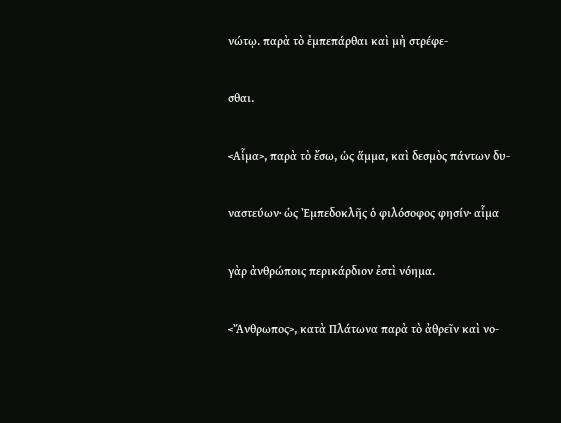νώτῳ. παρὰ τὸ ἐμπεπάρθαι καὶ μὴ στρέφε-

σθαι.

<Αἷμα>, παρὰ τὸ ἔσω, ὡς ἅμμα, καὶ δεσμὸς πάντων δυ-

ναστεύων· ὡς Ἐμπεδοκλῆς ὁ φιλόσοφος φησίν· αἷμα

γὰρ ἀνθρώποις περικάρδιον ἐστὶ νόημα.

<Ἄνθρωπος>, κατὰ Πλάτωνα παρὰ τὸ ἀθρεῖν καὶ νο-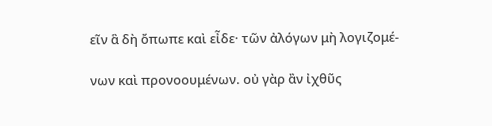εῖν ἃ δὴ ὄπωπε καὶ εἶδε· τῶν ἀλόγων μὴ λογιζομέ-

νων καὶ προνοουμένων. οὐ γὰρ ἂν ἰχθῦς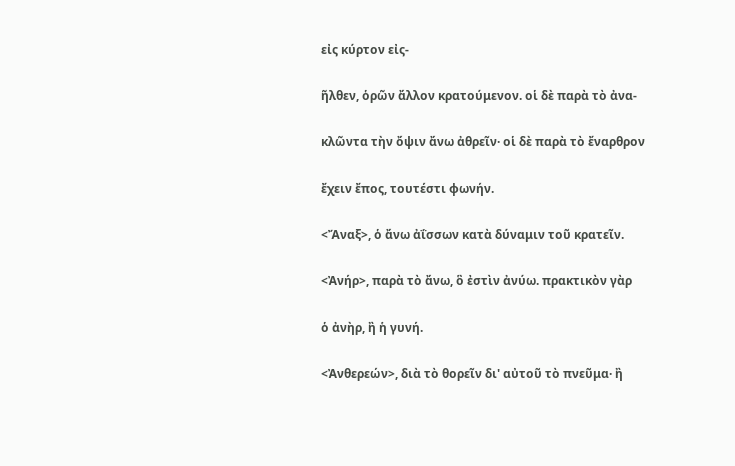εἰς κύρτον εἰς-

ῆλθεν, ὁρῶν ἄλλον κρατούμενον. οἱ δὲ παρὰ τὸ ἀνα-

κλῶντα τὴν ὄψιν ἄνω ἀθρεῖν· οἱ δὲ παρὰ τὸ ἔναρθρον

ἔχειν ἔπος, τουτέστι φωνήν.

<Ἄναξ>, ὁ ἄνω ἀΐσσων κατὰ δύναμιν τοῦ κρατεῖν.

<Ἀνήρ>, παρὰ τὸ ἄνω, ὃ ἐστὶν ἀνύω. πρακτικὸν γὰρ

ὁ ἀνὴρ, ἢ ἡ γυνή.

<Ἀνθερεών>, διὰ τὸ θορεῖν δι' αὐτοῦ τὸ πνεῦμα· ἢ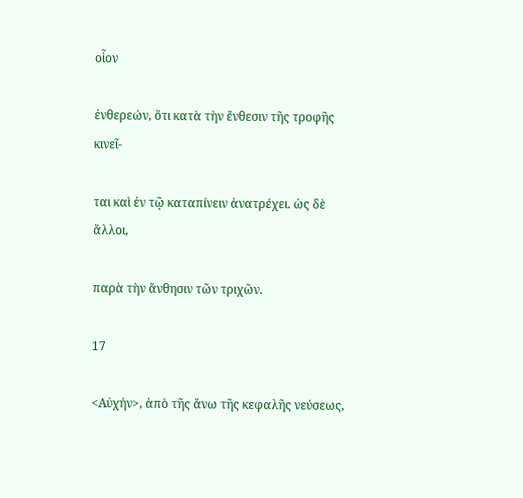οἷον

ἐνθερεών, ὅτι κατὰ τὴν ἔνθεσιν τῆς τροφῆς κινεῖ-

ται καὶ ἐν τῷ καταπίνειν ἀνατρέχει. ὡς δὲ ἄλλοι,

παρὰ τὴν ἄνθησιν τῶν τριχῶν.

17

<Αὐχήν>, ἀπὸ τῆς ἄνω τῆς κεφαλῆς νεύσεως,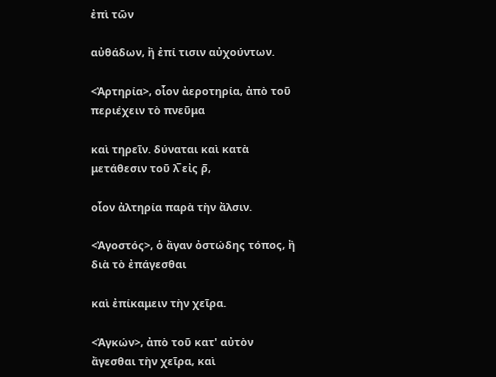ἐπὶ τῶν

αὐθάδων, ἢ ἐπί τισιν αὐχούντων.

<Ἀρτηρία>, οἷον ἀεροτηρία, ἀπὸ τοῦ περιέχειν τὸ πνεῦμα

καὶ τηρεῖν. δύναται καὶ κατὰ μετάθεσιν τοῦ λ̅ εἰς ρ̅,

οἷον ἀλτηρία παρὰ τὴν ἄλσιν.

<Ἀγοστός>, ὁ ἄγαν ὀστώδης τόπος, ἢ διὰ τὸ ἐπάγεσθαι

καὶ ἐπίκαμειν τὴν χεῖρα.

<Ἀγκών>, ἀπὸ τοῦ κατ' αὐτὸν ἄγεσθαι τὴν χεῖρα, καὶ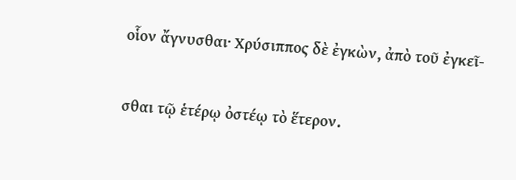οἷον ἄγνυσθαι· Χρύσιππος δὲ ἐγκὼν, ἀπὸ τοῦ ἐγκεῖ-

σθαι τῷ ἑτέρῳ ὀστέῳ τὸ ἕτερον.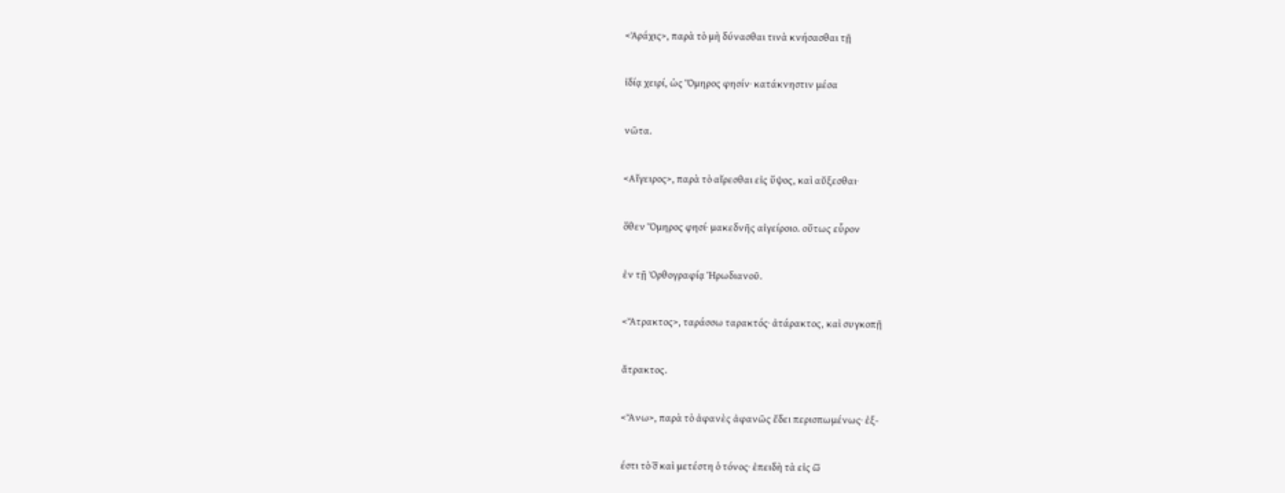<Ἀράχις>, παρὰ τὸ μὴ δύνασθαι τινὰ κνήσασθαι τῇ

ἰδίᾳ χειρί, ὡς Ὅμηρος φησίν· κατάκνηστιν μέσα

νῶτα.

<Αἴγειρος>, παρὰ τὸ αἴρεσθαι εἰς ὕψος, καὶ αὔξεσθαι·

ὅθεν Ὅμηρος φησί· μακεδνῆς αἰγείροιο. οὕτως εὗρον

ἐν τῇ Ὀρθογραφίᾳ Ἡρωδιανοῦ.

<Ἄτρακτος>, ταράσσω ταρακτός· ἀτάρακτος, καὶ συγκοπῇ

ἄτρακτος.

<Ἄνω>, παρὰ τὸ ἀφανὲς ἀφανῶς ἔδει περισπωμένως· ἐξ-

έστι τὸ σ̅ καὶ μετέστη ὁ τόνος· ἐπειδὴ τὰ εἰς ω̅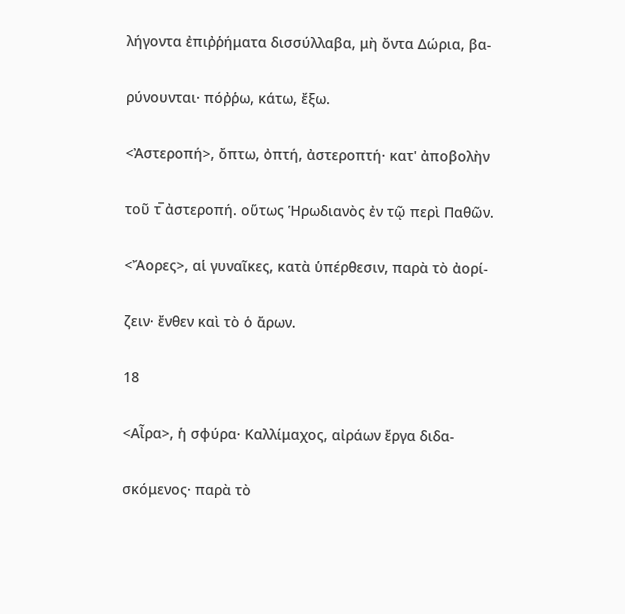λήγοντα ἐπιῤῥήματα δισσύλλαβα, μὴ ὄντα Δώρια, βα-

ρύνουνται· πόῤῥω, κάτω, ἔξω.

<Ἀστεροπή>, ὄπτω, ὀπτή, ἀστεροπτή· κατ' ἀποβολὴν

τοῦ τ̅ ἀστεροπή. οὕτως Ἡρωδιανὸς ἐν τῷ περὶ Παθῶν.

<Ἄορες>, αἱ γυναῖκες, κατὰ ὑπέρθεσιν, παρὰ τὸ ἀορί-

ζειν· ἔνθεν καὶ τὸ ὁ ἄρων.

18

<Αἶρα>, ἡ σφύρα· Καλλίμαχος, αἰράων ἔργα διδα-

σκόμενος· παρὰ τὸ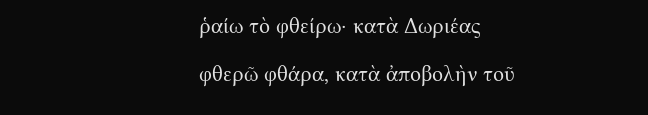ῥαίω τὸ φθείρω· κατὰ Δωριέας

φθερῶ φθάρα, κατὰ ἀποβολὴν τοῦ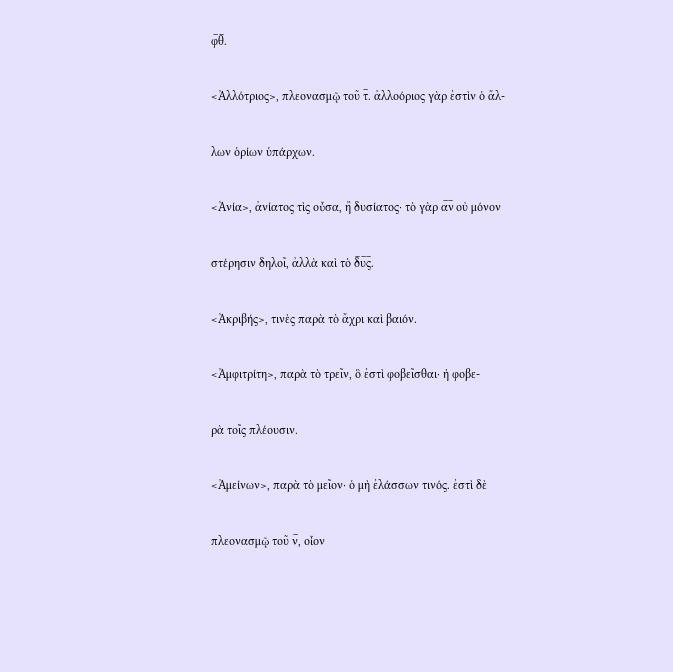φ̅θ̅.

<Ἀλλότριος>, πλεονασμῷ τοῦ τ̅. ἀλλοόριος γὰρ ἐστὶν ὁ ἄλ-

λων ὁρίων ὑπάρχων.

<Ἀνία>, ἀνίατος τὶς οὖσα, ἢ δυσίατος· τὸ γὰρ α̅ν̅ οὐ μόνον

στέρησιν δηλοῖ, ἀλλὰ καὶ τὸ δ̅υ̅ς̅.

<Ἀκριβής>, τινὲς παρὰ τὸ ἄχρι καὶ βαιόν.

<Ἀμφιτρίτη>, παρὰ τὸ τρεῖν, ὃ ἐστὶ φοβεῖσθαι· ἡ φοβε-

ρὰ τοῖς πλέουσιν.

<Ἀμείνων>, παρὰ τὸ μεῖον· ὁ μὴ ἐλάσσων τινός. ἐστὶ δὲ

πλεονασμῷ τοῦ ν̅, οἷον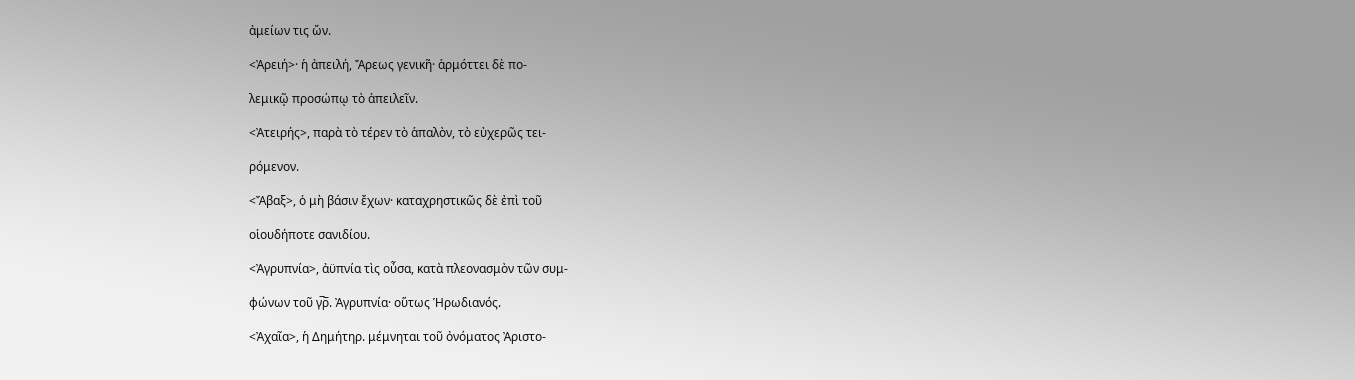ἀμείων τις ὤν.

<Ἀρειή>· ἡ ἀπειλή, Ἄρεως γενικῆ· ἁρμόττει δὲ πο-

λεμικῷ προσώπῳ τὸ ἀπειλεῖν.

<Ἀτειρής>, παρὰ τὸ τέρεν τὸ ἁπαλὸν, τὸ εὐχερῶς τει-

ρόμενον.

<Ἄβαξ>, ὁ μὴ βάσιν ἔχων· καταχρηστικῶς δὲ ἐπὶ τοῦ

οἱουδήποτε σανιδίου.

<Ἀγρυπνία>, ἀϋπνία τὶς οὖσα, κατὰ πλεονασμὸν τῶν συμ-

φώνων τοῦ γ̅ρ̅. Ἀγρυπνία· οὕτως Ἡρωδιανός.

<Ἀχαῖα>, ἡ Δημήτηρ. μέμνηται τοῦ ὀνόματος Ἀριστο-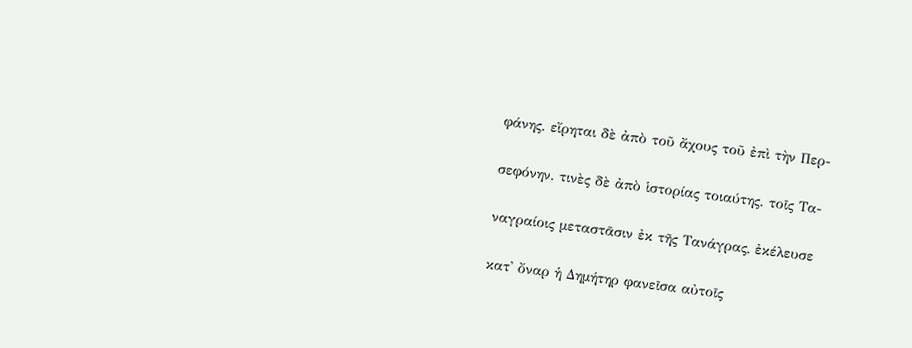φάνης. εἴρηται δὲ ἀπὸ τοῦ ἄχους τοῦ ἐπὶ τὴν Περ-

σεφόνην. τινὲς δὲ ἀπὸ ἱστορίας τοιαύτης. τοῖς Τα-

ναγραίοις μεταστᾶσιν ἐκ τῆς Τανάγρας, ἐκέλευσε

κατ' ὄναρ ἡ Δημήτηρ φανεῖσα αὐτοῖς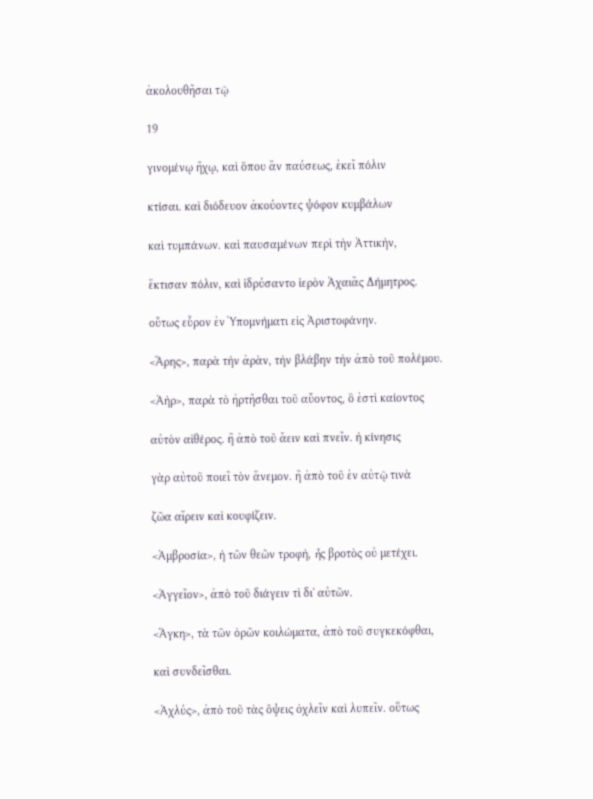ἀκολουθῆσαι τῷ

19

γινομένῳ ἤχῳ, καὶ ὅπου ἂν παύσεως, ἐκεῖ πόλιν

κτίσαι. καὶ διόδευον ἀκούοντες ψόφον κυμβάλων

καὶ τυμπάνων. καὶ παυσαμένων περὶ τὴν Ἀττικὴν,

ἔκτισαν πόλιν, καὶ ἱδρύσαντο ἱερὸν Ἀχαιᾶς Δήμητρος.

οὔτως εὗρον ἐν Ὑπομνήματι εἰς Ἀριστοφάνην.

<Ἄρης>, παρὰ τὴν ἀρὰν, τὴν βλάβην τὴν ἀπὸ τοῦ πολέμου.

<Ἀὴρ>, παρὰ τὸ ἠρτῆσθαι τοῦ αὔοντος, ὃ ἐστὶ καίοντος

αὐτὸν αἰθέρος. ἢ ἀπὸ τοῦ ἄειν καὶ πνεῖν. ἡ κίνησις

γὰρ αὐτοῦ ποιεῖ τὸν ἄνεμον. ἢ ἀπὸ τοῦ ἐν αὐτῷ τινὰ

ζῶα αἴρειν καὶ κουφίζειν.

<Ἀμβροσία>, ἡ τῶν θεῶν τροφὴ, ἧς βροτὸς οὐ μετέχει.

<Ἀγγεῖον>, ἀπὸ τοῦ διάγειν τὶ δι' αὐτῶν.

<Ἄγκη>, τὰ τῶν ὀρῶν κοιλώματα, ἀπὸ τοῦ συγκεκόφθαι,

καὶ συνδεῖσθαι.

<Ἀχλύς>, ἀπὸ τοῦ τὰς ὄψεις ὀχλεῖν καὶ λυπεῖν. οὕτως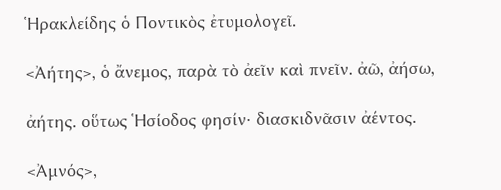Ἡρακλείδης ὁ Ποντικὸς ἐτυμολογεῖ.

<Ἀήτης>, ὁ ἄνεμος, παρὰ τὸ ἀεῖν καὶ πνεῖν. ἀῶ, ἀήσω,

ἀήτης. οὕτως Ἡσίοδος φησίν· διασκιδνᾶσιν ἀέντος.

<Ἀμνός>,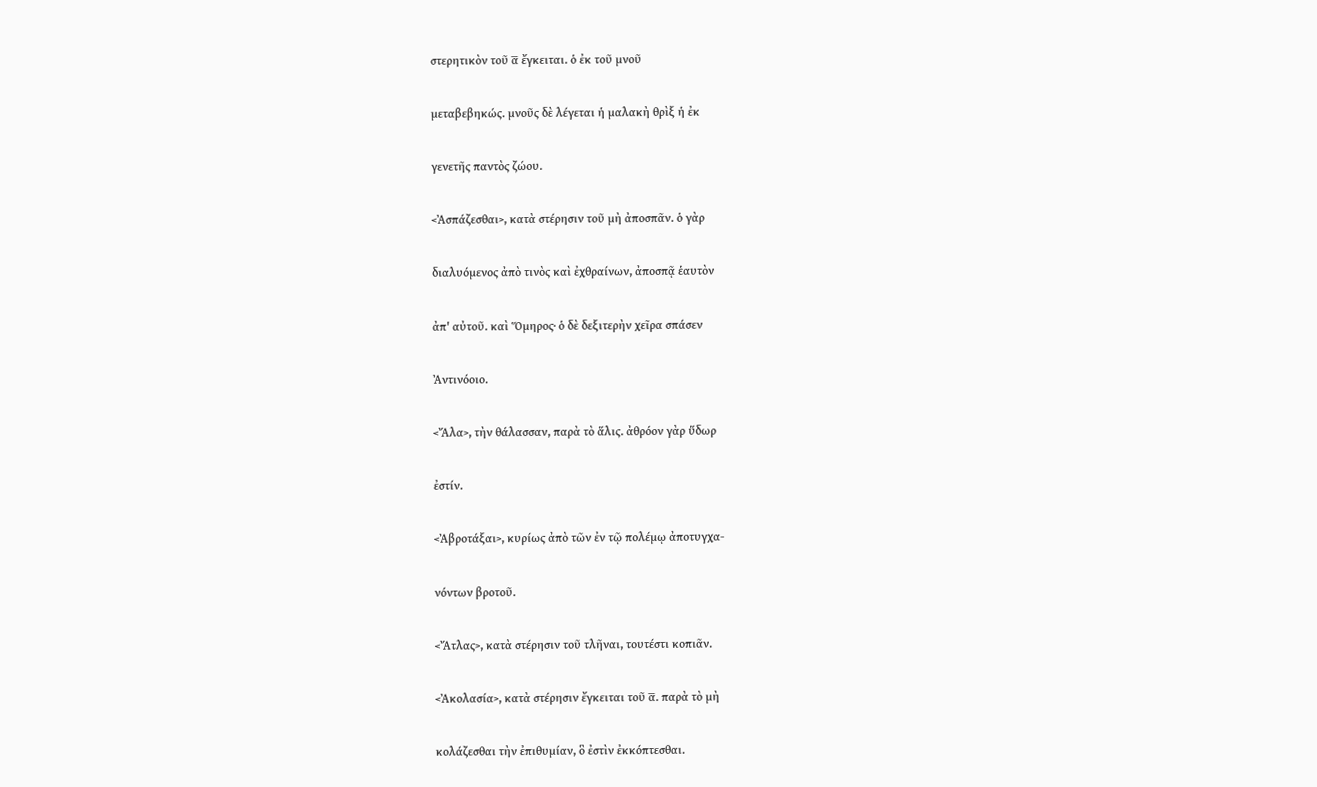στερητικὸν τοῦ α̅ ἔγκειται. ὁ ἐκ τοῦ μνοῦ

μεταβεβηκώς. μνοῦς δὲ λέγεται ἡ μαλακὴ θρὶξ ἡ ἐκ

γενετῆς παντὸς ζώου.

<Ἀσπάζεσθαι>, κατὰ στέρησιν τοῦ μὴ ἀποσπᾶν. ὁ γὰρ

διαλυόμενος ἀπὸ τινὸς καὶ ἐχθραίνων, ἀποσπᾷ ἑαυτὸν

ἀπ' αὐτοῦ. καὶ Ὅμηρος· ὁ δὲ δεξιτερὴν χεῖρα σπάσεν

Ἀντινόοιο.

<Ἄλα>, τὴν θάλασσαν, παρὰ τὸ ἅλις. ἀθρόον γὰρ ὕδωρ

ἐστίν.

<Ἀβροτάξαι>, κυρίως ἀπὸ τῶν ἐν τῷ πολέμῳ ἀποτυγχα-

νόντων βροτοῦ.

<Ἄτλας>, κατὰ στέρησιν τοῦ τλῆναι, τουτέστι κοπιᾶν.

<Ἀκολασία>, κατὰ στέρησιν ἔγκειται τοῦ α̅. παρὰ τὸ μὴ

κολάζεσθαι τὴν ἐπιθυμίαν, ὃ ἐστὶν ἐκκόπτεσθαι.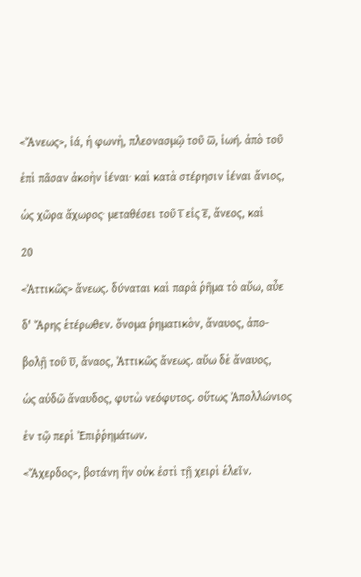<Ἄνεως>, ἰά, ἡ φωνὴ, πλεονασμῷ τοῦ ω̅, ἰωή. ἀπὸ τοῦ

ἐπὶ πᾶσαν ἀκοὴν ἰέναι· καὶ κατὰ στέρησιν ἰέναι ἄνιος,

ὡς χῶρα ἄχωρος· μεταθέσει τοῦ ι̅ εἰς ε̅, ἄνεος, καὶ

20

<Ἀττικῶς> ἄνεως. δύναται καὶ παρὰ ῥῆμα τὸ αὔω, αὖε

δ' Ἄρης ἑτέρωθεν. ὄνομα ῥηματικὸν, ἄναυος, ἀπο-

βολῇ τοῦ υ̅, ἄναος, Ἀττικῶς ἄνεως. αὔω δὲ ἄναυος,

ὡς αὐδῶ ἄναυδος, φυτὼ νεόφυτος. οὕτως Ἀπολλώνιος

ἐν τῷ περὶ Ἐπιῤῥημάτων.

<Ἄχερδος>, βοτάνη ἣν οὐκ ἐστὶ τῇ χειρὶ ἑλεῖν.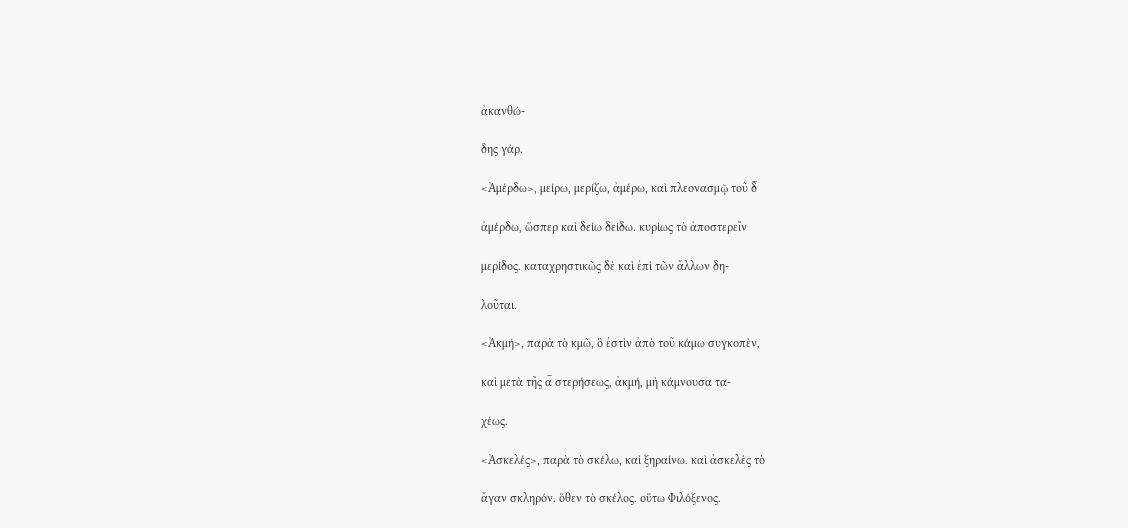ἀκανθώ-

δης γάρ.

<Ἀμέρδω>, μείρω, μερίζω, ἀμέρω, καὶ πλεονασμῷ τοῦ δ̅

ἀμέρδω, ὥσπερ καὶ δείω δείδω. κυρίως τὸ ἀποστερεῖν

μερίδος. καταχρηστικῶς δὲ καὶ ἐπὶ τῶν ἄλλων δη-

λοῦται.

<Ἀκμή>, παρὰ τὸ κμῶ, ὃ ἐστὶν ἀπὸ τοῦ κάμω συγκοπὲν,

καὶ μετὰ τῆς α̅ στερήσεως, ἀκμή, μὴ κάμνουσα τα-

χέως.

<Ἀσκελές>, παρὰ τὸ σκέλω, καὶ ξηραίνω. καὶ ἀσκελὲς τὸ

ἄγαν σκληρόν. ὅθεν τὸ σκέλος. οὕτω Φιλόξενος.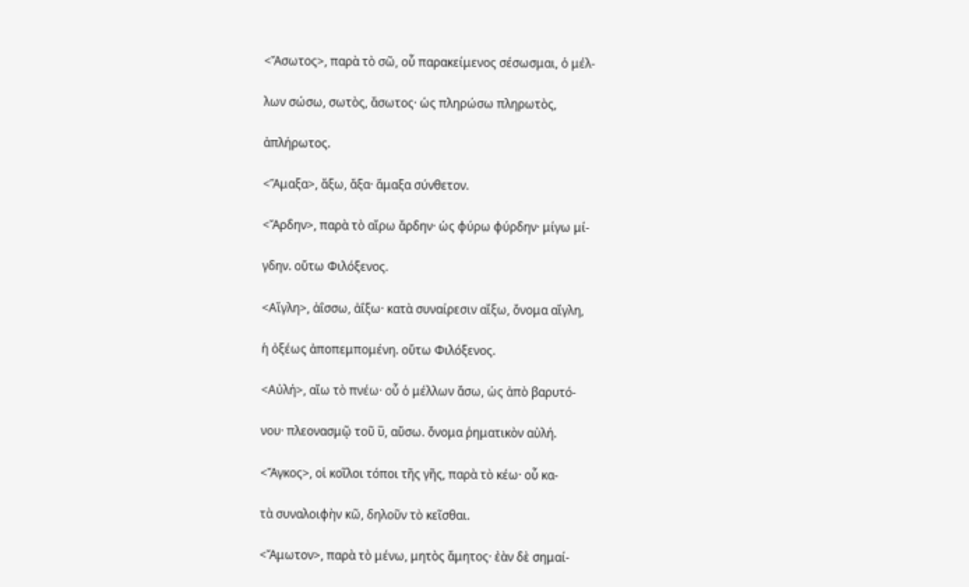<Ἄσωτος>, παρὰ τὸ σῶ, οὗ παρακείμενος σέσωσμαι, ὁ μέλ-

λων σώσω, σωτὸς, ἄσωτος· ὡς πληρώσω πληρωτὸς,

ἀπλήρωτος.

<Ἅμαξα>, ἄξω, ἄξα· ἅμαξα σύνθετον.

<Ἄρδην>, παρὰ τὸ αἴρω ἄρδην· ὡς φύρω φύρδην· μίγω μί-

γδην. οὕτω Φιλόξενος.

<Αἴγλη>, ἀΐσσω, ἀΐξω· κατὰ συναίρεσιν αἴξω, ὄνομα αἴγλη,

ἡ ὀξέως ἀποπεμπομένη. οὕτω Φιλόξενος.

<Αὐλή>, αἴω τὸ πνέω· οὗ ὁ μέλλων ἄσω, ὡς ἀπὸ βαρυτό-

νου· πλεονασμῷ τοῦ υ̅, αὔσω. ὄνομα ῥηματικὸν αὐλή.

<Ἄγκος>, οἱ κοῖλοι τόποι τῆς γῆς, παρὰ τὸ κέω· οὗ κα-

τὰ συναλοιφὴν κῶ, δηλοῦν τὸ κεῖσθαι.

<Ἄμωτον>, παρὰ τὸ μένω, μητὸς ἄμητος· ἐὰν δὲ σημαί-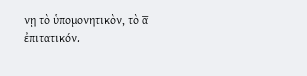νῃ τὸ ὑπομονητικὸν, τὸ α̅ ἐπιτατικόν.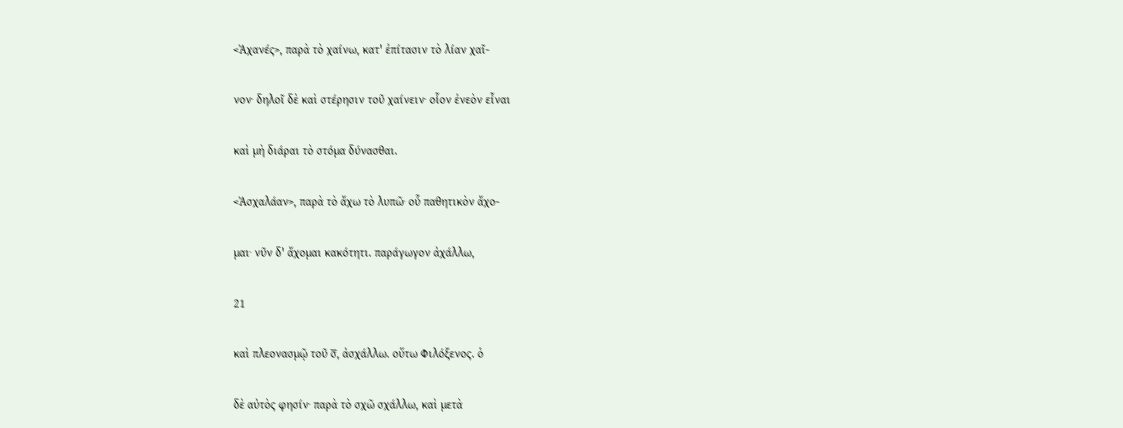<Ἀχανές>, παρὰ τὸ χαίνω, κατ' ἐπίτασιν τὸ λίαν χαῖ-

νον· δηλοῖ δὲ καὶ στέρησιν τοῦ χαίνειν· οἷον ἐνεὸν εἶναι

καὶ μὴ διάραι τὸ στόμα δύνασθαι.

<Ἀσχαλάαν>, παρὰ τὸ ἄχω τὸ λυπῶ· οὗ παθητικὸν ἄχο-

μαι· νῦν δ' ἄχομαι κακότητι. παράγωγον ἀχάλλω,

21

καὶ πλεονασμῷ τοῦ σ̅, ἀσχάλλω. οὕτω Φιλόξενος. ὁ

δὲ αὐτὸς φησίν· παρὰ τὸ σχῶ σχάλλω, καὶ μετὰ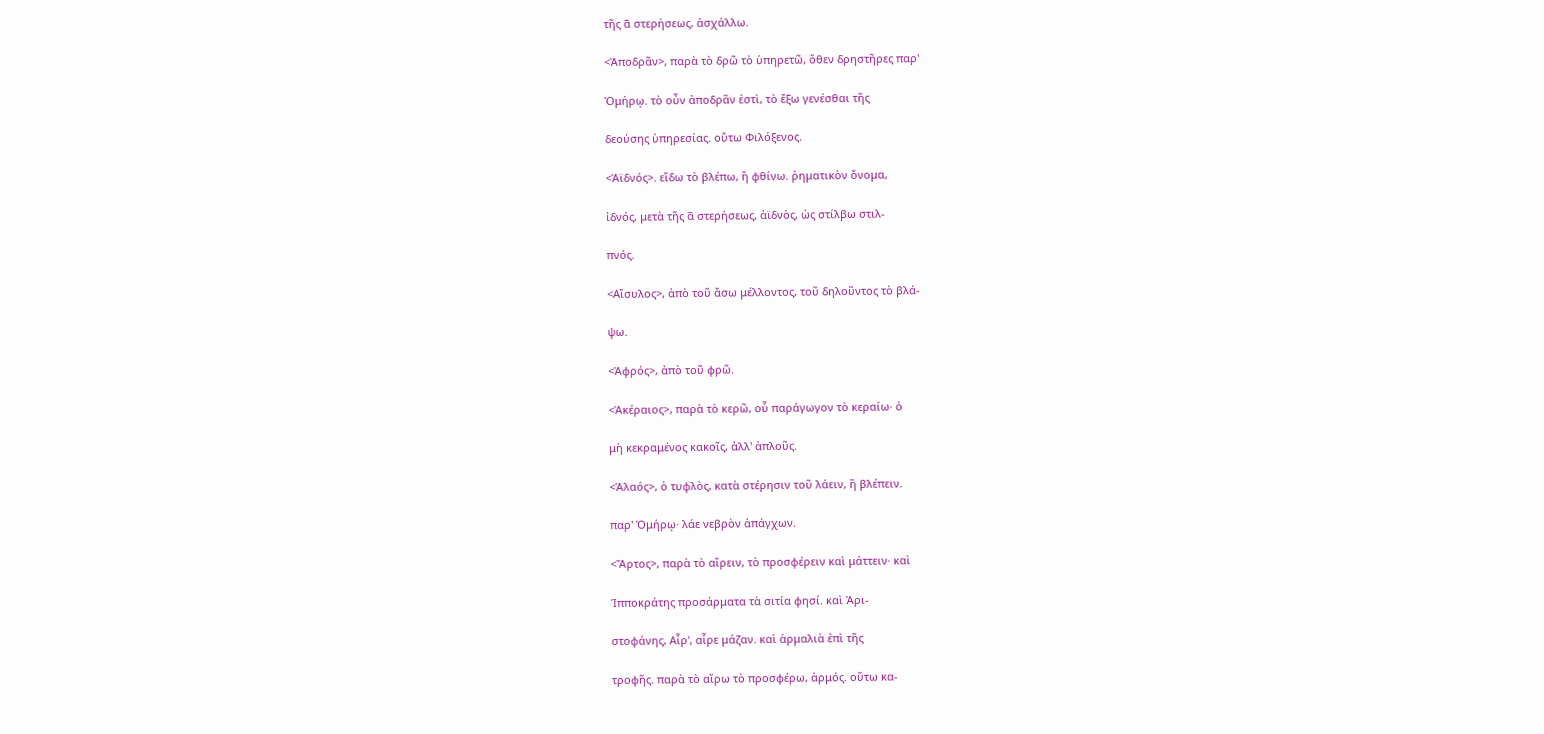τῆς α̅ στερήσεως, ἀσχάλλω.

<Ἀποδρᾶν>, παρὰ τὸ δρῶ τὸ ὑπηρετῶ, ὅθεν δρηστῆρες παρ'

Ὁμήρῳ. τὸ οὖν ἀποδρᾶν ἐστὶ, τὸ ἔξω γενέσθαι τῆς

δεούσης ὑπηρεσίας. οὕτω Φιλόξενος.

<Ἀϊδνός>. εἴδω τὸ βλέπω, ἢ φθίνω. ῥηματικὸν ὄνομα,

ἰδνός, μετὰ τῆς α̅ στερήσεως, ἀϊδνὸς, ὡς στίλβω στιλ-

πνός.

<Αἴσυλος>, ἀπὸ τοῦ ἄσω μέλλοντος, τοῦ δηλοῦντος τὸ βλά-

ψω.

<Ἀφρός>, ἀπὸ τοῦ φρῶ.

<Ἀκέραιος>, παρὰ τὸ κερῶ, οὗ παράγωγον τὸ κεραίω· ὁ

μὴ κεκραμένος κακοῖς, ἀλλ' ἁπλοῦς.

<Ἀλαός>, ὁ τυφλὸς, κατὰ στέρησιν τοῦ λάειν, ἢ βλέπειν.

παρ' Ὁμήρῳ· λάε νεβρὸν ἀπάγχων.

<Ἄρτος>, παρὰ τὸ αἴρειν, τὸ προσφέρειν καὶ μάττειν· καὶ

Ἱπποκράτης προσάρματα τὰ σιτία φησί. καὶ Ἀρι-

στοφάνης, Αἶρ', αἶρε μάζαν. καὶ ἁρμαλιὰ ἐπὶ τῆς

τροφῆς. παρὰ τὸ αἴρω τὸ προσφέρω, ἁρμός. οὕτω κα-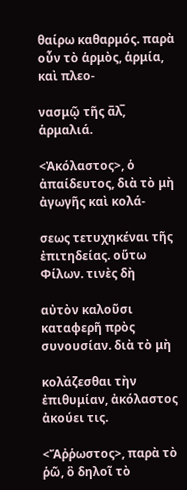θαίρω καθαρμός. παρὰ οὖν τὸ ἁρμὸς, ἁρμία, καὶ πλεο-

νασμῷ τῆς α̅λ̅, ἁρμαλιά.

<Ἀκόλαστος>, ὁ ἀπαίδευτος, διὰ τὸ μὴ ἀγωγῆς καὶ κολά-

σεως τετυχηκέναι τῆς ἐπιτηδείας. οὕτω Φίλων. τινὲς δὴ

αὐτὸν καλοῦσι καταφερῆ πρὸς συνουσίαν. διὰ τὸ μὴ

κολάζεσθαι τὴν ἐπιθυμίαν, ἀκόλαστος ἀκούει τις.

<Ἄῤῥωστος>, παρὰ τὸ ῥῶ, ὃ δηλοῖ τὸ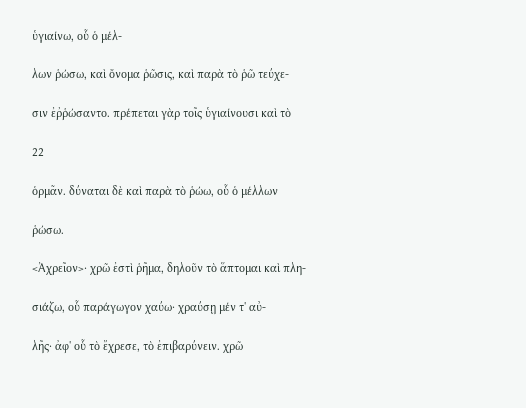ὑγιαίνω, οὗ ὁ μέλ-

λων ῥώσω, καὶ ὄνομα ῥῶσις, καὶ παρὰ τὸ ῥῶ τεύχε-

σιν ἐῤῥώσαντο. πρέπεται γὰρ τοῖς ὑγιαίνουσι καὶ τὸ

22

ὁρμᾶν. δύναται δὲ καὶ παρὰ τὸ ῥώω, οὗ ὁ μέλλων

ῥώσω.

<Ἀχρεῖον>· χρῶ ἐστὶ ῥῆμα, δηλοῦν τὸ ἅπτομαι καὶ πλη-

σιάζω, οὗ παράγωγον χαύω· χραύσῃ μέν τ' αὐ-

λῆς· ἀφ' οὗ τὸ ἔχρεσε, τὸ ἐπιβαρύνειν. χρῶ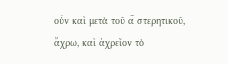οὖν καὶ μετὰ τοῦ α̅ στερητικοῦ, ἄχρω, καὶ ἀχρεῖον τὸ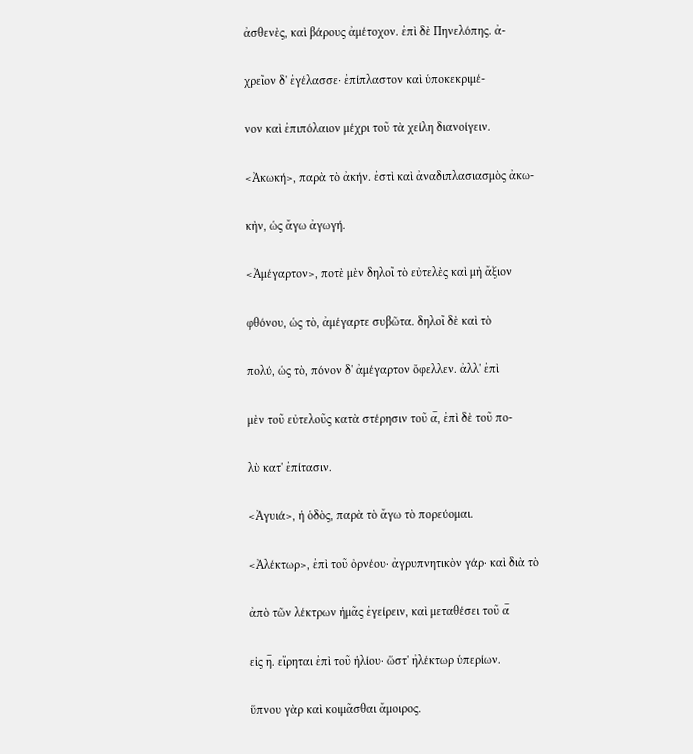ἀσθενὲς, καὶ βάρους ἀμέτοχον. ἐπὶ δὲ Πηνελόπης. ἀ-

χρεῖον δ' ἐγέλασσε· ἐπίπλαστον καὶ ὑποκεκριμέ-

νον καὶ ἐπιπόλαιον μέχρι τοῦ τὰ χείλη διανοίγειν.

<Ἀκωκή>, παρὰ τὸ ἀκήν. ἐστὶ καὶ ἀναδιπλασιασμὸς ἀκω-

κὴν, ὡς ἄγω ἀγωγή.

<Ἀμέγαρτον>, ποτὲ μὲν δηλοῖ τὸ εὐτελὲς καὶ μὴ ἄξιον

φθόνου, ὡς τὸ, ἀμέγαρτε συβῶτα. δηλοῖ δὲ καὶ τὸ

πολύ, ὡς τὸ, πόνον δ' ἀμέγαρτον ὄφελλεν. ἀλλ' ἐπὶ

μὲν τοῦ εὐτελοῦς κατὰ στέρησιν τοῦ α̅, ἐπὶ δὲ τοῦ πο-

λὺ κατ' ἐπίτασιν.

<Ἀγυιά>, ἡ ὁδὸς, παρὰ τὸ ἄγω τὸ πορεύομαι.

<Ἀλέκτωρ>, ἐπὶ τοῦ ὀρνέου· ἀγρυπνητικὸν γάρ· καὶ διὰ τὸ

ἀπὸ τῶν λέκτρων ἡμᾶς ἐγείρειν, καὶ μεταθέσει τοῦ α̅

εἰς η̅. εἴρηται ἐπὶ τοῦ ἡλίου· ὥστ' ἠλέκτωρ ὑπερίων.

ὕπνου γὰρ καὶ κοιμᾶσθαι ἄμοιρος.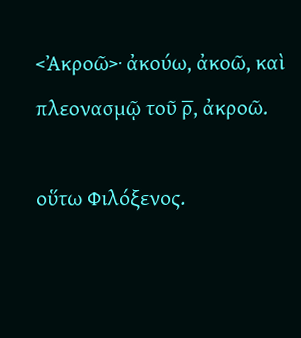<Ἀκροῶ>· ἀκούω, ἀκοῶ, καὶ πλεονασμῷ τοῦ ρ̅, ἀκροῶ.

οὕτω Φιλόξενος.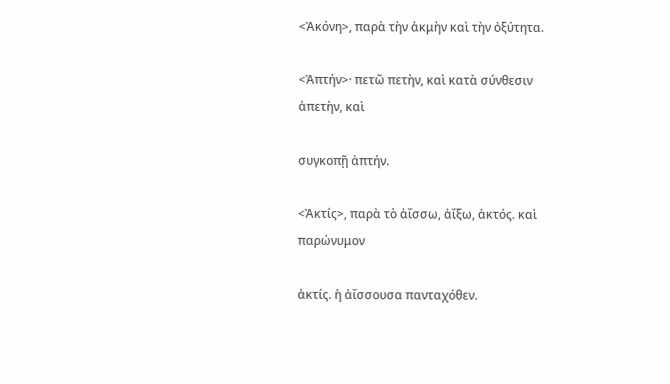<Ἀκόνη>, παρὰ τὴν ἀκμὴν καὶ τὴν ὀξύτητα.

<Ἀπτήν>· πετῶ πετὴν, καὶ κατὰ σύνθεσιν ἀπετὴν, καὶ

συγκοπῇ ἀπτήν.

<Ἀκτίς>, παρὰ τὸ ἀΐσσω, ἀΐξω, ἀκτός. καὶ παρώνυμον

ἀκτίς. ἡ ἀΐσσουσα πανταχόθεν.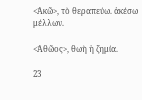<Ἀκῶ>, τὸ θεραπεύω. ἀκέσω μέλλων.

<Ἀθῶος>, θωὴ ἡ ζημία.

23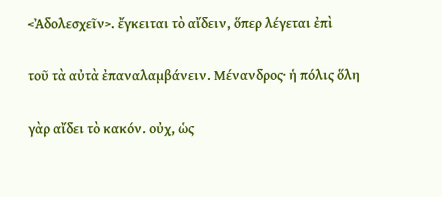<Ἀδολεσχεῖν>. ἔγκειται τὸ αἴδειν, ὅπερ λέγεται ἐπὶ

τοῦ τὰ αὐτὰ ἐπαναλαμβάνειν. Μένανδρος· ἡ πόλις ὅλη

γὰρ αἴδει τὸ κακόν. οὐχ, ὡς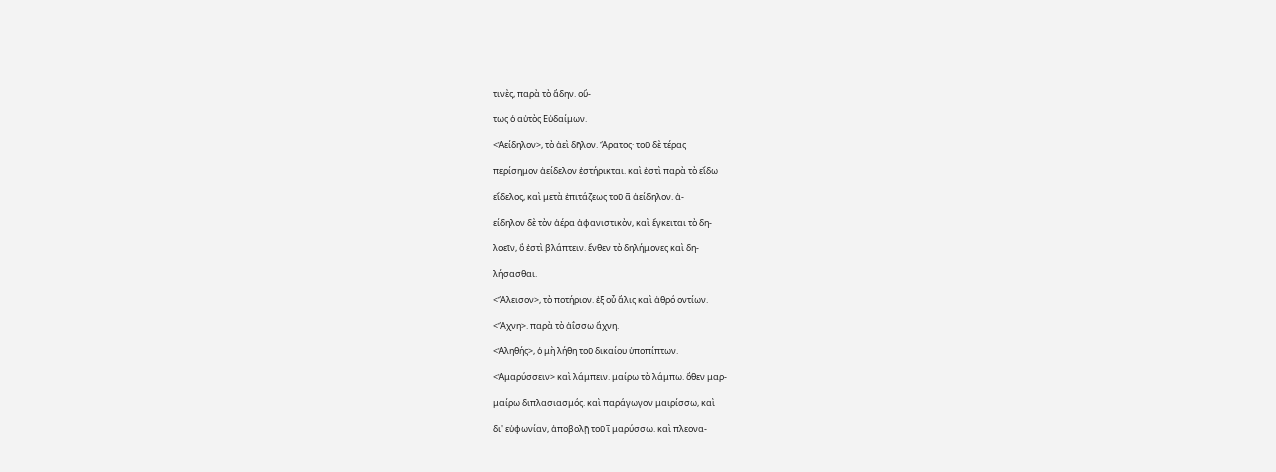τινὲς, παρὰ τὸ ἄδην. οὕ-

τως ὁ αὐτὸς Εὐδαίμων.

<Ἀείδηλον>, τὸ ἀεὶ δῆλον. Ἄρατος· τοῦ δὲ τέρας

περίσημον ἀείδελον ἐστήρικται. καὶ ἐστὶ παρὰ τὸ εἴδω

εἴδελος, καὶ μετὰ ἐπιτάζεως τοῦ α̅ ἀείδηλον. ἀ-

είδηλον δὲ τὸν ἀέρα ἀφανιστικὸν, καὶ ἔγκειται τὸ δη-

λοεῖν, ὃ ἐστὶ βλάπτειν. ἔνθεν τὸ δηλήμονες καὶ δη-

λήσασθαι.

<Ἄλεισον>, τὸ ποτήριον. ἐξ οὗ ἄλις καὶ ἀθρό οντίων.

<Ἄχνη>. παρὰ τὸ ἀΐσσω ἄχνη.

<Ἀληθής>, ὁ μὴ λήθη τοῦ δικαίου ὑποπίπτων.

<Ἀμαρύσσειν> καὶ λάμπειν. μαίρω τὸ λάμπω. ὅθεν μαρ-

μαίρω διπλασιασμός. καὶ παράγωγον μαιρίσσω, καὶ

δι' εὐφωνίαν, ἀποβολῇ τοῦ ι̅ μαρύσσω. καὶ πλεονα-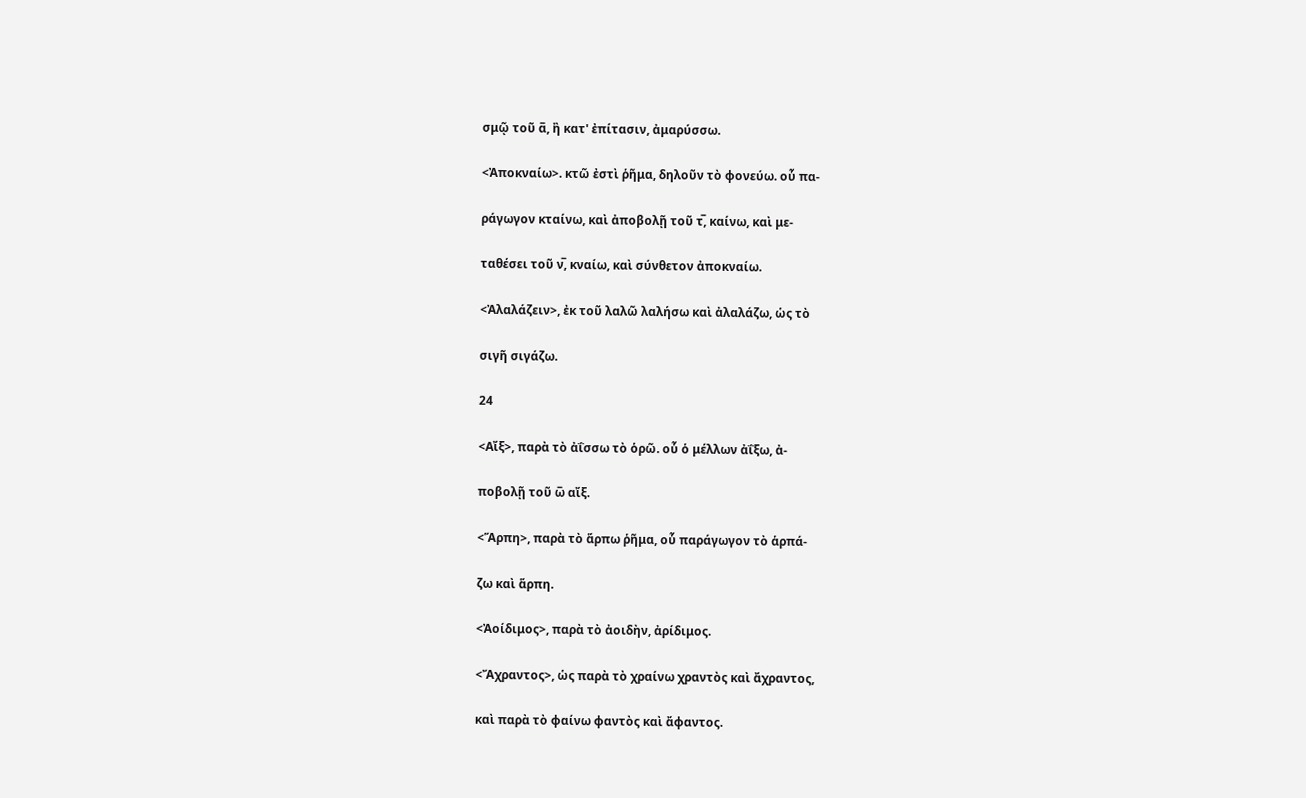σμῷ τοῦ α̅, ἢ κατ' ἐπίτασιν, ἀμαρύσσω.

<Ἀποκναίω>. κτῶ ἐστὶ ῥῆμα, δηλοῦν τὸ φονεύω. οὗ πα-

ράγωγον κταίνω, καὶ ἀποβολῇ τοῦ τ̅, καίνω, καὶ με-

ταθέσει τοῦ ν̅, κναίω, καὶ σύνθετον ἀποκναίω.

<Ἀλαλάζειν>, ἐκ τοῦ λαλῶ λαλήσω καὶ ἀλαλάζω, ὡς τὸ

σιγῆ σιγάζω.

24

<Αἴξ>, παρὰ τὸ ἀΐσσω τὸ ὁρῶ. οὗ ὁ μέλλων ἀΐξω, ἀ-

ποβολῇ τοῦ ω̅ αἴξ.

<Ἅρπη>, παρὰ τὸ ἅρπω ῥῆμα, οὗ παράγωγον τὸ ἁρπά-

ζω καὶ ἅρπη.

<Ἀοίδιμος>, παρὰ τὸ ἀοιδὴν, ἀρίδιμος.

<Ἄχραντος>, ὡς παρὰ τὸ χραίνω χραντὸς καὶ ἄχραντος,

καὶ παρὰ τὸ φαίνω φαντὸς καὶ ἄφαντος.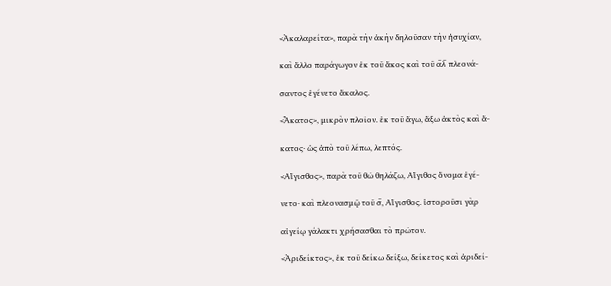<Ἀκαλαρείτα>, παρὰ τὴν ἀκὴν δηλοῦσαν τὴν ἡσυχίαν,

καὶ ἄλλο παράγωγον ἐκ τοῦ ἄκος καὶ τοῦ α̅λ̅ πλεονά-

σαντος ἐγένετο ἄκαλος.

<Ἄκατος>, μικρὸν πλοῖον. ἐκ τοῦ ἄγω, ἄξω ἀκτὸς καὶ ἄ-

κατος· ὡς ἀπὸ τοῦ λέπω, λεπτός.

<Αἴγισθος>, παρὰ τοῦ θῶ θηλάζω, Αἴγιθος ὄνομα ἐγέ-

νετο· καὶ πλεονασμῷ τοῦ σ̅, Αἴγισθος. ἱστοροῦσι γὰρ

αἰγείῳ γάλακτι χρήσασθαι τὸ πρῶτον.

<Ἀριδείκτος>, ἐκ τοῦ δείκω δείξω, δείκετος καὶ ἀριδεί-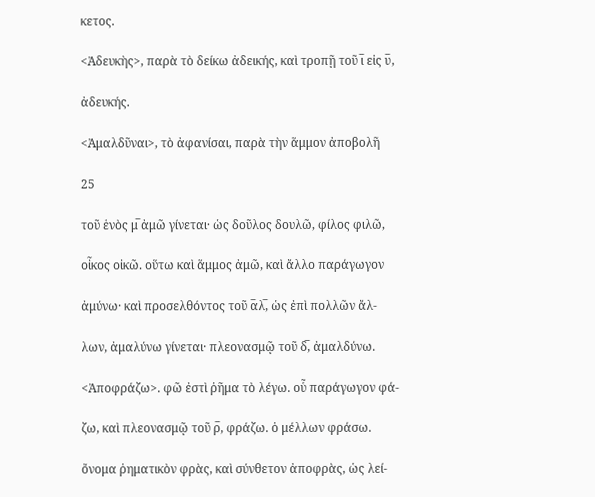κετος.

<Ἀδευκὴς>, παρὰ τὸ δείκω ἀδεικής, καὶ τροπῇ τοῦ ι̅ εἰς υ̅,

ἀδευκής.

<Ἀμαλδῦναι>, τὸ ἀφανίσαι, παρὰ τὴν ἅμμον ἀποβολῆ

25

τοῦ ἑνὸς μ̅ ἀμῶ γίνεται· ὡς δοῦλος δουλῶ, φίλος φιλῶ,

οἶκος οἰκῶ. οὕτω καὶ ἅμμος ἀμῶ, καὶ ἄλλο παράγωγον

ἀμύνω· καὶ προσελθόντος τοῦ α̅λ̅, ὡς ἐπὶ πολλῶν ἄλ-

λων, ἀμαλύνω γίνεται· πλεονασμῷ τοῦ δ̅, ἀμαλδύνω.

<Ἀποφράζω>. φῶ ἐστὶ ῥῆμα τὸ λέγω. οὗ παράγωγον φά-

ζω, καὶ πλεονασμῷ τοῦ ρ̅, φράζω. ὁ μέλλων φράσω.

ὄνομα ῥηματικὸν φρὰς, καὶ σύνθετον ἀποφρὰς, ὡς λεί-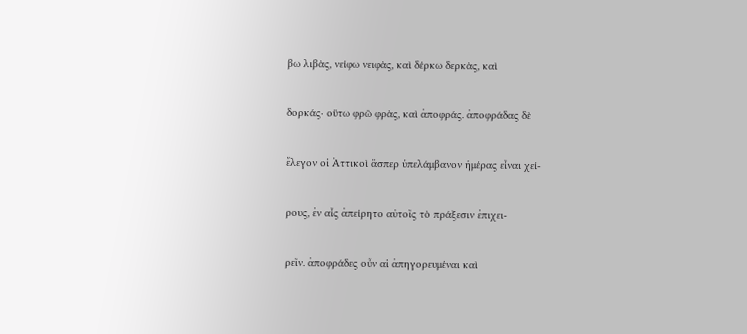βω λιβὰς, νείφω νειφὰς, καὶ δέρκω δερκὰς, καὶ

δορκάς· οὕτω φρῶ φρὰς, καὶ ἀποφράς. ἀποφράδας δὲ

ἔλεγον οἱ Ἀττικοὶ ἅσπερ ὑπελάμβανον ἡμέρας εἶναι χεί-

ρους, ἐν αἷς ἀπείρητο αὐτοῖς τὸ πράξεσιν ἐπιχει-

ρεῖν. ἀποφράδες οὖν αἱ ἀπηγορευμέναι καὶ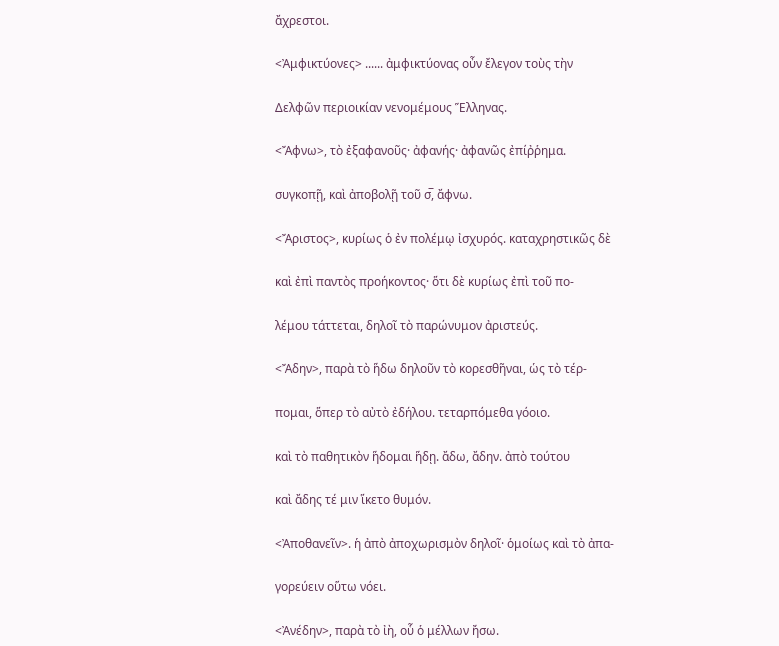ἄχρεστοι.

<Ἀμφικτύονες> ...... ἀμφικτύονας οὖν ἔλεγον τοὺς τὴν

Δελφῶν περιοικίαν νενομέμους Ἕλληνας.

<Ἄφνω>, τὸ ἐξαφανοῦς· ἀφανής· ἀφανῶς ἐπίῤῥημα.

συγκοπῇ, καὶ ἀποβολῇ τοῦ σ̅, ἄφνω.

<Ἄριστος>, κυρίως ὁ ἐν πολέμῳ ἰσχυρός. καταχρηστικῶς δὲ

καὶ ἐπὶ παντὸς προήκοντος· ὅτι δὲ κυρίως ἐπὶ τοῦ πο-

λέμου τάττεται, δηλοῖ τὸ παρώνυμον ἀριστεύς.

<Ἄδην>, παρὰ τὸ ἥδω δηλοῦν τὸ κορεσθῆναι, ὡς τὸ τέρ-

πομαι, ὅπερ τὸ αὐτὸ ἐδήλου. τεταρπόμεθα γόοιο.

καὶ τὸ παθητικὸν ἥδομαι ἥδῃ. ἄδω, ἄδην. ἀπὸ τούτου

καὶ ἄδης τέ μιν ἵκετο θυμόν.

<Ἀποθανεῖν>. ἡ ἀπὸ ἀποχωρισμὸν δηλοῖ· ὁμοίως καὶ τὸ ἀπα-

γορεύειν οὕτω νόει.

<Ἀνέδην>, παρὰ τὸ ἰὴ, οὗ ὁ μέλλων ἤσω.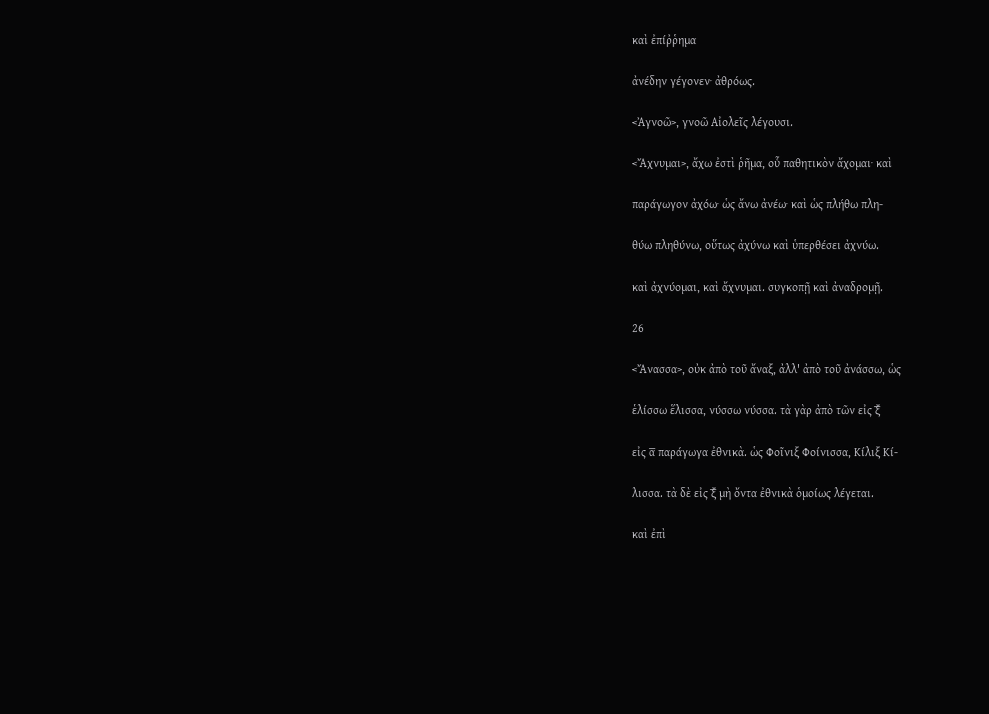καὶ ἐπίῤῥημα

ἀνέδην γέγονεν· ἀθρόως.

<Ἀγνοῶ>, γνοῶ Αἰολεῖς λέγουσι.

<Ἄχνυμαι>, ἄχω ἐστὶ ῥῆμα, οὗ παθητικὸν ἄχομαι· καὶ

παράγωγον ἀχόω· ὡς ἄνω ἀνέω· καὶ ὡς πλήθω πλη-

θύω πληθύνω, οὕτως ἀχύνω καὶ ὑπερθέσει ἀχνύω.

καὶ ἀχνύομαι, καὶ ἄχνυμαι. συγκοπῇ καὶ ἀναδρομῇ.

26

<Ἄνασσα>, οὐκ ἀπὸ τοῦ ἄναξ, ἀλλ' ἀπὸ τοῦ ἀνάσσω, ὡς

ἑλίσσω ἕλισσα, νύσσω νύσσα. τὰ γὰρ ἀπὸ τῶν εἰς ξ̅

εἰς α̅ παράγωγα ἐθνικὰ. ὡς Φοῖνιξ Φοίνισσα, Κίλιξ Κί-

λισσα. τὰ δὲ εἰς ξ̅ μὴ ὄντα ἐθνικὰ ὁμοίως λέγεται.

καὶ ἐπὶ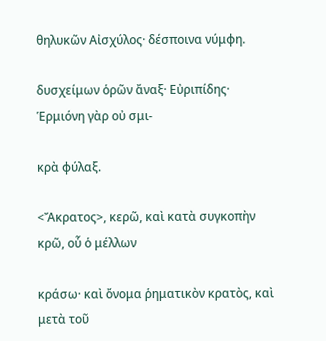θηλυκῶν Αἰσχύλος· δέσποινα νύμφη.

δυσχείμων ὁρῶν ἄναξ· Εὐριπίδης· Ἑρμιόνη γὰρ οὐ σμι-

κρὰ φύλαξ.

<Ἄκρατος>, κερῶ, καὶ κατὰ συγκοπὴν κρῶ, οὗ ὁ μέλλων

κράσω· καὶ ὄνομα ῥηματικὸν κρατὸς, καὶ μετὰ τοῦ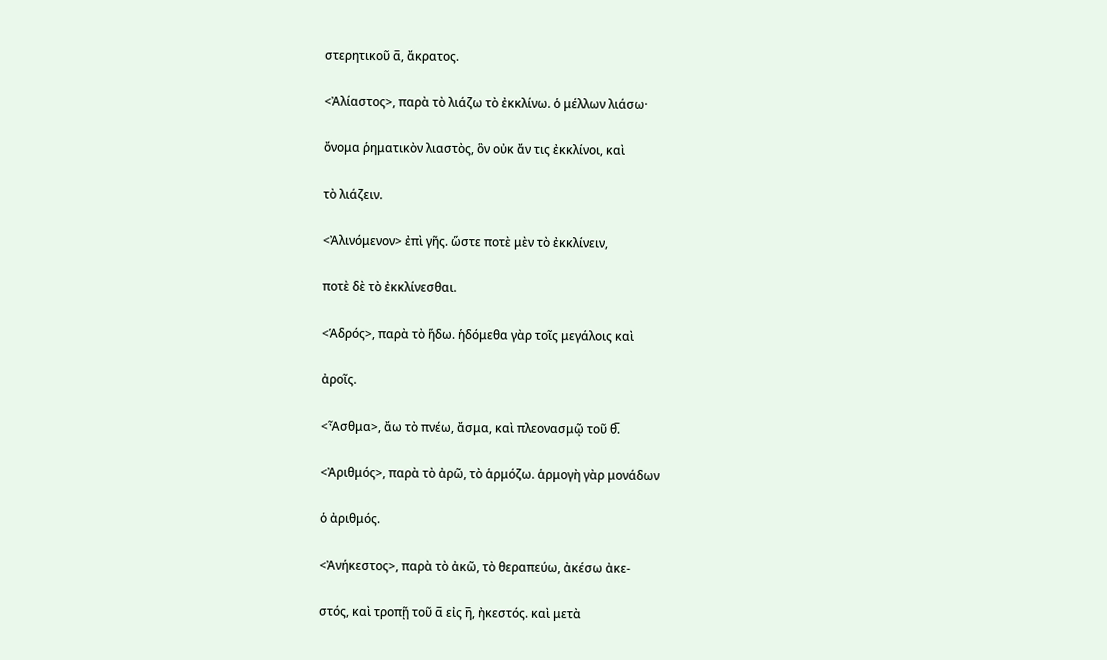στερητικοῦ α̅, ἄκρατος.

<Ἀλίαστος>, παρὰ τὸ λιάζω τὸ ἐκκλίνω. ὁ μέλλων λιάσω·

ὄνομα ῥηματικὸν λιαστὸς, ὃν οὐκ ἄν τις ἐκκλίνοι, καὶ

τὸ λιάζειν.

<Ἀλινόμενον> ἐπὶ γῆς. ὥστε ποτὲ μὲν τὸ ἐκκλίνειν,

ποτὲ δὲ τὸ ἐκκλίνεσθαι.

<Ἁδρός>, παρὰ τὸ ἥδω. ἡδόμεθα γὰρ τοῖς μεγάλοις καὶ

ἀροῖς.

<Ἆσθμα>, ἄω τὸ πνέω, ἄσμα, καὶ πλεονασμῷ τοῦ θ̅.

<Ἀριθμός>, παρὰ τὸ ἀρῶ, τὸ ἁρμόζω. ἁρμογὴ γὰρ μονάδων

ὁ ἀριθμός.

<Ἀνήκεστος>, παρὰ τὸ ἀκῶ, τὸ θεραπεύω, ἀκέσω ἀκε-

στός, καὶ τροπῇ τοῦ α̅ εἰς η̅, ἠκεστός. καὶ μετὰ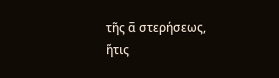τῆς α̅ στερήσεως, ἥτις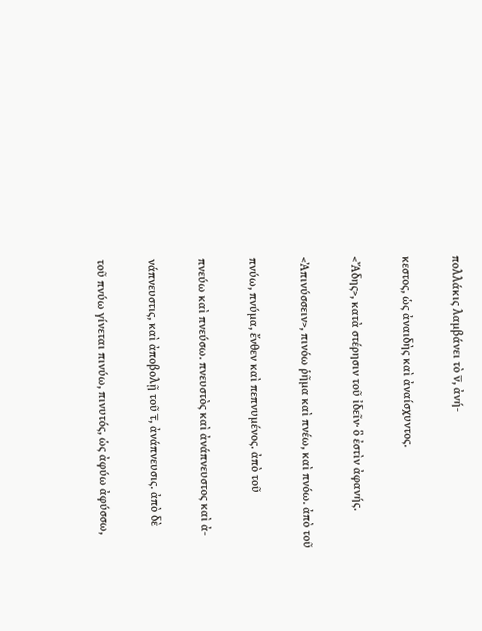πολλάκις λαμβάνει τὸ ν̅, ἀνή-

κεστος, ὡς ἀναιδὴς καὶ ἀναίσχυντος.

<Ἄδης>, κατὰ στέρησιν τοῦ ἰδεῖν· ὃ ἐστὶν ἀφανής.

<Ἀπινύσσειν>, πινόω ῥῆμα καὶ πνέω, καὶ πνόω. ἀπὸ τοῦ

πνύω, πνύμα, ἔνθεν καὶ πεπνυμένος. ἀπὸ τοῦ

πνεύω καὶ πνεύσω. πνευστὸς καὶ ἀνάπνευστος καὶ ἀ-

νάπνευστις, καὶ ἀποβολῇ τοῦ τ̅, ἀνάπνευσις. ἀπὸ δὲ

τοῦ πνύω γίνεται πινύω, πινυτός, ὡς ἀφύω ἀφύσσω,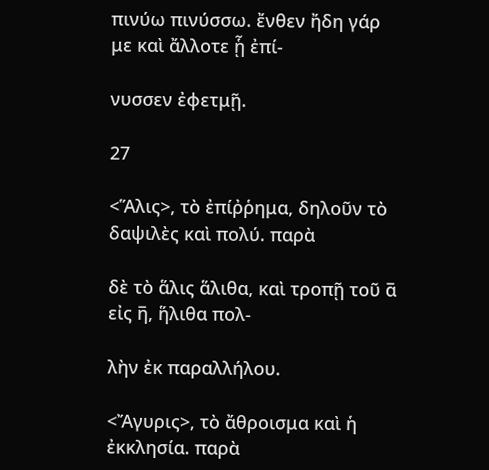πινύω πινύσσω. ἔνθεν ἤδη γάρ με καὶ ἄλλοτε ᾗ ἐπί-

νυσσεν ἐφετμῇ.

27

<Ἅλις>, τὸ ἐπίῤῥημα, δηλοῦν τὸ δαψιλὲς καὶ πολύ. παρὰ

δὲ τὸ ἅλις ἅλιθα, καὶ τροπῇ τοῦ α̅ εἰς η̅, ἥλιθα πολ-

λὴν ἐκ παραλλήλου.

<Ἄγυρις>, τὸ ἄθροισμα καὶ ἡ ἐκκλησία. παρὰ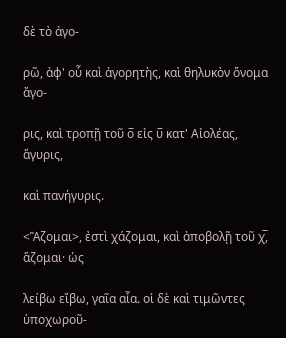δὲ τὸ ἀγο-

ρῶ, ἀφ' οὗ καὶ ἀγορητὴς, καὶ θηλυκὸν ὄνομα ἄγο-

ρις, καὶ τροπῇ τοῦ ο̅ εἰς υ̅ κατ' Αἰολέας, ἄγυρις,

καὶ πανήγυρις.

<Ἅζομαι>, ἐστὶ χάζομαι, καὶ ἀποβολῇ τοῦ χ̅, ἅζομαι· ὡς

λείβω εἴβω, γαῖα αἶα. οἱ δὲ καὶ τιμῶντες ὑποχωροῦ-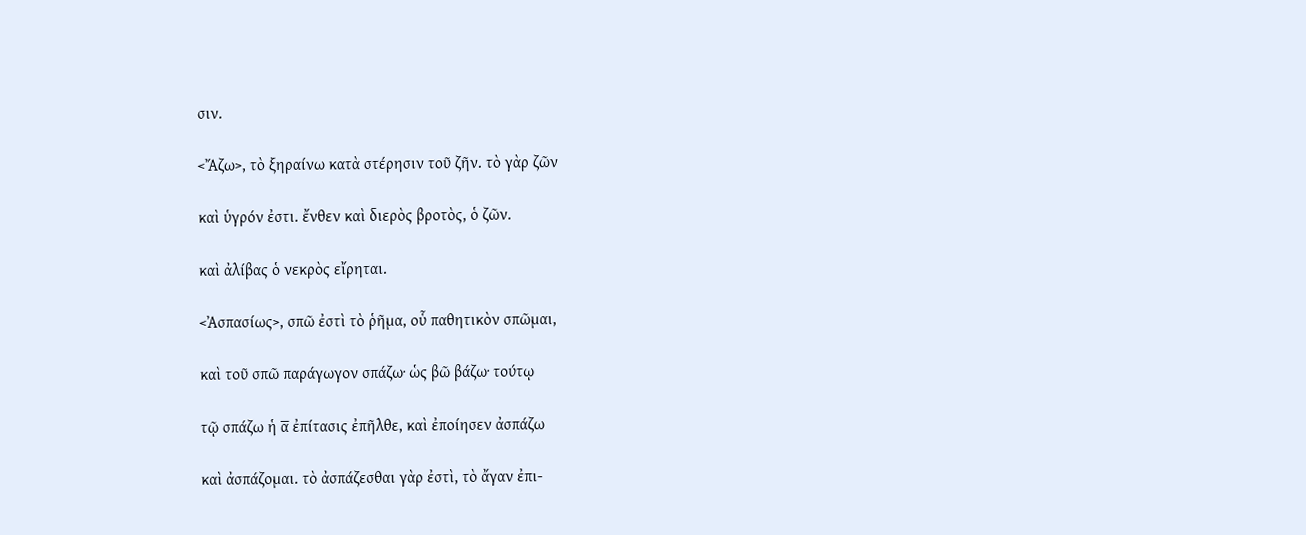σιν.

<Ἄζω>, τὸ ξηραίνω κατὰ στέρησιν τοῦ ζῆν. τὸ γὰρ ζῶν

καὶ ὑγρόν ἐστι. ἔνθεν καὶ διερὸς βροτὸς, ὁ ζῶν.

καὶ ἀλίβας ὁ νεκρὸς εἴρηται.

<Ἀσπασίως>, σπῶ ἐστὶ τὸ ῥῆμα, οὗ παθητικὸν σπῶμαι,

καὶ τοῦ σπῶ παράγωγον σπάζω· ὡς βῶ βάζω· τούτῳ

τῷ σπάζω ἡ α̅ ἐπίτασις ἐπῆλθε, καὶ ἐποίησεν ἀσπάζω

καὶ ἀσπάζομαι. τὸ ἀσπάζεσθαι γὰρ ἐστὶ, τὸ ἄγαν ἐπι-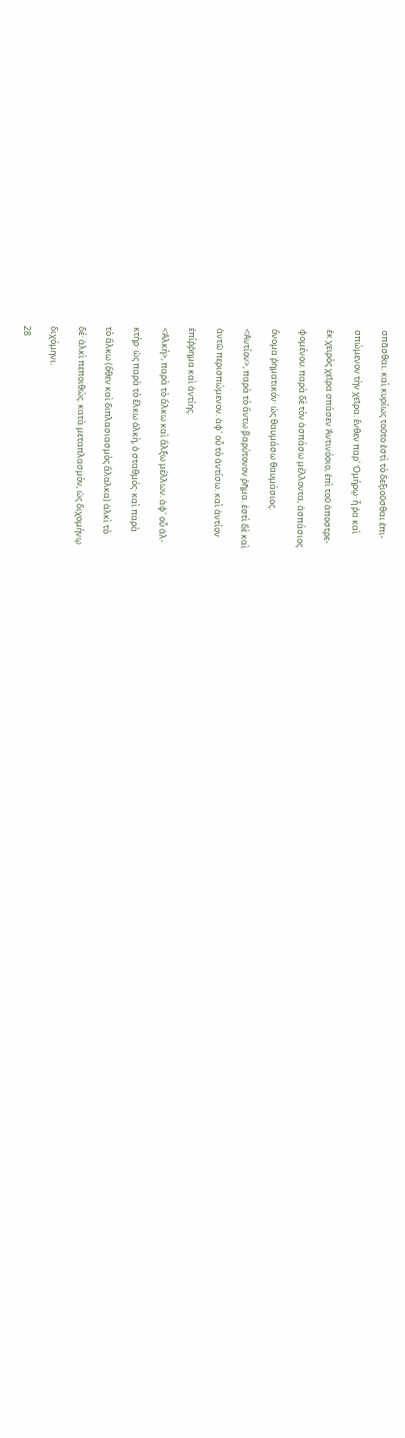σπᾶσθαι. καὶ κυρίως τοῦτο ἐστὶ τὸ δεξιοῦσθαι ἐπι-

σπώμενον τὴν χεῖρα. ἔνθεν παρ' Ὁμήρῳ· ἦ ῥα καὶ

ἐκ χειρὸς χεῖρα σπάσεν Ἀντινόοιο, ἐπὶ τοῦ ἀποστρε-

φομένου. παρὰ δὲ τὸν ἀσπάσω μέλλοντα, ἀσπάσιος

ὄνομα ῥηματικόν· ὡς θαυμάσω θαυμάσιος.

<Ἀντίον>, παρὰ τὸ ἄντω βαρύτονον ῥῆμα. ἐστὶ δὲ καὶ

ἀντῶ περισπώμενον. ἀφ' οὗ τὸ ἀντίσω. καὶ ἀντίον

ἐπίῤῥημα καὶ ἀντίης.

<Ἀλκή>, παρὰ τὸ ἄλκω καὶ ἄλξω μέλλων. ἀφ' οὗ ἀλ-

κτήρ· ὡς παρὰ τὸ ἕλκω ὁλκὴ, ὁ σταθμός· καὶ παρὰ

τὸ ἄλκω (ὅθεν καὶ διπλασιασμὸς ἄλαλκα) ἀλκὶ τὸ

δέ· ἀλκὶ πεποιθώς. κατὰ μεταπλασμὸν, ὡς διχομήνῳ

διχόμηνι.

28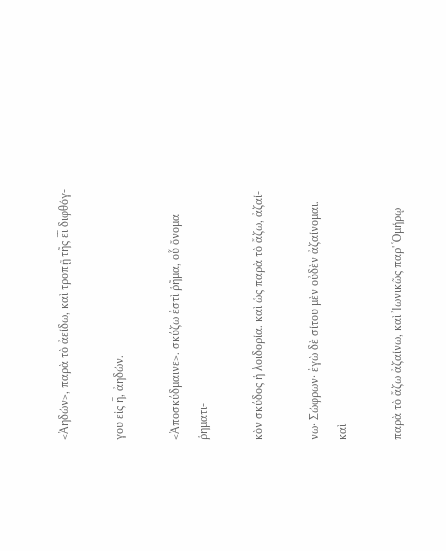<Ἀηδών>, παρὰ τὸ ἀείδω, καὶ τροπῇ τῆς ε̅ι̅ διφθόγ-

γου εἰς η̅, ἀηδών.

<Ἀποσκύδμαινε>. σκύζω ἐστὶ ῥῆμα, οὗ ὄνομα ῥηματι-

κὸν σκύδος ἡ λοιδορία. καὶ ὡς παρὰ τὸ ἄζω, ἀζαί-

νω· Σώφρων· ἐγὼ δὲ σίτου μὲν οὐδὲν ἀζαίνομαι. καὶ

παρὰ τὸ ἄζω ἀζαίνω, καὶ Ἰωνικῶς παρ' Ὁμήρῳ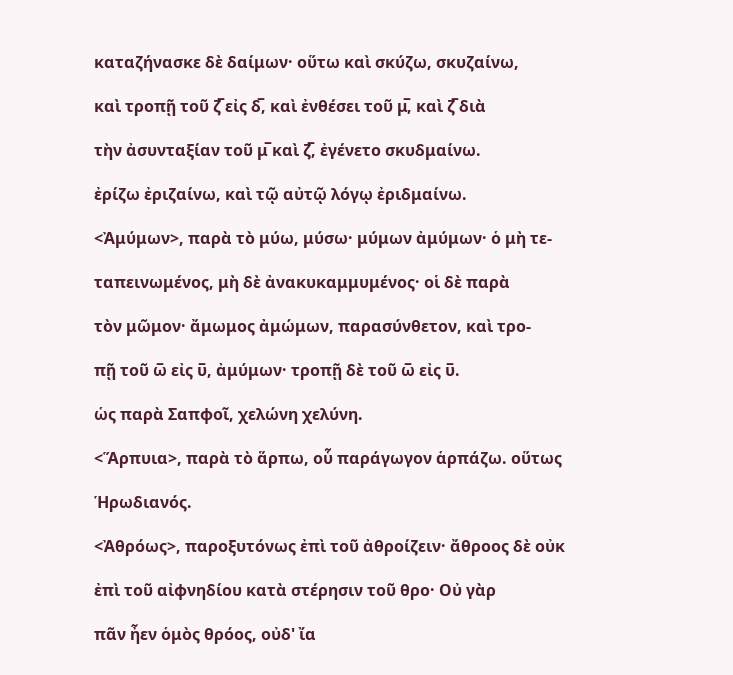καταζήνασκε δὲ δαίμων· οὕτω καὶ σκύζω, σκυζαίνω,

καὶ τροπῇ τοῦ ζ̅ εἰς δ̅, καὶ ἐνθέσει τοῦ μ̅, καὶ ζ̅ διὰ

τὴν ἀσυνταξίαν τοῦ μ̅ καὶ ζ̅, ἐγένετο σκυδμαίνω.

ἐρίζω ἐριζαίνω, καὶ τῷ αὐτῷ λόγῳ ἐριδμαίνω.

<Ἀμύμων>, παρὰ τὸ μύω, μύσω· μύμων ἀμύμων· ὁ μὴ τε-

ταπεινωμένος, μὴ δὲ ἀνακυκαμμυμένος· οἱ δὲ παρὰ

τὸν μῶμον· ἄμωμος ἀμώμων, παρασύνθετον, καὶ τρο-

πῇ τοῦ ω̅ εἰς υ̅, ἀμύμων· τροπῇ δὲ τοῦ ω̅ εἰς υ̅.

ὡς παρὰ Σαπφοῖ, χελώνη χελύνη.

<Ἅρπυια>, παρὰ τὸ ἅρπω, οὗ παράγωγον ἁρπάζω. οὕτως

Ἡρωδιανός.

<Ἀθρόως>, παροξυτόνως ἐπὶ τοῦ ἀθροίζειν· ἄθροος δὲ οὐκ

ἐπὶ τοῦ αἰφνηδίου κατὰ στέρησιν τοῦ θρο· Οὐ γὰρ

πᾶν ἦεν ὁμὸς θρόος, οὐδ' ἴα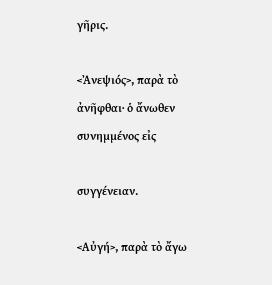γῆρις.

<Ἀνεψιός>, παρὰ τὸ ἀνῆφθαι· ὁ ἄνωθεν συνημμένος εἰς

συγγένειαν.

<Αὐγή>, παρὰ τὸ ἄγω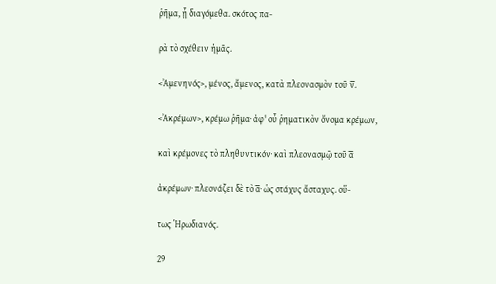ῥῆμα, ᾗ διαγόμεθα. σκότος πα-

ρὰ τὸ σχέθειν ἡμᾶς.

<Ἀμενηνός>, μένος, ἄμενος, κατὰ πλεονασμὸν τοῦ ν̅.

<Ἀκρέμων>, κρέμω ῥῆμα· ἀφ' οὗ ῥηματικὸν ὄνομα κρέμων,

καὶ κρέμονες τὸ πληθυντικόν· καὶ πλεονασμῷ τοῦ α̅

ἀκρέμων· πλεονάζει δὲ τὸ α̅· ὡς στάχυς ἄσταχυς. οὕ-

τως Ἡρωδιανός.

29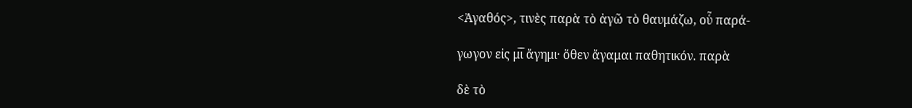<Ἀγαθός>, τινὲς παρὰ τὸ ἀγῶ τὸ θαυμάζω, οὗ παρά-

γωγον εἰς μ̅ι̅ ἄγημι· ὅθεν ἄγαμαι παθητικόν. παρὰ

δὲ τὸ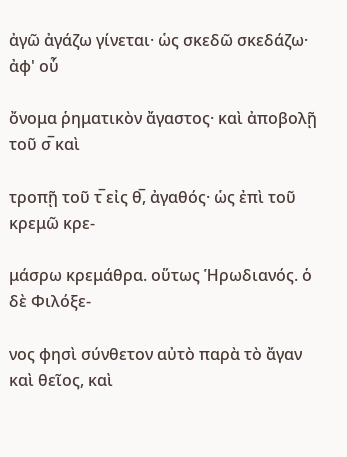ἀγῶ ἀγάζω γίνεται· ὡς σκεδῶ σκεδάζω· ἀφ' οὗ

ὄνομα ῥηματικὸν ἄγαστος· καὶ ἀποβολῇ τοῦ σ̅ καὶ

τροπῇ τοῦ τ̅ εἰς θ̅, ἀγαθός· ὡς ἐπὶ τοῦ κρεμῶ κρε-

μάσρω κρεμάθρα. οὕτως Ἡρωδιανός. ὁ δὲ Φιλόξε-

νος φησὶ σύνθετον αὐτὸ παρὰ τὸ ἄγαν καὶ θεῖος, καὶ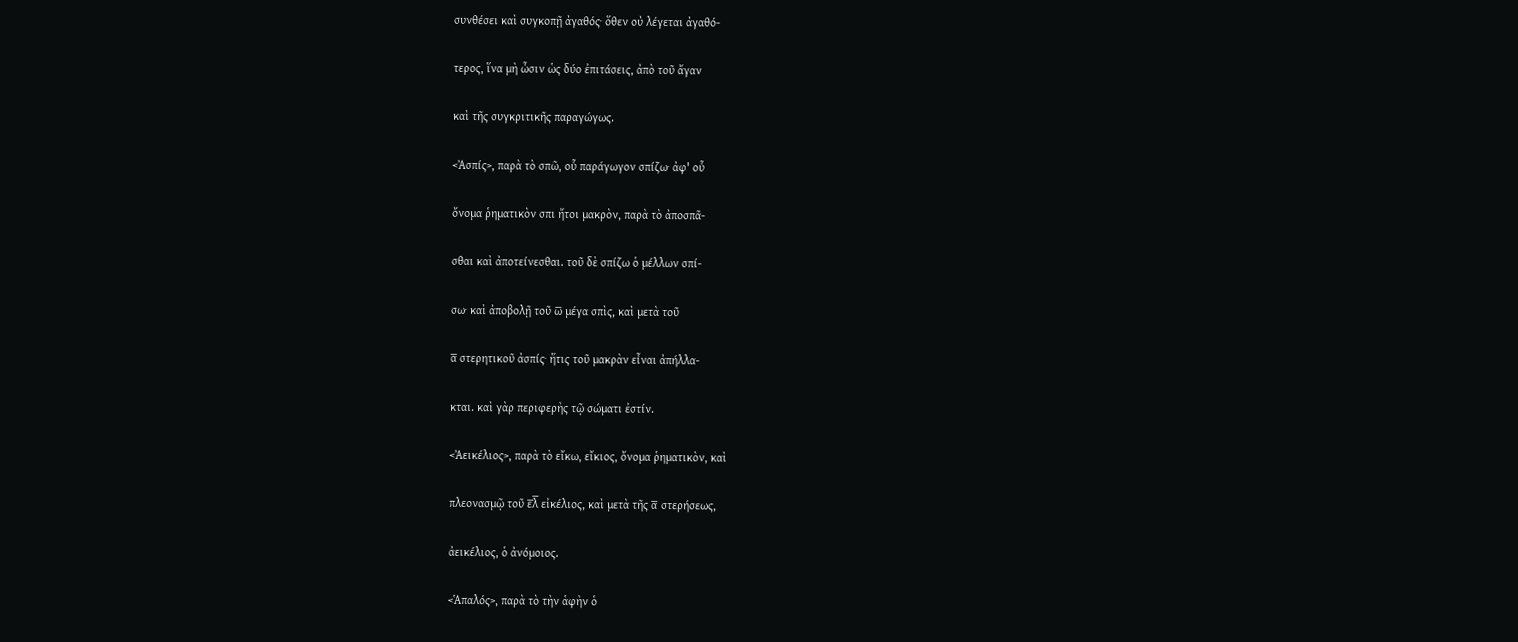συνθέσει καὶ συγκοπῇ ἀγαθός· ὅθεν οὐ λέγεται ἀγαθό-

τερος, ἵνα μὴ ὦσιν ὡς δύο ἐπιτάσεις, ἀπὸ τοῦ ἄγαν

καὶ τῆς συγκριτικῆς παραγώγως.

<Ἀσπίς>, παρὰ τὸ σπῶ, οὗ παράγωγον σπίζω· ἀφ' οὗ

ὄνομα ῥηματικὸν σπι ἤτοι μακρὸν, παρὰ τὸ ἀποσπᾶ-

σθαι καὶ ἀποτείνεσθαι. τοῦ δὲ σπίζω ὁ μέλλων σπί-

σω· καὶ ἀποβολῇ τοῦ ω̅ μέγα σπὶς, καὶ μετὰ τοῦ

α̅ στερητικοῦ ἀσπίς· ἥτις τοῦ μακρὰν εἶναι ἀπήλλα-

κται. καὶ γὰρ περιφερὴς τῷ σώματι ἐστίν.

<Ἀεικέλιος>, παρὰ τὸ εἴκω, εἴκιος, ὄνομα ῥηματικὸν, καὶ

πλεονασμῷ τοῦ ε̅λ̅ εἰκέλιος, καὶ μετὰ τῆς α̅ στερήσεως,

ἀεικέλιος, ὁ ἀνόμοιος.

<Ἁπαλός>, παρὰ τὸ τὴν ἁφὴν ὁ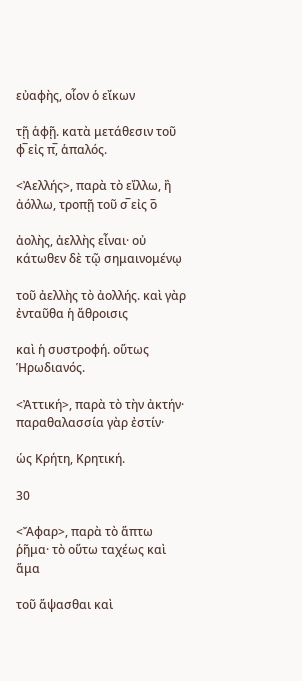εὐαφὴς, οἷον ὁ εἴκων

τῇ ἁφῇ. κατὰ μετάθεσιν τοῦ φ̅ εἰς π̅, ἁπαλός.

<Ἀελλής>, παρὰ τὸ εἴλλω, ἢ ἀόλλω, τροπῇ τοῦ σ̅ εἰς ο̅

ἀολὴς, ἀελλὴς εἶναι· οὐ κάτωθεν δὲ τῷ σημαινομένῳ

τοῦ ἀελλὴς τὸ ἀολλής. καὶ γὰρ ἐνταῦθα ἡ ἄθροισις

καὶ ἡ συστροφή. οὕτως Ἡρωδιανός.

<Ἀττική>, παρὰ τὸ τὴν ἀκτήν· παραθαλασσία γὰρ ἐστίν·

ὡς Κρήτη, Κρητική.

30

<Ἄφαρ>, παρὰ τὸ ἅπτω ῥῆμα· τὸ οὕτω ταχέως καὶ ἅμα

τοῦ ἅψασθαι καὶ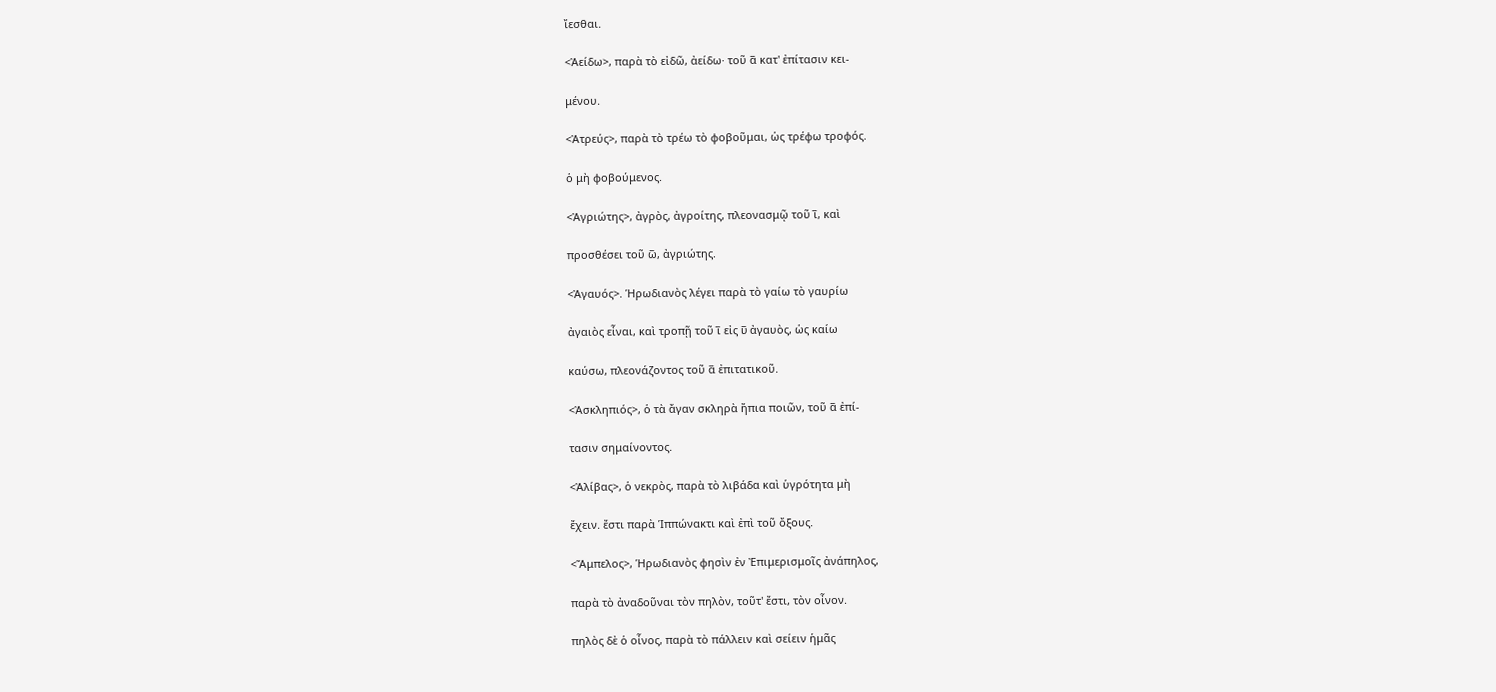ἴεσθαι.

<Ἀείδω>, παρὰ τὸ εἰδῶ, ἀείδω· τοῦ α̅ κατ' ἐπίτασιν κει-

μένου.

<Ἀτρεύς>, παρὰ τὸ τρέω τὸ φοβοῦμαι, ὡς τρέφω τροφός.

ὁ μὴ φοβούμενος.

<Ἀγριώτης>, ἀγρὸς, ἀγροίτης, πλεονασμῷ τοῦ ι̅, καὶ

προσθέσει τοῦ ω̅, ἀγριώτης.

<Ἀγαυός>. Ἡρωδιανὸς λέγει παρὰ τὸ γαίω τὸ γαυρίω

ἀγαιὸς εἶναι, καὶ τροπῇ τοῦ ι̅ εἰς υ̅ ἀγαυὸς, ὡς καίω

καύσω, πλεονάζοντος τοῦ α̅ ἐπιτατικοῦ.

<Ἀσκληπιός>, ὁ τὰ ἄγαν σκληρὰ ἤπια ποιῶν, τοῦ α̅ ἐπί-

τασιν σημαίνοντος.

<Ἀλίβας>, ὁ νεκρὸς, παρὰ τὸ λιβάδα καὶ ὑγρότητα μὴ

ἔχειν. ἔστι παρὰ Ἱππώνακτι καὶ ἐπὶ τοῦ ὄξους.

<Ἄμπελος>, Ἡρωδιανὸς φησὶν ἐν Ἐπιμερισμοῖς ἀνάπηλος,

παρὰ τὸ ἀναδοῦναι τὸν πηλὸν, τοῦτ' ἔστι, τὸν οἶνον.

πηλὸς δὲ ὁ οἶνος, παρὰ τὸ πάλλειν καὶ σείειν ἡμᾶς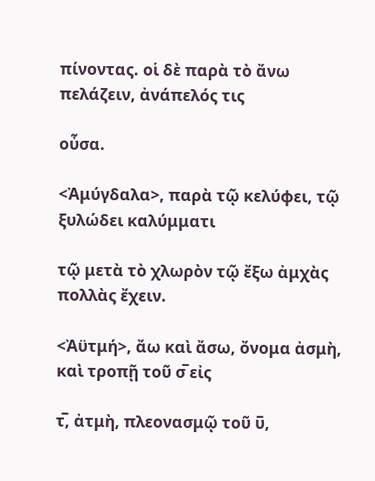πίνοντας. οἱ δὲ παρὰ τὸ ἄνω πελάζειν, ἀνάπελός τις

οὖσα.

<Ἀμύγδαλα>, παρὰ τῷ κελύφει, τῷ ξυλώδει καλύμματι

τῷ μετὰ τὸ χλωρὸν τῷ ἔξω ἀμχὰς πολλὰς ἔχειν.

<Ἀϋτμή>, ἄω καὶ ἄσω, ὄνομα ἀσμὴ, καὶ τροπῇ τοῦ σ̅ εἰς

τ̅, ἀτμὴ, πλεονασμῷ τοῦ υ̅,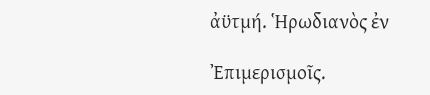ἀϋτμή. Ἡρωδιανὸς ἐν

Ἐπιμερισμοῖς.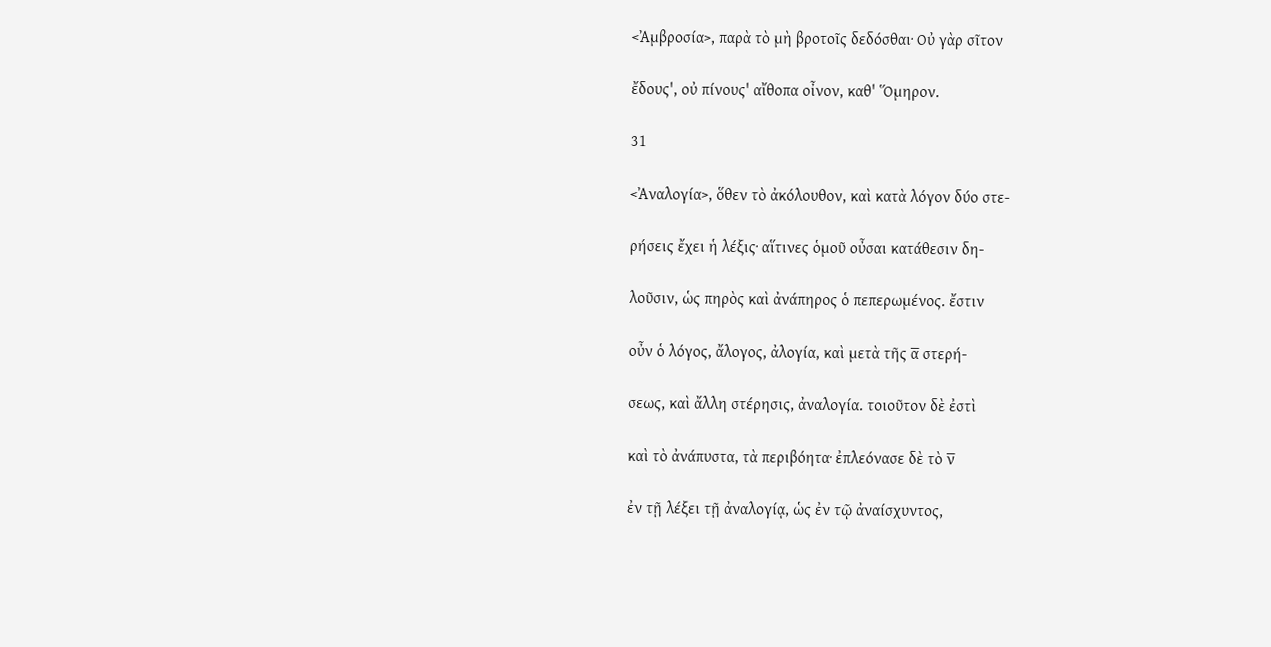<Ἀμβροσία>, παρὰ τὸ μὴ βροτοῖς δεδόσθαι· Οὐ γὰρ σῖτον

ἔδους', οὐ πίνους' αἴθοπα οἶνον, καθ' Ὅμηρον.

31

<Ἀναλογία>, ὅθεν τὸ ἀκόλουθον, καὶ κατὰ λόγον δύο στε-

ρήσεις ἔχει ἡ λέξις· αἵτινες ὁμοῦ οὖσαι κατάθεσιν δη-

λοῦσιν, ὡς πηρὸς καὶ ἀνάπηρος ὁ πεπερωμένος. ἔστιν

οὖν ὁ λόγος, ἄλογος, ἀλογία, καὶ μετὰ τῆς α̅ στερή-

σεως, καὶ ἄλλη στέρησις, ἀναλογία. τοιοῦτον δὲ ἐστὶ

καὶ τὸ ἀνάπυστα, τὰ περιβόητα· ἐπλεόνασε δὲ τὸ ν̅

ἐν τῇ λέξει τῇ ἀναλογίᾳ, ὡς ἐν τῷ ἀναίσχυντος,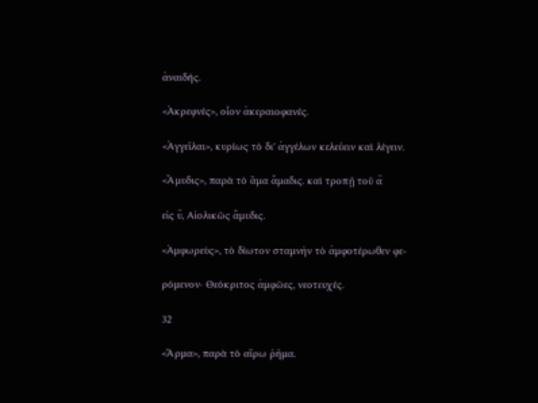ἀναιδής.

<Ἀκρεφνές>, οἷον ἀκεραιοφανές.

<Ἀγγεῖλαι>, κυρίως τὸ δι' ἀγγέλων κελεύειν καὶ λέγειν.

<Ἄμυδις>, παρὰ τὸ ἅμα ἄμαδις. καὶ τροπῇ τοῦ α̅

εἰς υ̅, Αἰολικῶς ἄμυδις.

<Ἀμφωρεὺς>, τὸ δίωτον σταμνὴν τὸ ἀμφοτέρωθεν φε-

ρόμενον· Θεόκριτος ἀμφῶες, νεοτευχές.

32

<Ἅρμα>, παρὰ τὸ αἵρω ῥῆμα.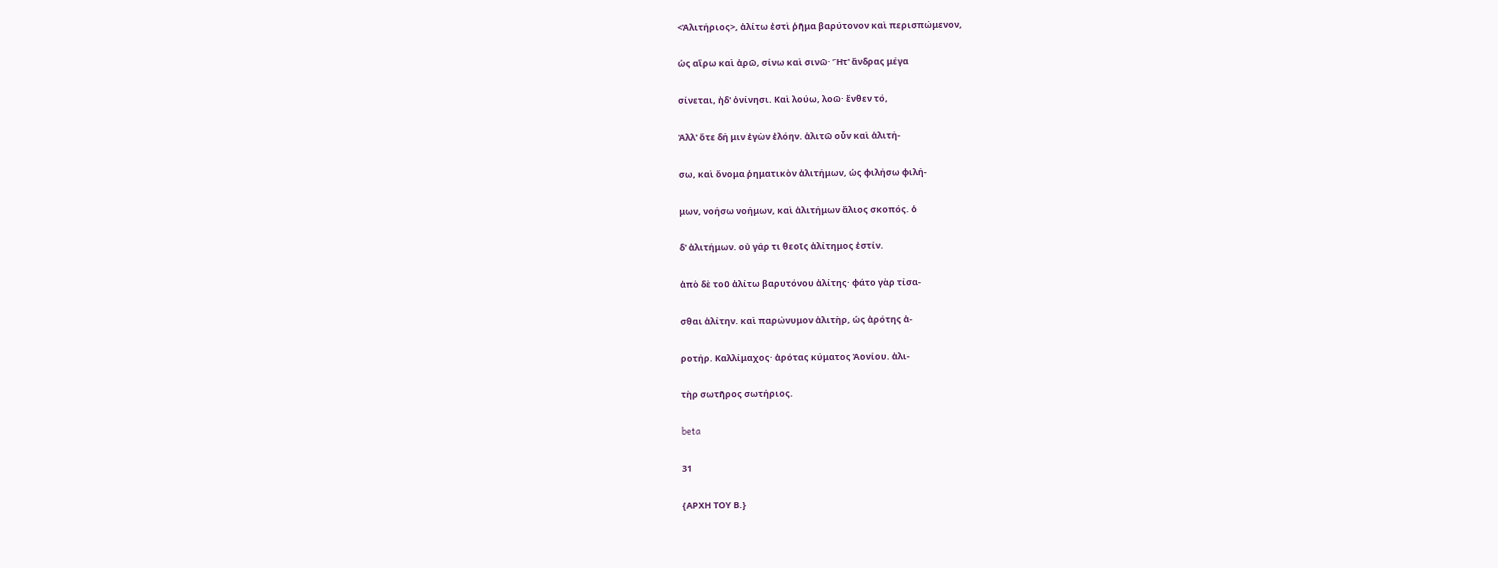<Ἀλιτήριος>, ἀλίτω ἐστὶ ῥῆμα βαρύτονον καὶ περισπώμενον,

ὡς αἵρω καὶ ἀρῶ, σίνω καὶ σινῶ· Ἥτ' ἄνδρας μέγα

σίνεται, ἠδ' ὀνίνησι. Καὶ λούω, λοῶ· ἔνθεν τό,

Ἀλλ' ὅτε δή μιν ἐγὼν ἐλόην. ἀλιτῶ οὖν καὶ ἀλιτή-

σω, καὶ ὄνομα ῥηματικὸν ἀλιτήμων, ὡς φιλήσω φιλή-

μων, νοήσω νοήμων, καὶ ἀλιτήμων ἄλιος σκοπός. ὁ

δ' ἀλιτήμων. οὐ γάρ τι θεοῖς ἀλίτημος ἐστίν.

ἀπὸ δὲ τοῦ ἀλίτω βαρυτόνου ἀλίτης· φάτο γὰρ τίσα-

σθαι ἀλίτην. καὶ παρώνυμον ἀλιτὴρ, ὡς ἀρότης ἀ-

ροτήρ. Καλλίμαχος· ἀρότας κύματος Ἀονίου. ἀλι-

τὴρ σωτῆρος σωτήριος.

beta

31

{ΑΡΧΗ ΤΟΥ Β.}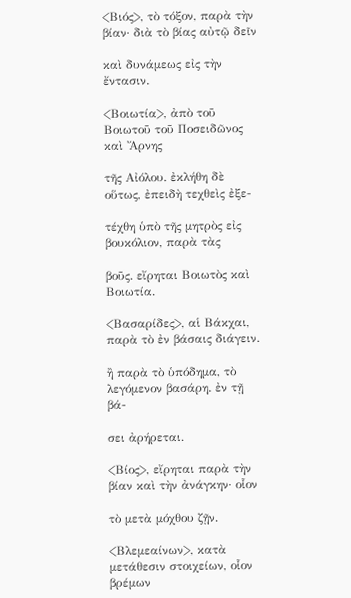<Βιός>, τὸ τόξον, παρὰ τὴν βίαν· διὰ τὸ βίας αὐτῷ δεῖν

καὶ δυνάμεως εἰς τὴν ἔντασιν.

<Βοιωτία>, ἀπὸ τοῦ Βοιωτοῦ τοῦ Ποσειδῶνος καὶ Ἄρνης

τῆς Αἰόλου. ἐκλήθη δὲ οὕτως, ἐπειδὴ τεχθεὶς ἐξε-

τέχθη ὑπὸ τῆς μητρὸς εἰς βουκόλιον, παρὰ τὰς

βοῦς. εἴρηται Βοιωτὸς καὶ Βοιωτία.

<Βασαρίδες>, αἱ Βάκχαι, παρὰ τὸ ἐν βάσαις διάγειν.

ἢ παρὰ τὸ ὑπόδημα, τὸ λεγόμενον βασάρη. ἐν τῇ βά-

σει ἀρήρεται.

<Βίος>, εἴρηται παρὰ τὴν βίαν καὶ τὴν ἀνάγκην· οἷον

τὸ μετὰ μόχθου ζῇν.

<Βλεμεαίνων>, κατὰ μετάθεσιν στοιχείων, οἷον βρέμων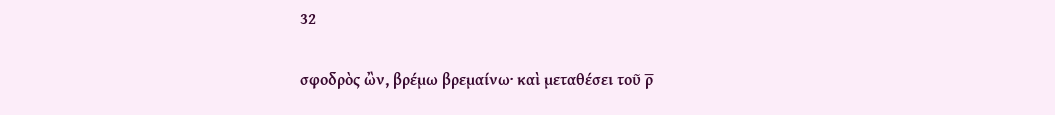32

σφοδρὸς ὢν, βρέμω βρεμαίνω· καὶ μεταθέσει τοῦ ρ̅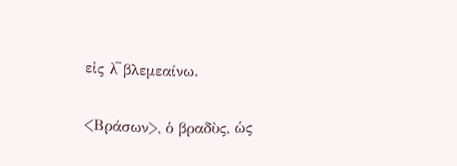εἰς λ̅ βλεμεαίνω.

<Βράσων>, ὁ βραδὺς, ὡς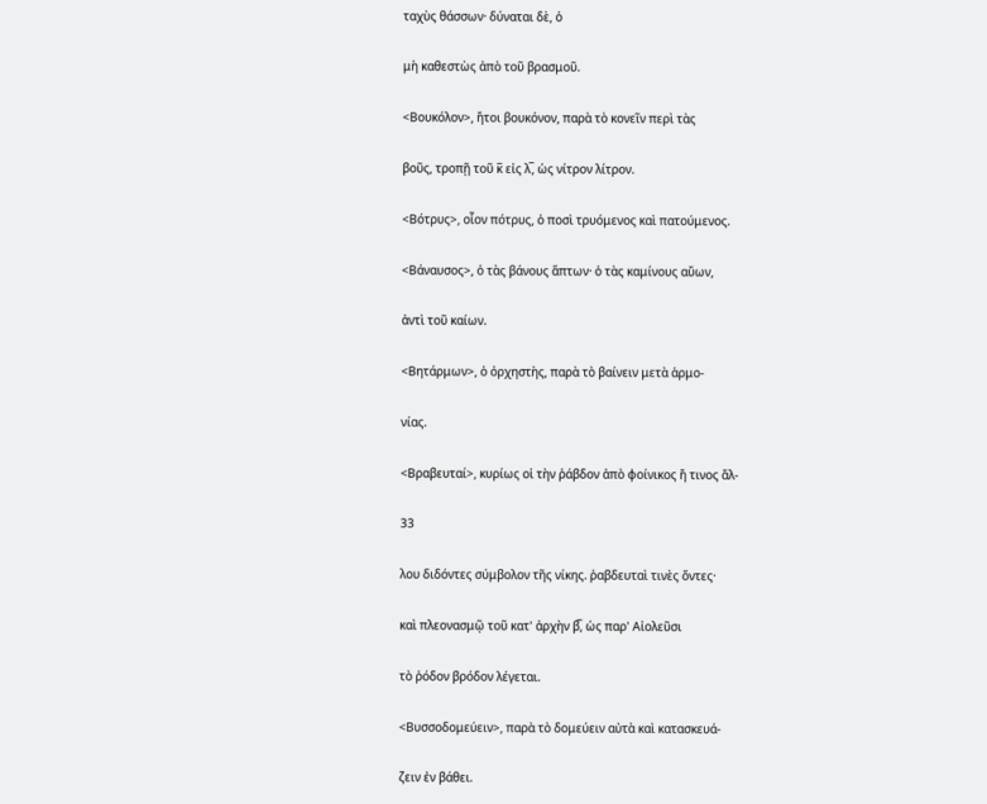ταχὺς θάσσων· δύναται δὲ, ὁ

μὴ καθεστὼς ἀπὸ τοῦ βρασμοῦ.

<Βουκόλον>, ἤτοι βουκόνον, παρὰ τὸ κονεῖν περὶ τὰς

βοῦς, τροπῇ τοῦ κ̅ εἰς λ̅, ὡς νίτρον λίτρον.

<Βότρυς>, οἷον πότρυς, ὁ ποσὶ τρυόμενος καὶ πατούμενος.

<Βάναυσος>, ὁ τὰς βάνους ἅπτων· ὁ τὰς καμίνους αὔων,

ἀντὶ τοῦ καίων.

<Βητάρμων>, ὁ ὀρχηστὴς, παρὰ τὸ βαίνειν μετὰ ἁρμο-

νίας.

<Βραβευταί>, κυρίως οἱ τὴν ῥάβδον ἀπὸ φοίνικος ἤ τινος ἄλ-

33

λου διδόντες σύμβολον τῆς νίκης. ῥαβδευταὶ τινὲς ὄντες·

καὶ πλεονασμῷ τοῦ κατ' ἀρχὴν β̅, ὡς παρ' Αἰολεῦσι

τὸ ῥόδον βρόδον λέγεται.

<Βυσσοδομεύειν>, παρὰ τὸ δομεύειν αὐτὰ καὶ κατασκευά-

ζειν ἐν βάθει.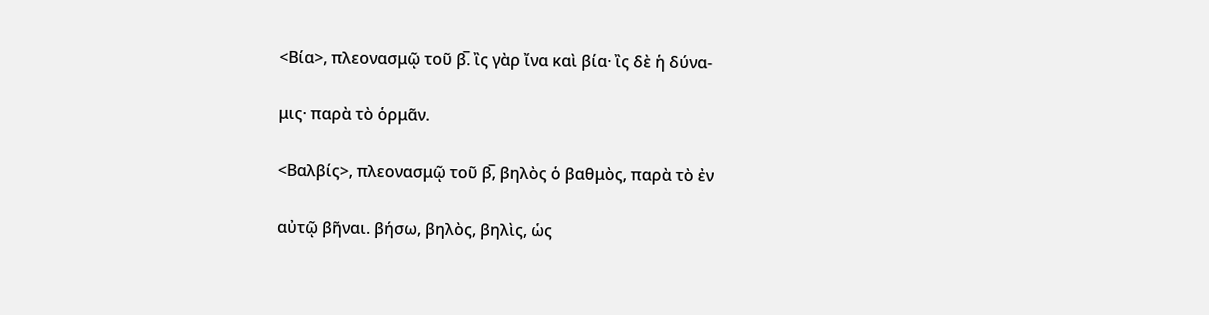<Βία>, πλεονασμῷ τοῦ β̅. ἲς γὰρ ἴνα καὶ βία· ἲς δὲ ἡ δύνα-

μις· παρὰ τὸ ὁρμᾶν.

<Βαλβίς>, πλεονασμῷ τοῦ β̅, βηλὸς ὁ βαθμὸς, παρὰ τὸ ἐν

αὐτῷ βῆναι. βήσω, βηλὸς, βηλὶς, ὡς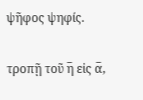ψῆφος ψηφίς.

τροπῇ τοῦ η̅ εἰς α̅,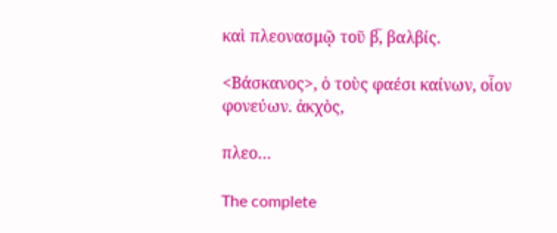καὶ πλεονασμῷ τοῦ β̅, βαλβίς.

<Βάσκανος>, ὁ τοὺς φαέσι καίνων, οἷον φονεύων. ἀκχὸς,

πλεο…

The complete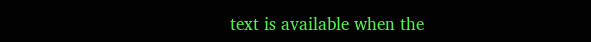text is available when the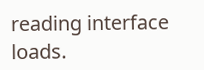reading interface loads.